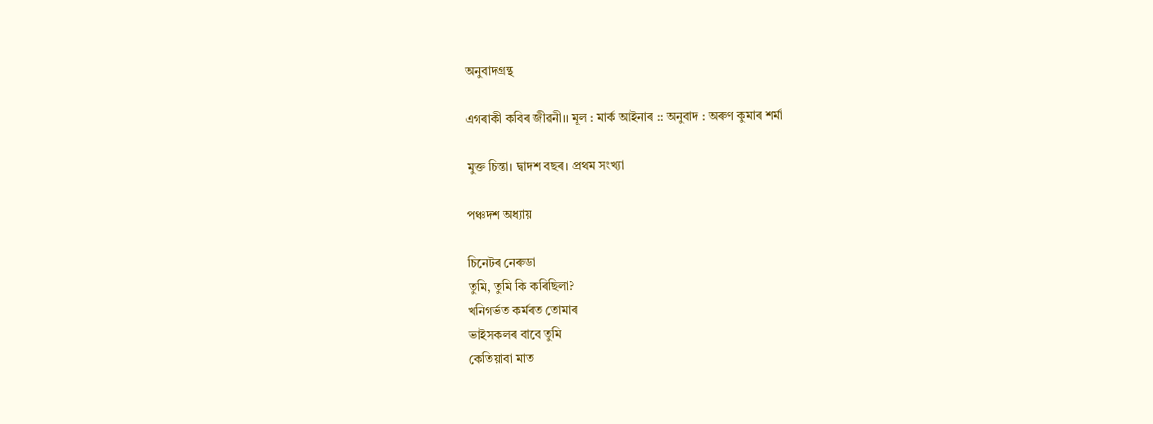অনুবাদগ্ৰন্থ

এগৰাকী কবিৰ জীৱনী।। মূল : মাৰ্ক আইনাৰ :: অনুবাদ : অৰুণ কুমাৰ শৰ্মা

মুক্ত চিন্তা। দ্বাদশ বছৰ। প্ৰথম সংখ্যা

পঞ্চদশ অধ্যায়

চিনেটৰ নেৰুডা
তুমি, তুমি কি কৰিছিলা?
খনিগৰ্ভত কৰ্মৰত তোমাৰ
ভাইসকলৰ বাবে তুমি
কেতিয়াবা মাত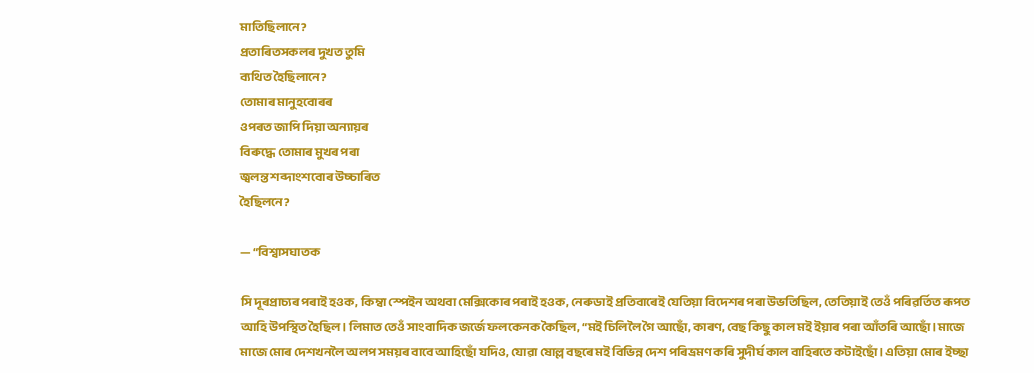মাতিছিলানে?
প্ৰতাৰিতসকলৰ দুখত তুমি
ব্যথিত হৈছিলানে?
তোমাৰ মানুহবোৰৰ
ওপৰত জাপি দিয়া অন্যায়ৰ
বিৰুদ্ধে তোমাৰ মুখৰ পৰা
জ্বলন্ত শব্দাংশবোৰ উচ্চাৰিত
হৈছিলনে?

— “বিশ্বাসঘাতক

সি দূৰপ্ৰাচ্যৰ পৰাই হওক, কিম্বা স্পেইন অথবা মেক্সিকোৰ পৰাই হওক, নেৰুডাই প্ৰতিবাৰেই যেতিয়া বিদেশৰ পৰা উভতিছিল, তেতিয়াই তেওঁ পৰিৱৰ্তিত ৰূপত আহি উপস্থিত হৈছিল। লিমাত তেওঁ সাংবাদিক জৰ্জে ফলকেনক কৈছিল, “মই চিলিলৈ গৈ আছোঁ, কাৰণ, বেছ কিছু কাল মই ইয়াৰ পৰা আঁতৰি আছোঁ। মাজে মাজে মোৰ দেশখনলৈ অলপ সময়ৰ বাবে আহিছোঁ যদিও, যোৱা ষোল্ল বছৰে মই বিভিন্ন দেশ পৰিভ্ৰমণ কৰি সুদীৰ্ঘ কাল বাহিৰতে কটাইছোঁ। এতিয়া মোৰ ইচ্ছা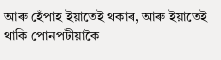আৰু হেঁপাহ ইয়াতেই থকাৰ, আৰু ইয়াতেই থাকি পোনপটীয়াকৈ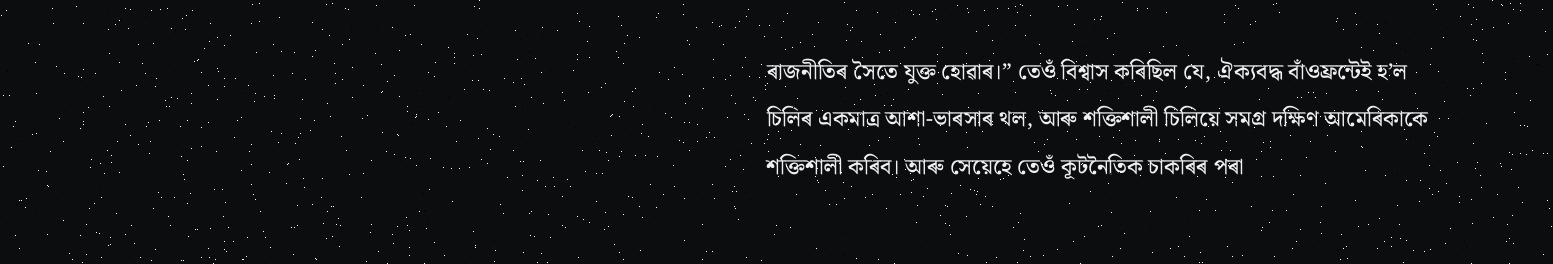ৰাজনীতিৰ সৈতে যুক্ত হোৱাৰ।” তেওঁ বিশ্বাস কৰিছিল যে, ঐক্যবদ্ধ বাঁওফ্ৰন্টেই হ’ল চিলিৰ একমাত্ৰ আশা-ভাৰসাৰ থল, আৰু শক্তিশালী চিলিয়ে সমগ্ৰ দক্ষিণ আমেৰিকাকে শক্তিশালী কৰিব। আৰু সেয়েহে তেওঁ কূটনৈতিক চাকৰিৰ পৰা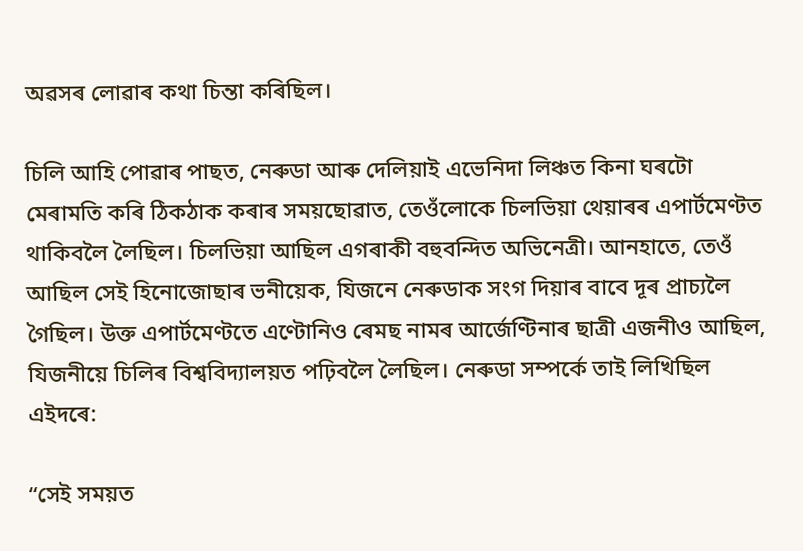অৱসৰ লোৱাৰ কথা চিন্তা কৰিছিল।

চিলি আহি পোৱাৰ পাছত, নেৰুডা আৰু দেলিয়াই এভেনিদা লিঞ্চত কিনা ঘৰটো মেৰামতি কৰি ঠিকঠাক কৰাৰ সময়ছোৱাত, তেওঁলোকে চিলভিয়া থেয়াৰৰ এপাৰ্টমেণ্টত থাকিবলৈ লৈছিল। চিলভিয়া আছিল এগৰাকী বহুবন্দিত অভিনেত্ৰী। আনহাতে, তেওঁ আছিল সেই হিনোজোছাৰ ভনীয়েক, যিজনে নেৰুডাক সংগ দিয়াৰ বাবে দূৰ প্ৰাচ্যলৈ গৈছিল। উক্ত এপাৰ্টমেণ্টতে এণ্টোনিও ৰেমছ নামৰ আৰ্জেণ্টিনাৰ ছাত্ৰী এজনীও আছিল, যিজনীয়ে চিলিৰ বিশ্ববিদ্যালয়ত পঢ়িবলৈ লৈছিল। নেৰুডা সম্পৰ্কে তাই লিখিছিল এইদৰে:

“সেই সময়ত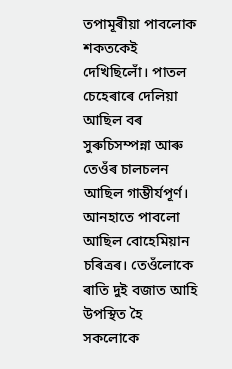তপামূৰীয়া পাবলোক শকতকেই দেখিছিলোঁ। পাতল চেহেৰাৰে দেলিয়া আছিল বৰ সুৰুচিসম্পন্না আৰু তেওঁৰ চালচলন আছিল গাম্ভীৰ্যপূৰ্ণ। আনহাতে পাবলো আছিল বোহেমিয়ান চৰিত্ৰৰ। তেওঁলোকে ৰাতি দুই বজাত আহি উপস্থিত হৈ সকলোকে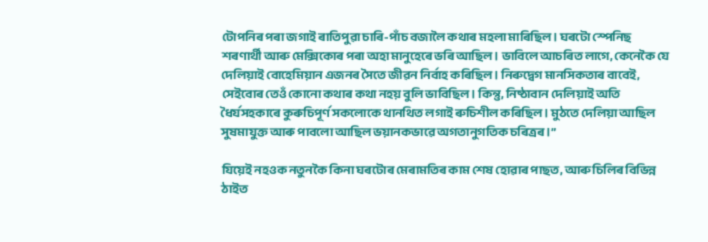টোপনিৰ পৰা জগাই ৰাতিপুৱা চাৰি-পাঁচ বজালৈ কথাৰ মহলা মাৰিছিল। ঘৰটো স্পেনিছ শৰণাৰ্থী আৰু মেক্সিকোৰ পৰা অহা মানুহেৰে ভৰি আছিল। ভাবিলে আচৰিত লাগে, কেনেকৈ যে দেলিয়াই বোহেমিয়ান এজনৰ সৈতে জীৱন নিৰ্বাহ কৰিছিল। নিৰুদ্বেগ মানসিকতাৰ বাবেই, সেইবোৰ তেওঁ কোনো কথাৰ কথা নহয় বুলি ভাবিছিল। কিন্তু, নিষ্ঠাবান দেলিয়াই অতি ধৈৰ্যসহকাৰে কুৰুচিপূৰ্ণ সকলোকে থানথিত লগাই ৰুচিশীল কৰিছিল। মুঠতে দেলিয়া আছিল সুষমাযুক্ত আৰু পাবলো আছিল ভয়ানকভাৱে অগতানুগতিক চৰিত্ৰৰ।”

যিয়েই নহওক নতুনকৈ কিনা ঘৰটোৰ মেৰামতিৰ কাম শেষ হোৱাৰ পাছত, আৰু চিলিৰ বিভিন্ন ঠাইত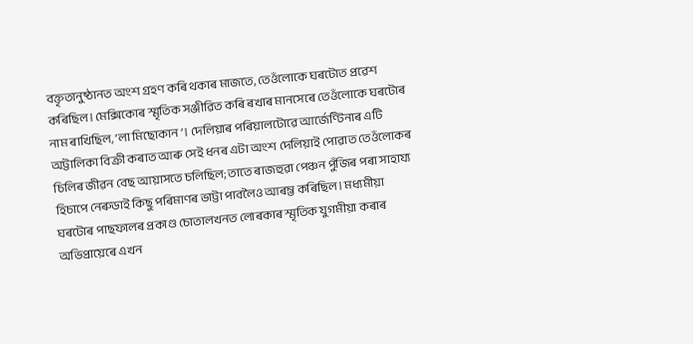বক্তৃতানুষ্ঠানত অংশ গ্ৰহণ কৰি থকাৰ মাজতে, তেওঁলোকে ঘৰটোত প্ৰৱেশ কৰিছিল। মেক্সিকোৰ স্মৃতিক সঞ্জীৱিত কৰি ৰখাৰ মানসেৰে তেওঁলোকে ঘৰটোৰ নাম ৰাখিছিল, ‘লা মিছোকান’। দেলিয়াৰ পৰিয়ালটোৱে আৰ্জেণ্টিনাৰ এটি অট্টালিকা বিক্ৰী কৰাত আৰু সেই ধনৰ এটা অংশ দেলিয়াই পোৱাত তেওঁলোকৰ চিলিৰ জীৱন বেছ আয়াসতে চলিছিল; তাতে ৰাজহুৱা পেঞ্চন পুঁজিৰ পৰা সাহায্য হিচাপে নেৰুডাই কিছু পৰিমাণৰ ভাট্টা পাবলৈও আৰম্ভ কৰিছিল। মধ্যমীয়া ঘৰটোৰ পাছফালৰ প্ৰকাণ্ড চোতালখনত লোৰকাৰ স্মৃতিক যুগমীয়া কৰাৰ অভিপ্ৰায়েৰে এখন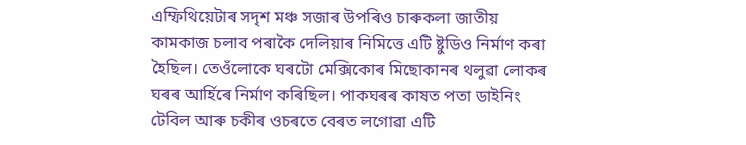এম্ফিথিয়েটাৰ সদৃশ মঞ্চ সজাৰ উপৰিও চাৰুকলা জাতীয় কামকাজ চলাব পৰাকৈ দেলিয়াৰ নিমিত্তে এটি ষ্টুডিও নিৰ্মাণ কৰা হৈছিল। তেওঁলোকে ঘৰটো মেক্সিকোৰ মিছোকানৰ থলুৱা লোকৰ ঘৰৰ আৰ্হিৰে নিৰ্মাণ কৰিছিল। পাকঘৰৰ কাষত পতা ডাইনিং টেবিল আৰু চকীৰ ওচৰতে বেৰত লগোৱা এটি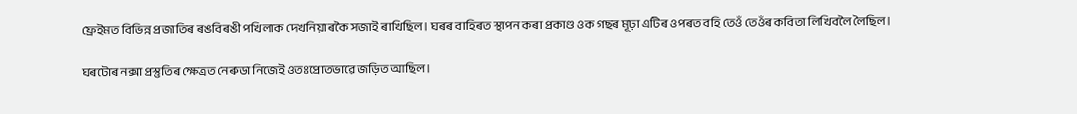ফ্ৰেইমত বিভিন্ন প্ৰজাতিৰ ৰঙবিৰঙী পখিলাক দেখনিয়াৰকৈ সজাই ৰাখিছিল। ঘৰৰ বাহিৰত স্থাপন কৰা প্ৰকাণ্ড ওক গছৰ মূঢ়া এটিৰ ওপৰত বহি তেওঁ তেওঁৰ কবিতা লিখিবলৈ লৈছিল।

ঘৰটোৰ নক্সা প্ৰস্তুতিৰ ক্ষেত্ৰত নেৰুডা নিজেই ওতঃপ্ৰোতভাৱে জড়িত আছিল।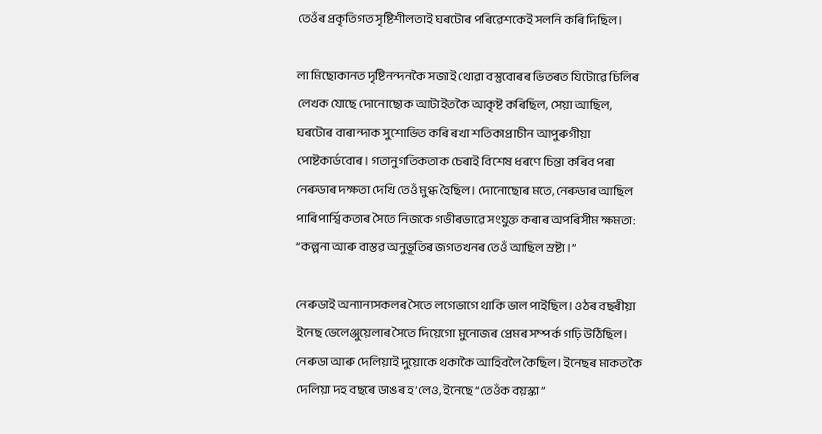তেওঁৰ প্ৰকৃতিগত সৃষ্টিশীলতাই ঘৰটোৰ পৰিৱেশকেই সলনি কৰি দিছিল।

লা মিছোকানত দৃষ্টিনন্দনকৈ সজাই থোৱা বস্তুবোৰৰ ভিতৰত যিটোৱে চিলিৰ লেখক যোছে দোনোছোক আটাইতকৈ আকৃষ্ট কৰিছিল, সেয়া আছিল, ঘৰটোৰ বাৰান্দাক সুশোভিত কৰি ৰখা শতিকাপ্ৰাচীন আপুৰুগীয়া পোষ্টকাৰ্ডবোৰ। গতানুগতিকতাক চেৰাই বিশেষ ধৰণে চিন্তা কৰিব পৰা নেৰুডাৰ দক্ষতা দেখি তেওঁ মুগ্ধ হৈছিল। দোনোছোৰ মতে, নেৰুডাৰ আছিল পাৰিপাৰ্শ্বিকতাৰ সৈতে নিজকে গভীৰভাৱে সংযুক্ত কৰাৰ অপৰিসীম ক্ষমতা: “কল্পনা আৰু বাস্তৱ অনুভূতিৰ জগতখনৰ তেওঁ আছিল স্ৰষ্টা।”

নেৰুডাই অন্যান্যসকলৰ সৈতে লগেভাগে থাকি ভাল পাইছিল। ওঠৰ বছৰীয়া ইনেছ ভেলেঞ্জুয়েলাৰ সৈতে দিয়েগো মুনোজৰ প্ৰেমৰ সম্পৰ্ক গঢ়ি উঠিছিল। নেৰুডা আৰু দেলিয়াই দুয়োকে থকাকৈ আহিবলৈ কৈছিল। ইনেছৰ মাকতকৈ দেলিয়া দহ বছৰে ডাঙৰ হ’লেও, ইনেছে “তেওঁক বয়স্কা”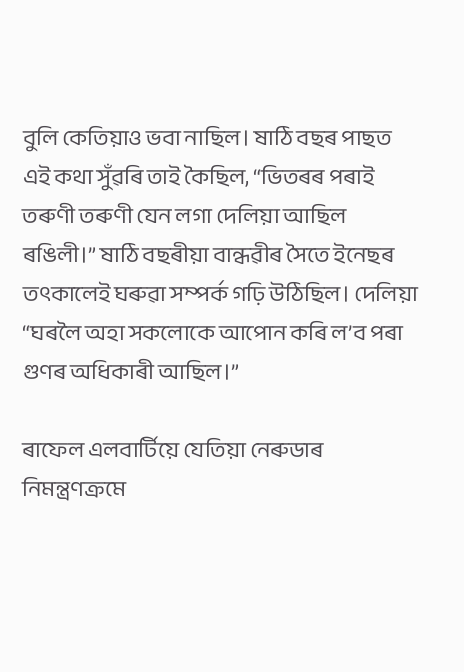বুলি কেতিয়াও ভবা নাছিল। ষাঠি বছৰ পাছত এই কথা সুঁৱৰি তাই কৈছিল, “ভিতৰৰ পৰাই তৰুণী তৰুণী যেন লগা দেলিয়া আছিল ৰঙিলী।” ষাঠি বছৰীয়া বান্ধৱীৰ সৈতে ইনেছৰ তৎকালেই ঘৰুৱা সম্পৰ্ক গঢ়ি উঠিছিল। দেলিয়া “ঘৰলৈ অহা সকলোকে আপোন কৰি ল’ব পৰা গুণৰ অধিকাৰী আছিল।”

ৰাফেল এলবাৰ্টিয়ে যেতিয়া নেৰুডাৰ নিমন্ত্ৰণক্ৰমে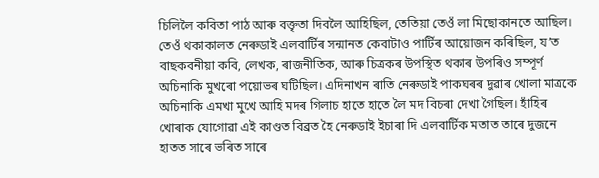চিলিলৈ কবিতা পাঠ আৰু বক্তৃতা দিবলৈ আহিছিল, তেতিয়া তেওঁ লা মিছোকানতে আছিল। তেওঁ থকাকালত নেৰুডাই এলবাৰ্টিৰ সন্মানত কেবাটাও পাৰ্টিৰ আয়োজন কৰিছিল, য’ত বাছকবনীয়া কবি, লেখক, ৰাজনীতিক, আৰু চিত্ৰকৰ উপস্থিত থকাৰ উপৰিও সম্পূৰ্ণ অচিনাকি মুখৰো পয়োভৰ ঘটিছিল। এদিনাখন ৰাতি নেৰুডাই পাকঘৰৰ দুৱাৰ খোলা মাত্ৰকে অচিনাকি এমখা মুখে আহি মদৰ গিলাচ হাতে হাতে লৈ মদ বিচৰা দেখা গৈছিল। হাঁহিৰ খোৰাক যোগোৱা এই কাণ্ডত বিব্ৰত হৈ নেৰুডাই ইচাৰা দি এলবাৰ্টিক মতাত তাৰে দুজনে হাতত সাৰে ভৰিত সাৰে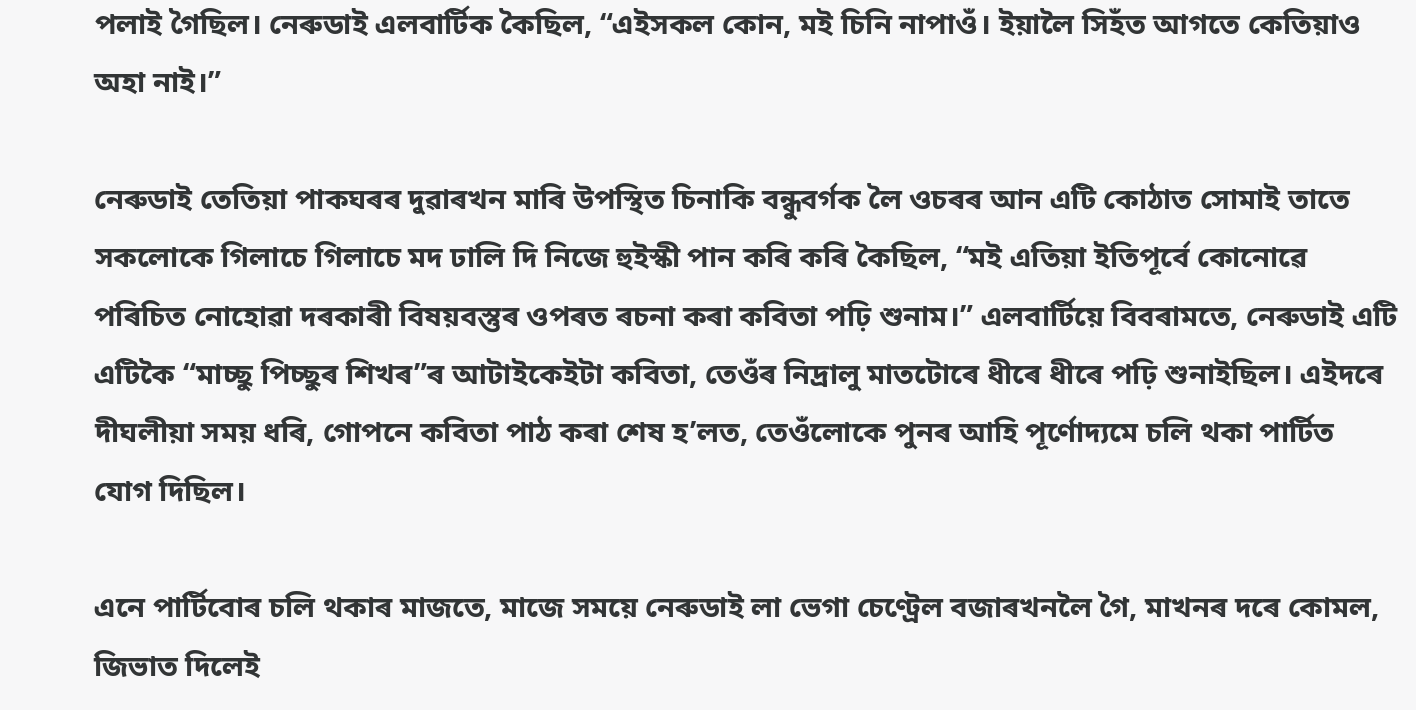পলাই গৈছিল। নেৰুডাই এলবাৰ্টিক কৈছিল, “এইসকল কোন, মই চিনি নাপাওঁ। ইয়ালৈ সিহঁত আগতে কেতিয়াও অহা নাই।”

নেৰুডাই তেতিয়া পাকঘৰৰ দুৱাৰখন মাৰি উপস্থিত চিনাকি বন্ধুবৰ্গক লৈ ওচৰৰ আন এটি কোঠাত সোমাই তাতে সকলোকে গিলাচে গিলাচে মদ ঢালি দি নিজে হুইস্কী পান কৰি কৰি কৈছিল, “মই এতিয়া ইতিপূৰ্বে কোনোৱে পৰিচিত নোহোৱা দৰকাৰী বিষয়বস্তুৰ ওপৰত ৰচনা কৰা কবিতা পঢ়ি শুনাম।” এলবাৰ্টিয়ে বিবৰামতে, নেৰুডাই এটি এটিকৈ “মাচ্ছু পিচ্ছুৰ শিখৰ”ৰ আটাইকেইটা কবিতা, তেওঁৰ নিদ্ৰালু মাতটোৰে ধীৰে ধীৰে পঢ়ি শুনাইছিল। এইদৰে দীঘলীয়া সময় ধৰি, গোপনে কবিতা পাঠ কৰা শেষ হ’লত, তেওঁলোকে পুনৰ আহি পূৰ্ণোদ্যমে চলি থকা পাৰ্টিত যোগ দিছিল।

এনে পাৰ্টিবোৰ চলি থকাৰ মাজতে, মাজে সময়ে নেৰুডাই লা ভেগা চেণ্ট্ৰেল বজাৰখনলৈ গৈ, মাখনৰ দৰে কোমল, জিভাত দিলেই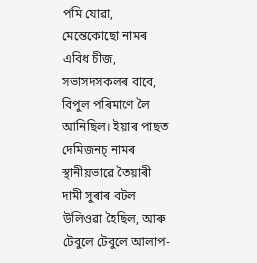পমি যোৱা, মেন্তেকোছো নামৰ এবিধ চীজ, সভাসদসকলৰ বাবে, বিপুল পৰিমাণে লৈ আনিছিল। ইয়াৰ পাছত দেমিজনচ্‌ নামৰ স্থানীয়ভাৱে তৈয়াৰী দামী সুৰাৰ বটল উলিওৱা হৈছিল, আৰু টেবুলে টেবুলে আলাপ-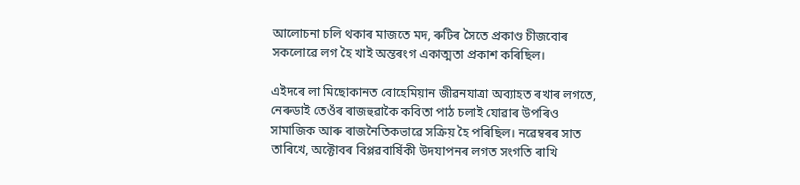আলোচনা চলি থকাৰ মাজতে মদ, ৰুটিৰ সৈতে প্ৰকাণ্ড চীজবোৰ সকলোৱে লগ হৈ খাই অন্তৰংগ একাত্মতা প্ৰকাশ কৰিছিল।

এইদৰে লা মিছোকানত বোহেমিয়ান জীৱনযাত্ৰা অব্যাহত ৰখাৰ লগতে, নেৰুডাই তেওঁৰ ৰাজহুৱাকৈ কবিতা পাঠ চলাই যোৱাৰ উপৰিও সামাজিক আৰু ৰাজনৈতিকভাৱে সক্ৰিয় হৈ পৰিছিল। নৱেম্বৰৰ সাত তাৰিখে, অক্টোবৰ বিপ্লৱবাৰ্ষিকী উদযাপনৰ লগত সংগতি ৰাখি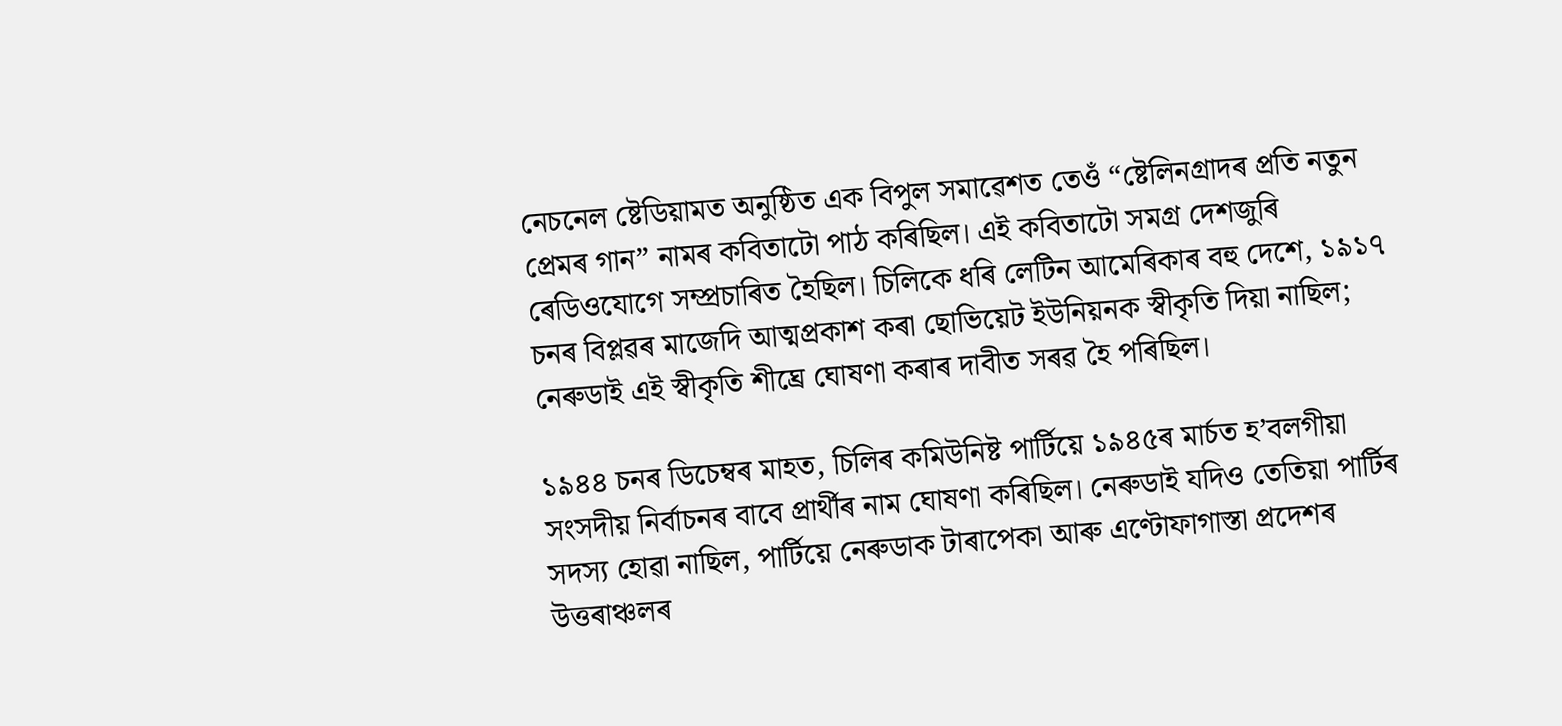নেচনেল ষ্টেডিয়ামত অনুষ্ঠিত এক বিপুল সমাৱেশত তেওঁ “ষ্টেলিনগ্ৰাদৰ প্ৰতি নতুন প্ৰেমৰ গান” নামৰ কবিতাটো পাঠ কৰিছিল। এই কবিতাটো সমগ্ৰ দেশজুৰি ৰেডিওযোগে সম্প্ৰচাৰিত হৈছিল। চিলিকে ধৰি লেটিন আমেৰিকাৰ বহু দেশে, ১৯১৭ চনৰ বিপ্লৱৰ মাজেদি আত্মপ্ৰকাশ কৰা ছোভিয়েট ইউনিয়নক স্বীকৃতি দিয়া নাছিল; নেৰুডাই এই স্বীকৃতি শীঘ্ৰে ঘোষণা কৰাৰ দাবীত সৰৱ হৈ পৰিছিল।

১৯৪৪ চনৰ ডিচেম্বৰ মাহত, চিলিৰ কমিউনিষ্ট পাৰ্টিয়ে ১৯৪৫ৰ মাৰ্চত হ’বলগীয়া সংসদীয় নিৰ্বাচনৰ বাবে প্ৰাৰ্থীৰ নাম ঘোষণা কৰিছিল। নেৰুডাই যদিও তেতিয়া পাৰ্টিৰ সদস্য হোৱা নাছিল, পাৰ্টিয়ে নেৰুডাক টাৰাপেকা আৰু এণ্টোফাগাস্তা প্ৰদেশৰ উত্তৰাঞ্চলৰ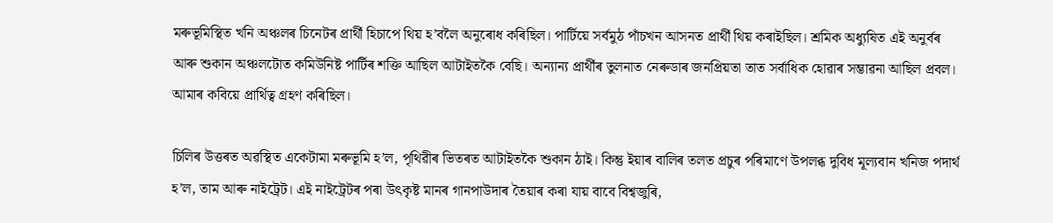মৰুভূমিস্থিত খনি অঞ্চলৰ চিনেটৰ প্ৰাৰ্থী হিচাপে থিয় হ’বলৈ অনুৰোধ কৰিছিল। পাৰ্টিয়ে সৰ্বমুঠ পাঁচখন আসনত প্ৰাৰ্থী থিয় কৰাইছিল। শ্ৰমিক অধ্যুষিত এই অনুৰ্বৰ আৰু শুকান অঞ্চলটোত কমিউনিষ্ট পাৰ্টিৰ শক্তি আছিল আটাইতকৈ বেছি। অন্যান্য প্ৰাৰ্থীৰ তুলনাত নেৰুডাৰ জনপ্ৰিয়তা তাত সৰ্বাধিক হোৱাৰ সম্ভাৱনা আছিল প্ৰবল। আমাৰ কবিয়ে প্ৰাৰ্থিত্ব গ্ৰহণ কৰিছিল।

চিলিৰ উত্তৰত অৱস্থিত একেটামা মৰুভূমি হ’ল, পৃথিৱীৰ ভিতৰত আটাইতকৈ শুকান ঠাই। কিন্তু ইয়াৰ বালিৰ তলত প্ৰচুৰ পৰিমাণে উপলব্ধ দুবিধ মূল্যবান খনিজ পদাৰ্থ হ’ল, তাম আৰু নাইট্ৰেট। এই নাইট্ৰেটৰ পৰা উৎকৃষ্ট মানৰ গানপাউদাৰ তৈয়াৰ কৰা যায় বাবে বিশ্বজুৰি,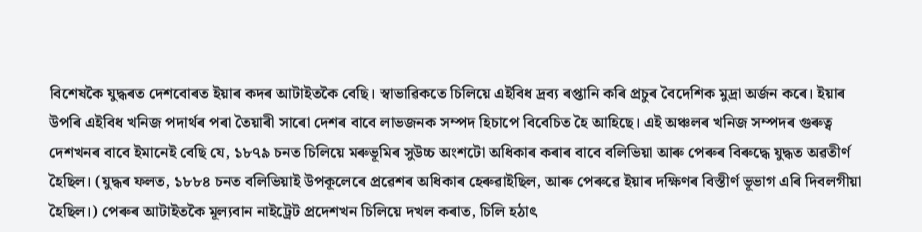বিশেষকৈ যুদ্ধৰত দেশবোৰত ইয়াৰ কদৰ আটাইতকৈ বেছি। স্বাভাৱিকতে চিলিয়ে এইবিধ দ্ৰব্য ৰপ্তানি কৰি প্ৰচুৰ বৈদেশিক মুদ্ৰা অৰ্জন কৰে। ইয়াৰ উপৰি এইবিধ খনিজ পদাৰ্থৰ পৰা তৈয়াৰী সাৰো দেশৰ বাবে লাভজনক সম্পদ হিচাপে বিবেচিত হৈ আহিছে। এই অঞ্চলৰ খনিজ সম্পদৰ গুৰুত্ব দেশখনৰ বাবে ইমানেই বেছি যে, ১৮৭৯ চনত চিলিয়ে মৰুভূমিৰ সুউচ্চ অংশটো অধিকাৰ কৰাৰ বাবে বলিভিয়া আৰু পেৰুৰ বিৰুদ্ধে যুদ্ধত অৱতীৰ্ণ হৈছিল। (যুদ্ধৰ ফলত, ১৮৮৪ চনত বলিভিয়াই উপকূলেৰে প্ৰৱেশৰ অধিকাৰ হেৰুৱাইছিল, আৰু পেৰুৱে ইয়াৰ দক্ষিণৰ বিস্তীৰ্ণ ভূভাগ এৰি দিবলগীয়া হৈছিল।) পেৰুৰ আটাইতকৈ মূল্যবান নাইট্ৰেট প্ৰদেশখন চিলিয়ে দখল কৰাত, চিলি হঠাৎ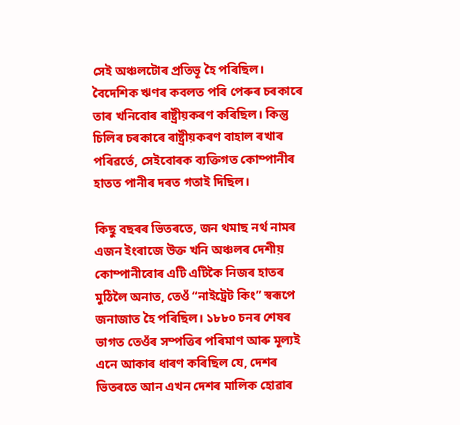সেই অঞ্চলটোৰ প্ৰতিভূ হৈ পৰিছিল। বৈদেশিক ঋণৰ কবলত পৰি পেৰুৰ চৰকাৰে তাৰ খনিবোৰ ৰাষ্ট্ৰীয়কৰণ কৰিছিল। কিন্তু চিলিৰ চৰকাৰে ৰাষ্ট্ৰীয়কৰণ বাহাল ৰখাৰ পৰিৱৰ্তে, সেইবোৰক ব্যক্তিগত কোম্পানীৰ হাতত পানীৰ দৰত গতাই দিছিল।

কিছু বছৰৰ ভিতৰতে, জন থমাছ নৰ্থ নামৰ এজন ইংৰাজে উক্ত খনি অঞ্চলৰ দেশীয় কোম্পানীবোৰ এটি এটিকৈ নিজৰ হাতৰ মুঠিলৈ অনাত, তেওঁ “নাইট্ৰেট কিং” স্বৰূপে জনাজাত হৈ পৰিছিল। ১৮৮০ চনৰ শেষৰ ভাগত তেওঁৰ সম্পত্তিৰ পৰিমাণ আৰু মূল্যই এনে আকাৰ ধাৰণ কৰিছিল যে, দেশৰ ভিতৰতে আন এখন দেশৰ মালিক হোৱাৰ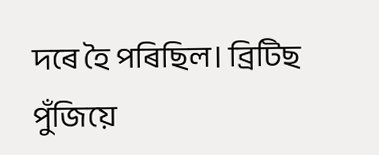দৰে হৈ পৰিছিল। ব্ৰিটিছ পুঁজিয়ে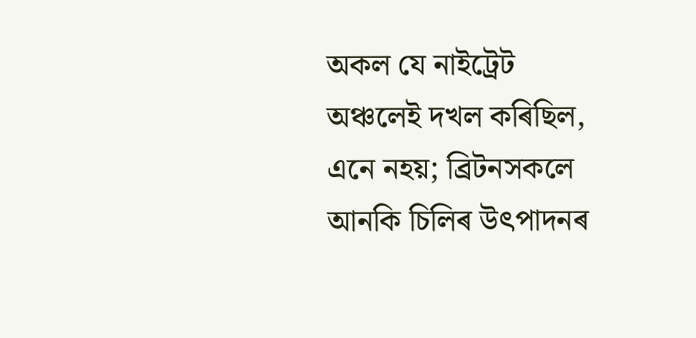অকল যে নাইট্ৰেট অঞ্চলেই দখল কৰিছিল, এনে নহয়; ব্ৰিটনসকলে আনকি চিলিৰ উৎপাদনৰ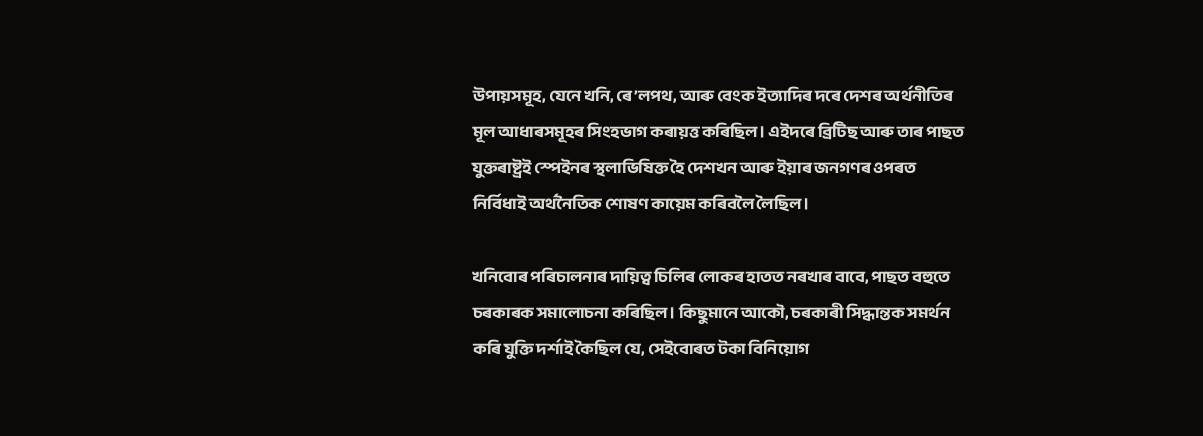উপায়সমূহ, যেনে খনি, ৰে’লপথ, আৰু বেংক ইত্যাদিৰ দৰে দেশৰ অৰ্থনীতিৰ মূল আধাৰসমূহৰ সিংহভাগ কৰায়ত্ত কৰিছিল। এইদৰে ব্ৰিটিছ আৰু তাৰ পাছত যুক্তৰাষ্ট্ৰই স্পেইনৰ স্থলাভিষিক্ত হৈ দেশখন আৰু ইয়াৰ জনগণৰ ওপৰত নিৰ্বিধাই অৰ্থনৈতিক শোষণ কায়েম কৰিবলৈ লৈছিল।

খনিবোৰ পৰিচালনাৰ দায়িত্ব চিলিৰ লোকৰ হাতত নৰখাৰ বাবে, পাছত বহুতে চৰকাৰক সমালোচনা কৰিছিল। কিছুমানে আকৌ, চৰকাৰী সিদ্ধান্তক সমৰ্থন কৰি যুক্তি দৰ্শাই কৈছিল যে, সেইবোৰত টকা বিনিয়োগ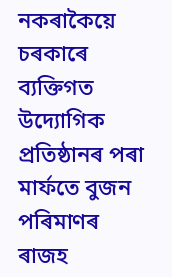নকৰাকৈয়ে চৰকাৰে ব্যক্তিগত উদ্যোগিক প্ৰতিষ্ঠানৰ পৰা মাৰ্ফতে বুজন পৰিমাণৰ ৰাজহ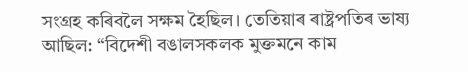সংগ্ৰহ কৰিবলৈ সক্ষম হৈছিল। তেতিয়াৰ ৰাষ্ট্ৰপতিৰ ভাষ্য আছিল: “বিদেশী বঙালসকলক মুক্তমনে কাম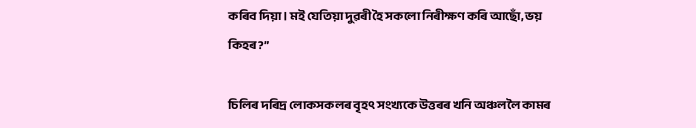কৰিব দিয়া। মই যেতিয়া দুৱৰী হৈ সকলো নিৰীক্ষণ কৰি আছোঁ, ভয় কিহৰ?”

চিলিৰ দৰিদ্ৰ লোকসকলৰ বৃহৎ সংখ্যকে উত্তৰৰ খনি অঞ্চললৈ কামৰ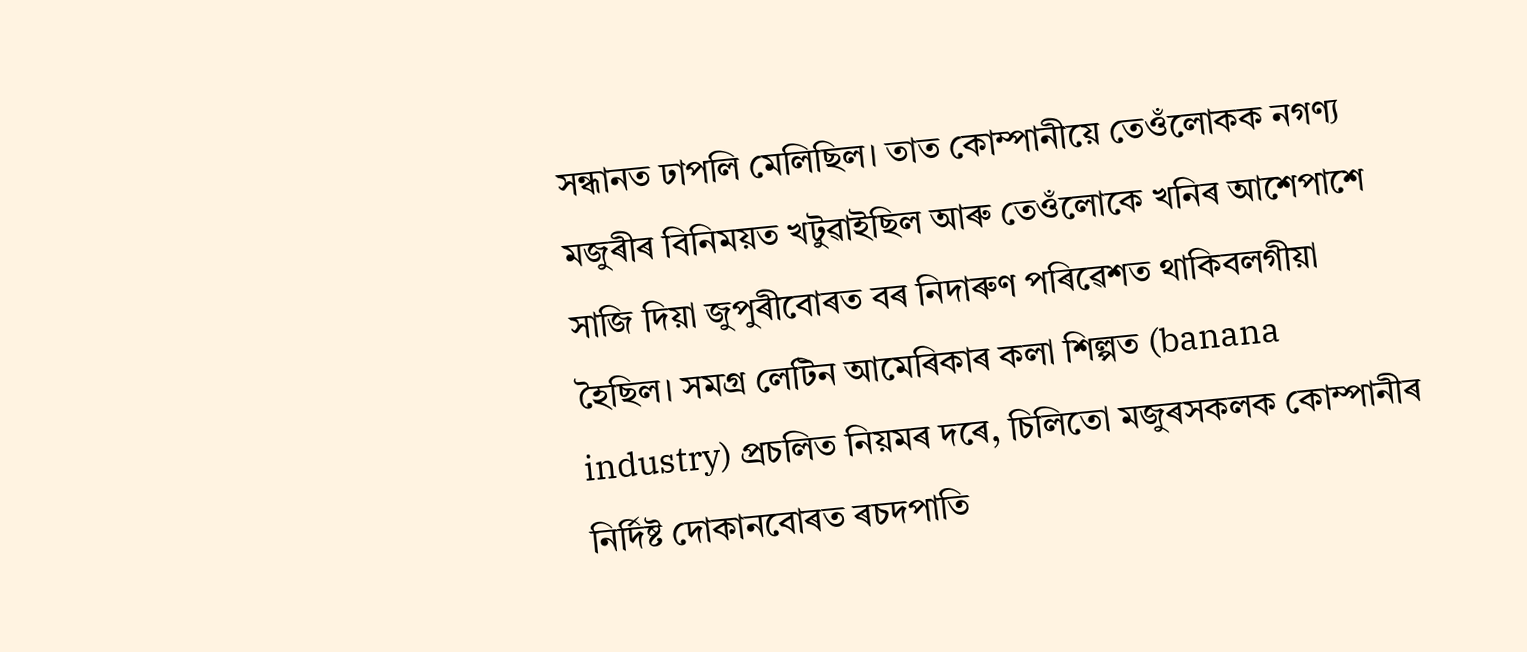সন্ধানত ঢাপলি মেলিছিল। তাত কোম্পানীয়ে তেওঁলোকক নগণ্য মজুৰীৰ বিনিময়ত খটুৱাইছিল আৰু তেওঁলোকে খনিৰ আশেপাশে সাজি দিয়া জুপুৰীবোৰত বৰ নিদাৰুণ পৰিৱেশত থাকিবলগীয়া হৈছিল। সমগ্ৰ লেটিন আমেৰিকাৰ কলা শিল্পত (banana industry) প্ৰচলিত নিয়মৰ দৰে, চিলিতো মজুৰসকলক কোম্পানীৰ নিৰ্দিষ্ট দোকানবোৰত ৰচদপাতি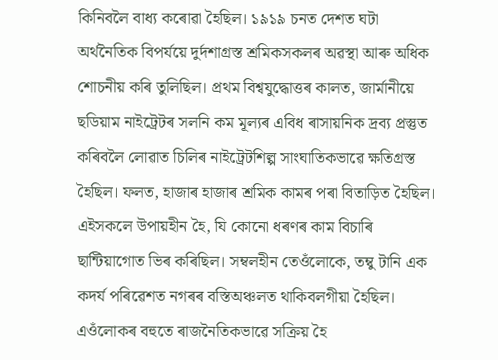কিনিবলৈ বাধ্য কৰোৱা হৈছিল। ১৯১৯ চনত দেশত ঘটা অৰ্থনৈতিক বিপৰ্যয়ে দুৰ্দশাগ্ৰস্ত শ্ৰমিকসকলৰ অৱস্থা আৰু অধিক শোচনীয় কৰি তুলিছিল। প্ৰথম বিশ্বযুদ্ধোত্তৰ কালত, জাৰ্মানীয়ে ছডিয়াম নাইট্ৰেটৰ সলনি কম মূল্যৰ এবিধ ৰাসায়নিক দ্ৰব্য প্ৰস্তুত কৰিবলৈ লোৱাত চিলিৰ নাইট্ৰেটশিল্প সাংঘাতিকভাৱে ক্ষতিগ্ৰস্ত হৈছিল। ফলত, হাজাৰ হাজাৰ শ্ৰমিক কামৰ পৰা বিতাড়িত হৈছিল। এইসকলে উপায়হীন হৈ, যি কোনো ধৰণৰ কাম বিচাৰি ছান্টিয়াগোত ভিৰ কৰিছিল। সম্বলহীন তেওঁলোকে, তম্বু টানি এক কদৰ্য পৰিৱেশত নগৰৰ বস্তিঅঞ্চলত থাকিবলগীয়া হৈছিল। এওঁলোকৰ বহুতে ৰাজনৈতিকভাৱে সক্ৰিয় হৈ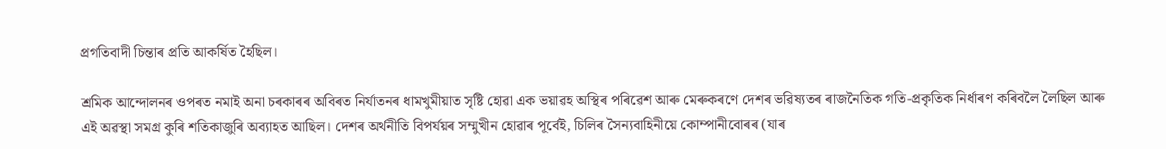প্ৰগতিবাদী চিন্তাৰ প্ৰতি আকৰ্ষিত হৈছিল।

শ্ৰমিক আন্দোলনৰ ওপৰত নমাই অনা চৰকাৰৰ অবিৰত নিৰ্যাতনৰ ধামখুমীয়াত সৃষ্টি হোৱা এক ভয়াৱহ অস্থিৰ পৰিৱেশ আৰু মেৰুকৰণে দেশৰ ভৱিষ্যতৰ ৰাজনৈতিক গতি-প্ৰকৃতিক নিৰ্ধাৰণ কৰিবলৈ লৈছিল আৰু এই অৱস্থা সমগ্ৰ কুৰি শতিকাজুৰি অব্যাহত আছিল। দেশৰ অৰ্থনীতি বিপৰ্যয়ৰ সম্মুখীন হোৱাৰ পূৰ্বেই, চিলিৰ সৈন্যবাহিনীয়ে কোম্পানীবোৰৰ (যাৰ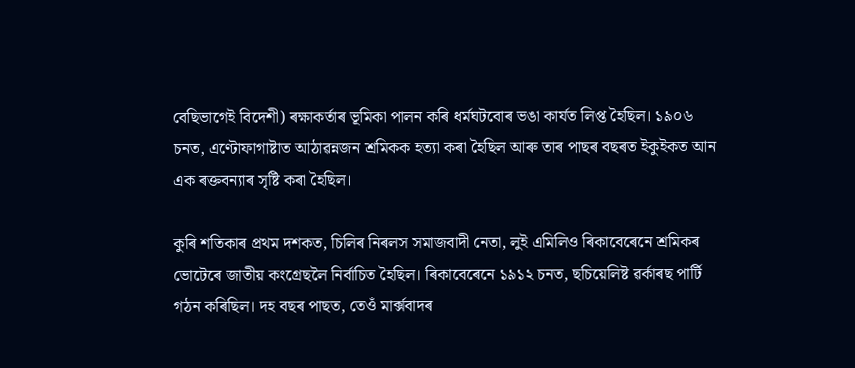বেছিভাগেই বিদেশী) ৰক্ষাকৰ্তাৰ ভূমিকা পালন কৰি ধৰ্মঘটবোৰ ভঙা কাৰ্যত লিপ্ত হৈছিল। ১৯০৬ চনত, এণ্টোফাগাষ্টাত আঠাৱন্নজন শ্ৰমিকক হত্যা কৰা হৈছিল আৰু তাৰ পাছৰ বছৰত ইকুইকত আন এক ৰক্তবন্যাৰ সৃষ্টি কৰা হৈছিল।

কুৰি শতিকাৰ প্ৰথম দশকত, চিলিৰ নিৰলস সমাজবাদী নেতা, লুই এমিলিও ৰিকাবেৰেনে শ্ৰমিকৰ ভোটেৰে জাতীয় কংগ্ৰেছলৈ নিৰ্বাচিত হৈছিল। ৰিকাবেৰেনে ১৯১২ চনত, ছচিয়েলিষ্ট ৱৰ্কাৰছ পাৰ্টি গঠন কৰিছিল। দহ বছৰ পাছত, তেওঁ মাৰ্ক্সবাদৰ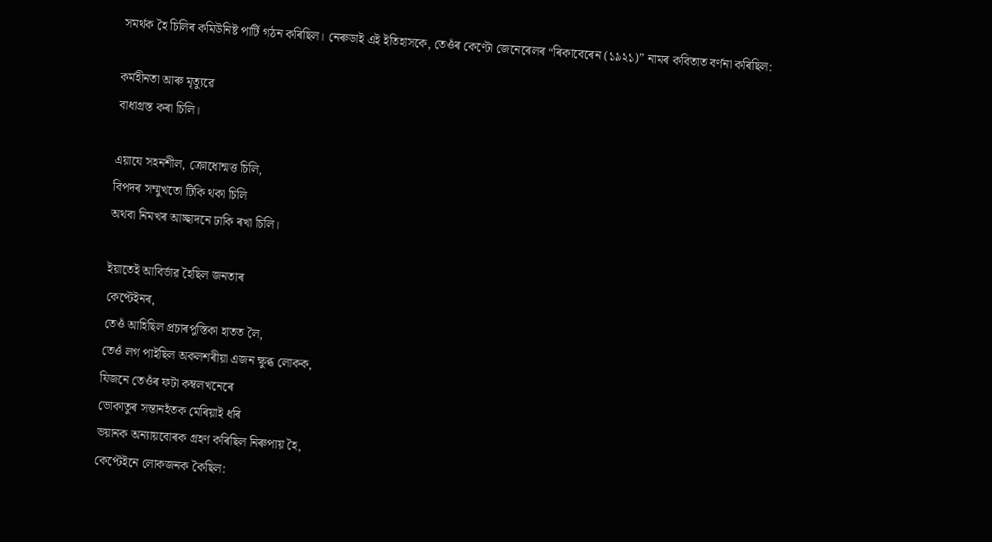সমৰ্থক হৈ চিলিৰ কমিউনিষ্ট পাৰ্টি গঠন কৰিছিল। নেৰুডাই এই ইতিহাসকে, তেওঁৰ কেণ্টো জেনেৰেলৰ “ৰিকাবেৰেন (১৯২১)” নামৰ কবিতাত বৰ্ণনা কৰিছিল:

কৰ্মহীনতা আৰু মৃত্যুৱে
বাধাগ্ৰস্ত কৰা চিলি।

এয়াযে সহনশীল, ক্ৰোধোন্মত্ত চিলি,
বিপদৰ সম্মুখতো টিকি থকা চিলি
অথবা নিমখৰ আচ্ছাদনে ঢাকি ৰখা চিলি।

ইয়াতেই আবিৰ্ভাৱ হৈছিল জনতাৰ
কেপ্টেইনৰ,
তেওঁ আহিছিল প্ৰচাৰপুস্তিকা হাতত লৈ,
তেওঁ লগ পাইছিল অকলশৰীয়া এজন ক্ষুব্ধ লোকক,
যিজনে তেওঁৰ ফটা কম্বলখনেৰে
ভোকাতুৰ সন্তানহঁতক মেৰিয়াই ধৰি
ভয়ানক অন্যায়বোৰক গ্ৰহণ কৰিছিল নিৰুপায় হৈ,
কেপ্টেইনে লোকজনক কৈছিল: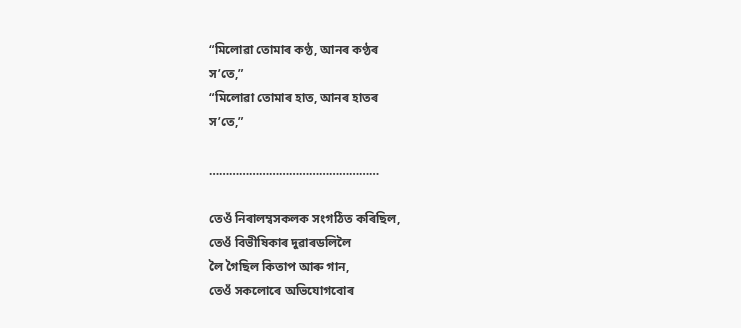“মিলোৱা তোমাৰ কণ্ঠ, আনৰ কণ্ঠৰ
স’তে,”
“মিলোৱা তোমাৰ হাত, আনৰ হাতৰ
স’তে,”

……………………………………………

তেওঁ নিৰালম্বসকলক সংগঠিত কৰিছিল,
তেওঁ বিভীষিকাৰ দুৱাৰডলিলৈ
লৈ গৈছিল কিতাপ আৰু গান,
তেওঁ সকলোৰে অভিযোগবোৰ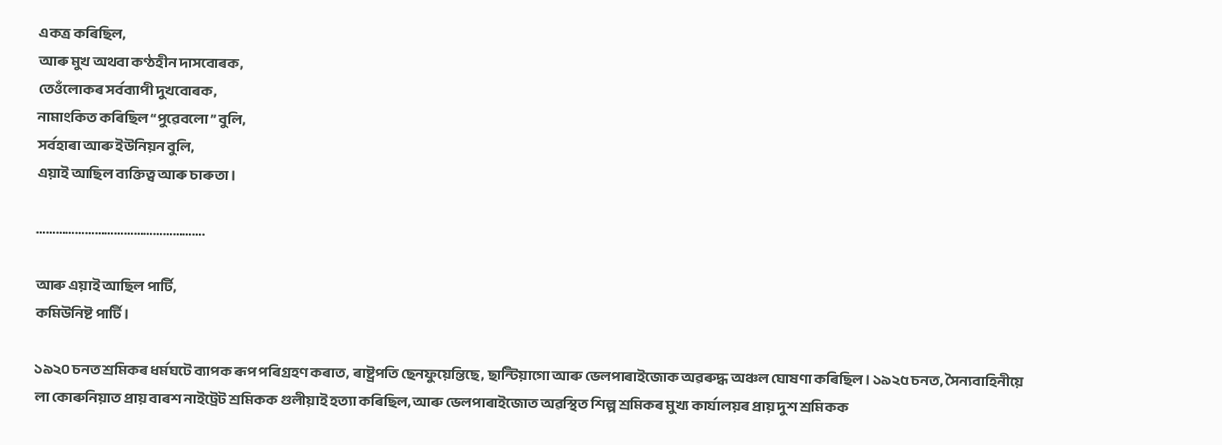একত্ৰ কৰিছিল,
আৰু মুখ অথবা কণ্ঠহীন দাসবোৰক,
তেওঁলোকৰ সৰ্বব্যাপী দুখবোৰক,
নামাংকিত কৰিছিল “পুৱেবলো” বুলি,
সৰ্বহাৰা আৰু ইউনিয়ন বুলি,
এয়াই আছিল ব্যক্তিত্ব আৰু চাৰুতা।

…………………………………………….

আৰু এয়াই আছিল পাৰ্টি,
কমিউনিষ্ট পাৰ্টি।

১৯২০ চনত শ্ৰমিকৰ ধৰ্মঘটে ব্যাপক ৰূপ পৰিগ্ৰহণ কৰাত, ৰাষ্ট্ৰপতি ছেনফুয়েন্তিছে, ছান্টিয়াগো আৰু ভেলপাৰাইজোক অৱৰুদ্ধ অঞ্চল ঘোষণা কৰিছিল। ১৯২৫ চনত, সৈন্যবাহিনীয়ে লা কোৰুনিয়াত প্ৰায় বাৰশ নাইট্ৰেট শ্ৰমিকক গুলীয়াই হত্যা কৰিছিল, আৰু ভেলপাৰাইজোত অৱস্থিত শিল্প শ্ৰমিকৰ মুখ্য কাৰ্যালয়ৰ প্ৰায় দুশ শ্ৰমিকক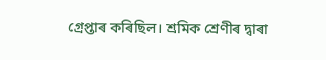গ্ৰেপ্তাৰ কৰিছিল। শ্ৰমিক শ্ৰেণীৰ দ্বাৰা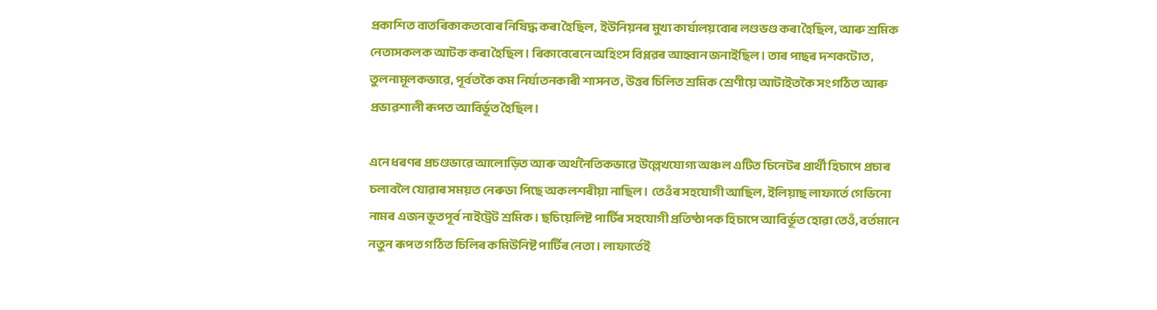প্ৰকাশিত বাতৰিকাকতবোৰ নিষিদ্ধ কৰা হৈছিল, ইউনিয়নৰ মুখ্য কাৰ্যালয়বোৰ লণ্ডভণ্ড কৰা হৈছিল, আৰু শ্ৰমিক নেতাসকলক আটক কৰা হৈছিল। ৰিকাবেৰেনে অহিংস বিপ্লৱৰ আহ্বান জনাইছিল। তাৰ পাছৰ দশকটোত, তুলনামূলকভাৱে, পূৰ্বতকৈ কম নিৰ্যাতনকাৰী শাসনত, উত্তৰ চিলিত শ্ৰমিক শ্ৰেণীয়ে আটাইতকৈ সংগঠিত আৰু প্ৰভাৱশালী ৰূপত আবিৰ্ভূত হৈছিল।

এনে ধৰণৰ প্ৰচণ্ডভাৱে আলোড়িত আৰু অৰ্থনৈতিকভাৱে উল্লেখযোগ্য অঞ্চল এটিত চিনেটৰ প্ৰাৰ্থী হিচাপে প্ৰচাৰ চলাবলৈ যোৱাৰ সময়ত নেৰুডা পিছে অকলশৰীয়া নাছিল। তেওঁৰ সহযোগী আছিল, ইলিয়াছ লাফাৰ্তে গেভিনো নামৰ এজন ভূতপূৰ্ব নাইট্ৰেট শ্ৰমিক। ছচিয়েলিষ্ট পাৰ্টিৰ সহযোগী প্ৰতিষ্ঠাপক হিচাপে আবিৰ্ভূত হোৱা তেওঁ, বৰ্তমানে নতুন ৰূপত গঠিত চিলিৰ কমিউনিষ্ট পাৰ্টিৰ নেতা। লাফাৰ্তেই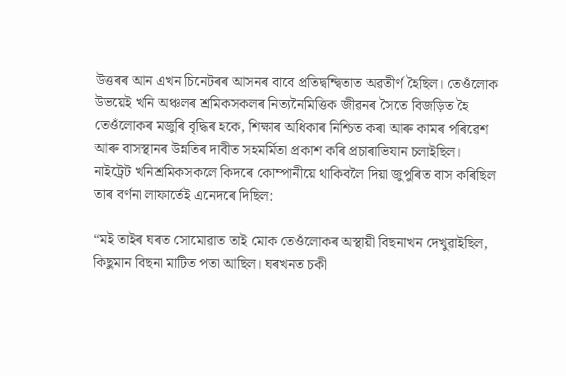উত্তৰৰ আন এখন চিনেটৰৰ আসনৰ বাবে প্ৰতিদ্বন্দ্বিতাত অৱতীৰ্ণ হৈছিল। তেওঁলোক উভয়েই খনি অঞ্চলৰ শ্ৰমিকসকলৰ নিত্যনৈমিত্তিক জীৱনৰ সৈতে বিজড়িত হৈ তেওঁলোকৰ মজুৰি বৃদ্ধিৰ হকে, শিক্ষাৰ অধিকাৰ নিশ্চিত কৰা আৰু কামৰ পৰিৱেশ আৰু বাসস্থানৰ উন্নতিৰ দাবীত সহমৰ্মিতা প্ৰকাশ কৰি প্ৰচাৰাভিযান চলাইছিল। নাইট্ৰেট খনিশ্ৰমিকসকলে কিদৰে কোম্পানীয়ে থাকিবলৈ দিয়া জুপুৰিত বাস কৰিছিল তাৰ বৰ্ণনা লাফাৰ্তেই এনেদৰে দিছিল:

“মই তাইৰ ঘৰত সোমোৱাত তাই মোক তেওঁলোকৰ অস্থায়ী বিছনাখন দেখুৱাইছিল, কিছুমান বিছনা মাটিত পতা আছিল। ঘৰখনত চকী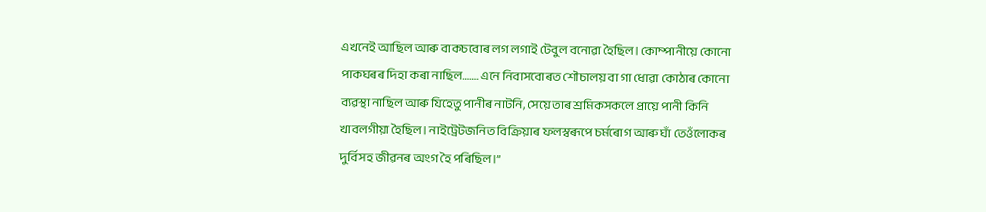এখনেই আছিল আৰু বাকচবোৰ লগ লগাই টেবুল বনোৱা হৈছিল। কোম্পানীয়ে কোনো পাকঘৰৰ দিহা কৰা নাছিল……. এনে নিবাসবোৰত শৌচালয় বা গা ধোৱা কোঠাৰ কোনো ব্যৱস্থা নাছিল আৰু যিহেতু পানীৰ নাটনি, সেয়ে তাৰ শ্ৰমিকসকলে প্ৰায়ে পানী কিনি খাবলগীয়া হৈছিল। নাইট্ৰেটজনিত বিক্ৰিয়াৰ ফলস্বৰূপে চৰ্মৰোগ আৰু ঘাঁ তেওঁলোকৰ দুৰ্বিসহ জীৱনৰ অংগ হৈ পৰিছিল।”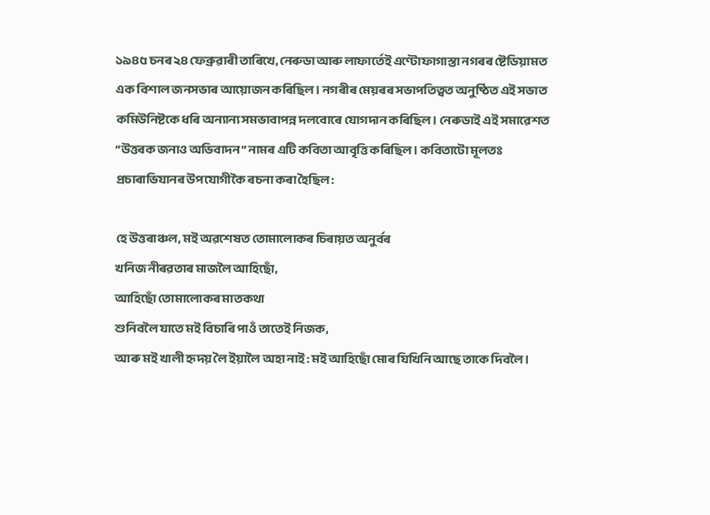১৯৪৫ চনৰ ২৪ ফেব্ৰুৱাৰী তাৰিখে, নেৰুডা আৰু লাফাৰ্তেই এণ্টোফাগাস্তা নগৰৰ ষ্টেডিয়ামত এক বিশাল জনসভাৰ আয়োজন কৰিছিল। নগৰীৰ মেয়ৰৰ সভাপতিত্বত অনুষ্ঠিত এই সভাত কমিউনিষ্টকে ধৰি অন্যান্য সমভাবাপন্ন দলবোৰে যোগদান কৰিছিল। নেৰুডাই এই সমাৱেশত “উত্তৰক জনাও অভিবাদন” নামৰ এটি কবিতা আবৃত্তি কৰিছিল। কবিতাটো মূলতঃ প্ৰচাৰাভিযানৰ উপযোগীকৈ ৰচনা কৰা হৈছিল:

হে উত্তৰাঞ্চল, মই অৱশেষত তোমালোকৰ চিৰায়ত অনুৰ্বৰ
খনিজ নীৰৱতাৰ মাজলৈ আহিছোঁ,
আহিছোঁ তোমালোকৰ মাতকথা
শুনিবলৈ যাতে মই বিচাৰি পাওঁ তাতেই নিজক,
আৰু মই খালী হৃদয় লৈ ইয়ালৈ অহা নাই: মই আহিছোঁ মোৰ যিখিনি আছে তাকে দিবলৈ।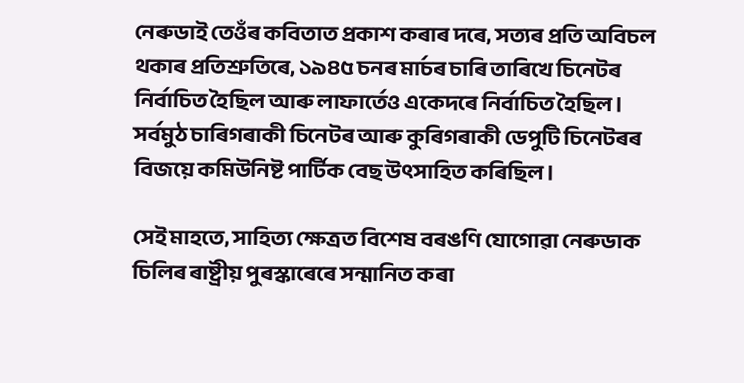নেৰুডাই তেওঁৰ কবিতাত প্ৰকাশ কৰাৰ দৰে, সত্যৰ প্ৰতি অবিচল থকাৰ প্ৰতিশ্ৰুতিৰে, ১৯৪৫ চনৰ মাৰ্চৰ চাৰি তাৰিখে চিনেটৰ নিৰ্বাচিত হৈছিল আৰু লাফাৰ্তেও একেদৰে নিৰ্বাচিত হৈছিল। সৰ্বমুঠ চাৰিগৰাকী চিনেটৰ আৰু কুৰিগৰাকী ডেপুটি চিনেটৰৰ বিজয়ে কমিউনিষ্ট পাৰ্টিক বেছ উৎসাহিত কৰিছিল।

সেই মাহতে, সাহিত্য ক্ষেত্ৰত বিশেষ বৰঙণি যোগোৱা নেৰুডাক চিলিৰ ৰাষ্ট্ৰীয় পুৰস্কাৰেৰে সন্মানিত কৰা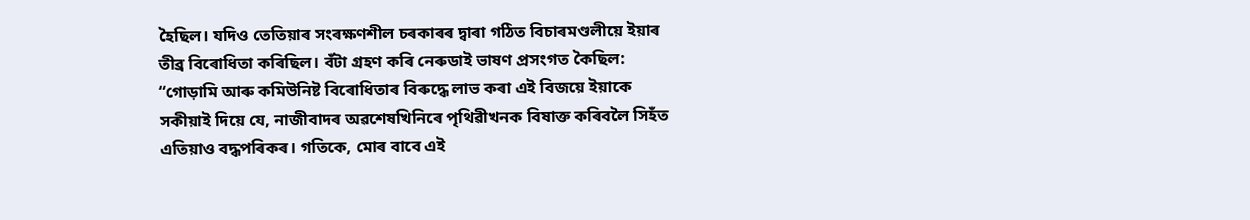হৈছিল। যদিও তেতিয়াৰ সংৰক্ষণশীল চৰকাৰৰ দ্বাৰা গঠিত বিচাৰমণ্ডলীয়ে ইয়াৰ তীব্ৰ বিৰোধিতা কৰিছিল। বঁটা গ্ৰহণ কৰি নেৰুডাই ভাষণ প্ৰসংগত কৈছিল: “গোড়ামি আৰু কমিউনিষ্ট বিৰোধিতাৰ বিৰুদ্ধে লাভ কৰা এই বিজয়ে ইয়াকে সকীয়াই দিয়ে যে, নাজীবাদৰ অৱশেষখিনিৰে পৃথিৱীখনক বিষাক্ত কৰিবলৈ সিহঁত এতিয়াও বদ্ধপৰিকৰ। গতিকে, মোৰ বাবে এই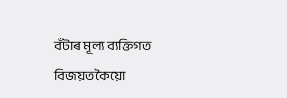বঁটাৰ মূল্য ব্যক্তিগত বিজয়তকৈয়ো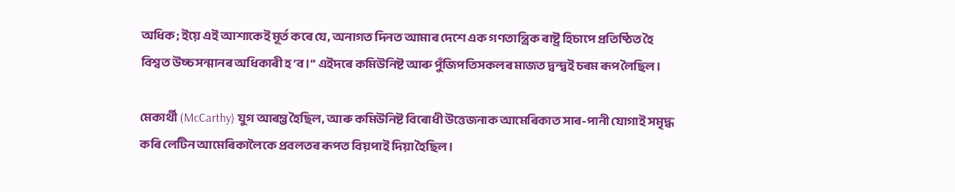অধিক; ইয়ে এই আশাকেই মূৰ্ত কৰে যে, অনাগত দিনত আমাৰ দেশে এক গণতান্ত্ৰিক ৰাষ্ট্ৰ হিচাপে প্ৰতিষ্ঠিত হৈ বিশ্বত উচ্চ সন্মানৰ অধিকাৰী হ’ব।” এইদৰে কমিউনিষ্ট আৰু পুঁজিপতিসকলৰ মাজত দ্বন্দ্বই চৰম ৰূপ লৈছিল।

মেকাৰ্থী (McCarthy) যুগ আৰম্ভ হৈছিল, আৰু কমিউনিষ্ট বিৰোধী উত্তেজনাক আমেৰিকাত সাৰ-পানী যোগাই সমৃদ্ধ কৰি লেটিন আমেৰিকালৈকে প্ৰবলতৰ ৰূপত বিয়পাই দিয়া হৈছিল।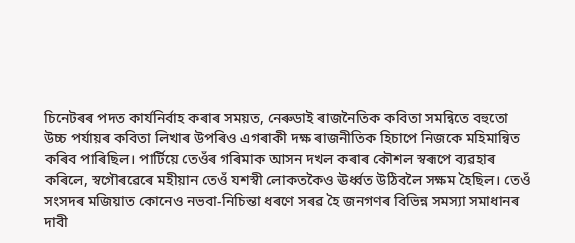চিনেটৰৰ পদত কাৰ্যনিৰ্বাহ কৰাৰ সময়ত, নেৰুডাই ৰাজনৈতিক কবিতা সমন্বিতে বহুতো উচ্চ পৰ্যায়ৰ কবিতা লিখাৰ উপৰিও এগৰাকী দক্ষ ৰাজনীতিক হিচাপে নিজকে মহিমান্বিত কৰিব পাৰিছিল। পাৰ্টিয়ে তেওঁৰ গৰিমাক আসন দখল কৰাৰ কৌশল স্বৰূপে ব্যৱহাৰ কৰিলে, স্বগৌৰৱেৰে মহীয়ান তেওঁ যশস্বী লোকতকৈও ঊৰ্ধ্বত উঠিবলৈ সক্ষম হৈছিল। তেওঁ সংসদৰ মজিয়াত কোনেও নভবা-নিচিন্তা ধৰণে সৰৱ হৈ জনগণৰ বিভিন্ন সমস্যা সমাধানৰ দাবী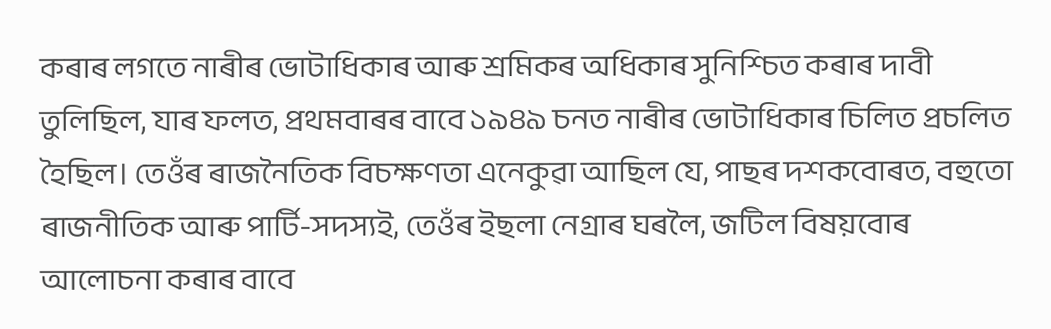কৰাৰ লগতে নাৰীৰ ভোটাধিকাৰ আৰু শ্ৰমিকৰ অধিকাৰ সুনিশ্চিত কৰাৰ দাবী তুলিছিল, যাৰ ফলত, প্ৰথমবাৰৰ বাবে ১৯৪৯ চনত নাৰীৰ ভোটাধিকাৰ চিলিত প্ৰচলিত হৈছিল। তেওঁৰ ৰাজনৈতিক বিচক্ষণতা এনেকুৱা আছিল যে, পাছৰ দশকবোৰত, বহুতো ৰাজনীতিক আৰু পাৰ্টি-সদস্যই, তেওঁৰ ইছলা নেগ্ৰাৰ ঘৰলৈ, জটিল বিষয়বোৰ আলোচনা কৰাৰ বাবে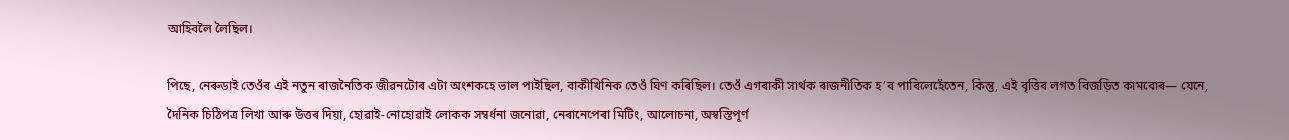আহিবলৈ লৈছিল।

পিছে, নেৰুডাই তেওঁৰ এই নতুন ৰাজনৈতিক জীৱনটোৰ এটা অংশকহে ভাল পাইছিল, বাকীখিনিক তেওঁ ঘিণ কৰিছিল। তেওঁ এগৰাকী সাৰ্থক ৰাজনীতিক হ’ব পাৰিলেহেঁতেন, কিন্তু, এই বৃত্তিৰ লগত বিজড়িত কামবোৰ— যেনে, দৈনিক চিঠিপত্ৰ লিখা আৰু উত্তৰ দিয়া, হোৱাই-নোহোৱাই লোকক সম্বৰ্ধনা জনোৱা, নেৰানেপেৰা মিটিং, আলোচনা, অস্বস্তিপূৰ্ণ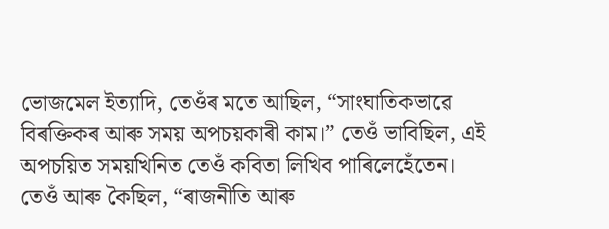ভোজমেল ইত্যাদি, তেওঁৰ মতে আছিল, “সাংঘাতিকভাৱে বিৰক্তিকৰ আৰু সময় অপচয়কাৰী কাম।” তেওঁ ভাবিছিল, এই অপচয়িত সময়খিনিত তেওঁ কবিতা লিখিব পাৰিলেহেঁতেন। তেওঁ আৰু কৈছিল, “ৰাজনীতি আৰু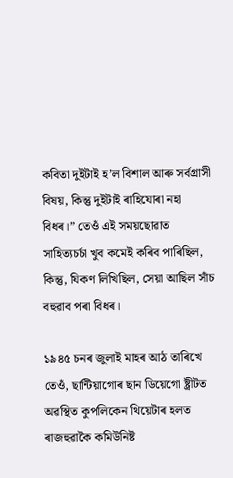কবিতা দুইটাই হ’ল বিশাল আৰু সৰ্বগ্ৰাসী বিষয়, কিন্তু দুইটাই ৰাহিযোৰা নহা বিধৰ।” তেওঁ এই সময়ছোৱাত সাহিত্যচৰ্চা খুব কমেই কৰিব পাৰিছিল, কিন্তু, যিকণ লিখিছিল, সেয়া আছিল সাঁচ বহুৱাব পৰা বিধৰ।

১৯৪৫ চনৰ জুলাই মাহৰ আঠ তাৰিখে তেওঁ, ছান্টিয়াগোৰ ছান ডিয়েগো ষ্ট্ৰীটত অৱস্থিত কুপলিকেন থিয়েটাৰ হলত ৰাজহুৱাকৈ কমিউনিষ্ট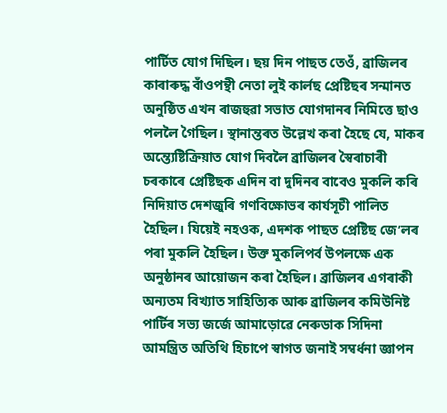পাৰ্টিত যোগ দিছিল। ছয় দিন পাছত তেওঁ, ব্ৰাজিলৰ কাৰাৰুদ্ধ বাঁওপন্থী নেতা লুই কাৰ্লছ প্ৰেষ্টিছৰ সন্মানত অনুষ্ঠিত এখন ৰাজহুৱা সভাত যোগদানৰ নিমিত্তে ছাও পললৈ গৈছিল। স্থানান্তৰত উল্লেখ কৰা হৈছে যে, মাকৰ অন্ত্যেষ্টিক্ৰিয়াত যোগ দিবলৈ ব্ৰাজিলৰ স্বৈৰাচাৰী চৰকাৰে প্ৰেষ্টিছক এদিন বা দুদিনৰ বাবেও মুকলি কৰি নিদিয়াত দেশজুৰি গণবিক্ষোভৰ কাৰ্যসূচী পালিত হৈছিল। যিয়েই নহওক, এদশক পাছত প্ৰেষ্টিছ জে’লৰ পৰা মুকলি হৈছিল। উক্ত মুকলিপৰ্ব উপলক্ষে এক অনুষ্ঠানৰ আয়োজন কৰা হৈছিল। ব্ৰাজিলৰ এগৰাকী অন্যতম বিখ্যাত সাহিত্যিক আৰু ব্ৰাজিলৰ কমিউনিষ্ট পাৰ্টিৰ সভ্য জৰ্জে আমাড়োৱে নেৰুডাক সিদিনা আমন্ত্ৰিত অতিথি হিচাপে স্বাগত জনাই সম্বৰ্ধনা জ্ঞাপন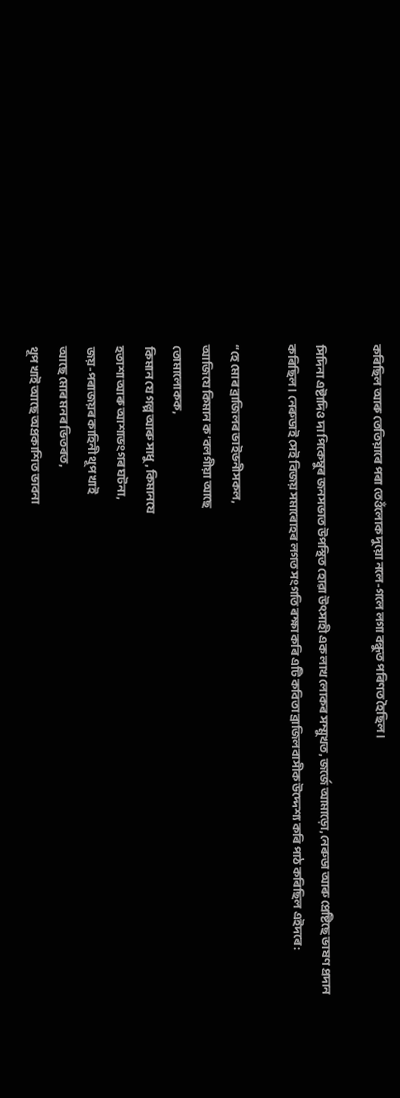কৰিছিল আৰু তেতিয়াৰে পৰা তেওঁলোক দুয়ো নলে-গলে লগা বন্ধুত পৰিণত হৈছিল।

সিদিনা এষ্টাদিও দা পিকেম্বুৰ জনসভাত উপস্থিত হোৱা উৎসাহী এক লাখ লোকৰ সম্মুখত, জৰ্জে আমাড়ো, নেৰুডা আৰু প্ৰেষ্টিছে ভাষণ প্ৰদান কৰিছিল। নেৰুডাই সেই বিজয় সমাৰোহৰ লগত সংগতি ৰক্ষা কৰি এটি কবিতা ব্ৰাজিলবাসীক উদ্দেশ্য কৰি পাঠ কৰিছিল এইদৰে:

“হে মোৰ ব্ৰাজিলৰ ভাইভনীসকল,
আজিযে কিমান ক’বলগীয়া আছে
তোমালোকক,
কিমান যে গল্প আৰু সাধু, কিমানযে
হতাশা আৰু আশাভংগৰ ঘটনা,
জয়-পৰাজয়ৰ কাহিনী থূপ খাই
আছে মোৰ মনৰ ভিতৰত,
থূপ খাই আছে অপ্ৰকাশিত ভাবনা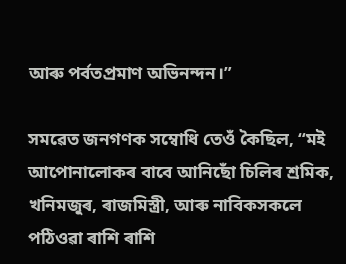আৰু পৰ্বতপ্ৰমাণ অভিনন্দন।”

সমৱেত জনগণক সম্বোধি তেওঁ কৈছিল, “মই আপোনালোকৰ বাবে আনিছোঁ চিলিৰ শ্ৰমিক, খনিমজুৰ, ৰাজমিস্ত্ৰী, আৰু নাবিকসকলে পঠিওৱা ৰাশি ৰাশি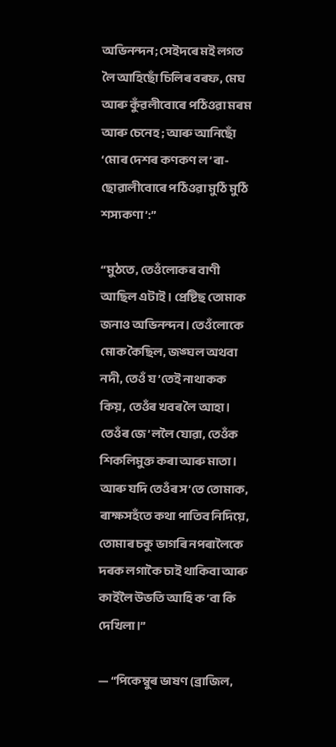অভিনন্দন; সেইদৰে মই লগত লৈ আহিছোঁ চিলিৰ বৰফ, মেঘ আৰু কুঁৱলীবোৰে পঠিওৱা মৰম আৰু চেনেহ; আৰু আনিছোঁ ‘মোৰ দেশৰ কণকণ ল’ৰা-ছোৱালীবোৰে পঠিওৱা মুঠি মুঠি শস্যকণা’:”

“মুঠতে, তেওঁলোকৰ বাণী আছিল এটাই। প্ৰেষ্টিছ তোমাক জনাও অভিনন্দন। তেওঁলোকে মোক কৈছিল, জঙ্ঘল অথবা নদী, তেওঁ য’তেই নাথাকক কিয়, তেওঁৰ খবৰ লৈ আহা। তেওঁৰ জে’ললৈ যোৱা, তেওঁক শিকলিমুক্ত কৰা আৰু মাতা। আৰু যদি তেওঁৰ স’তে তোমাক, ৰাক্ষসহঁতে কথা পাতিব নিদিয়ে, তোমাৰ চকু ভাগৰি নপৰালৈকে দৰক লগাকৈ চাই থাকিবা আৰু কাইলৈ উভতি আহি ক’বা কি দেখিলা।”

— “পিকেম্বুৰ ভাষণ (ব্ৰাজিল,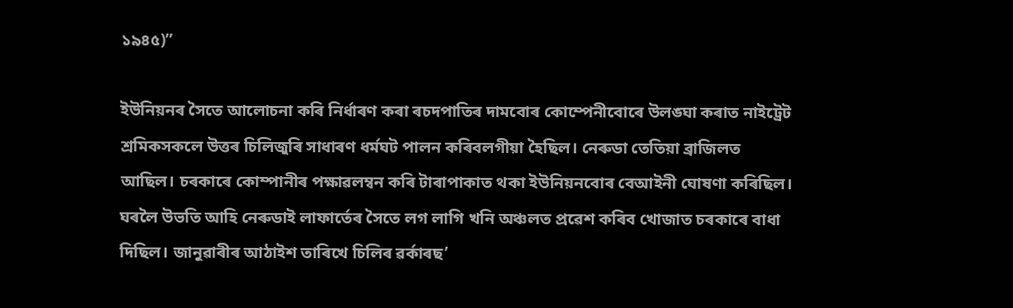১৯৪৫)”

ইউনিয়নৰ সৈতে আলোচনা কৰি নিৰ্ধাৰণ কৰা ৰচদপাতিৰ দামবোৰ কোম্পেনীবোৰে উলঙ্ঘা কৰাত নাইট্ৰেট শ্ৰমিকসকলে উত্তৰ চিলিজুৰি সাধাৰণ ধৰ্মঘট পালন কৰিবলগীয়া হৈছিল। নেৰুডা তেতিয়া ব্ৰাজিলত আছিল। চৰকাৰে কোম্পানীৰ পক্ষাৱলম্বন কৰি টাৰাপাকাত থকা ইউনিয়নবোৰ বেআইনী ঘোষণা কৰিছিল। ঘৰলৈ উভতি আহি নেৰুডাই লাফাৰ্তেৰ সৈতে লগ লাগি খনি অঞ্চলত প্ৰৱেশ কৰিব খোজাত চৰকাৰে বাধা দিছিল। জানুৱাৰীৰ আঠাইশ তাৰিখে চিলিৰ ৱৰ্কাৰছ’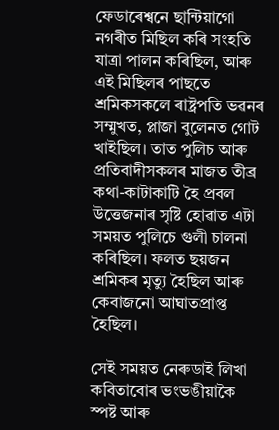ফেডাৰেশ্বনে ছান্টিয়াগো নগৰীত মিছিল কৰি সংহতি যাত্ৰা পালন কৰিছিল, আৰু এই মিছিলৰ পাছতে শ্ৰমিকসকলে ৰাষ্ট্ৰপতি ভৱনৰ সম্মুখত, প্লাজা বুলেনত গোট খাইছিল। তাত পুলিচ আৰু প্ৰতিবাদীসকলৰ মাজত তীব্ৰ কথা-কাটাকাটি হৈ প্ৰবল উত্তেজনাৰ সৃষ্টি হোৱাত এটা সময়ত পুলিচে গুলী চালনা কৰিছিল। ফলত ছয়জন শ্ৰমিকৰ মৃত্যু হৈছিল আৰু কেবাজনো আঘাতপ্ৰাপ্ত হৈছিল।

সেই সময়ত নেৰুডাই লিখা কবিতাবোৰ ভংভঙীয়াকৈ স্পষ্ট আৰু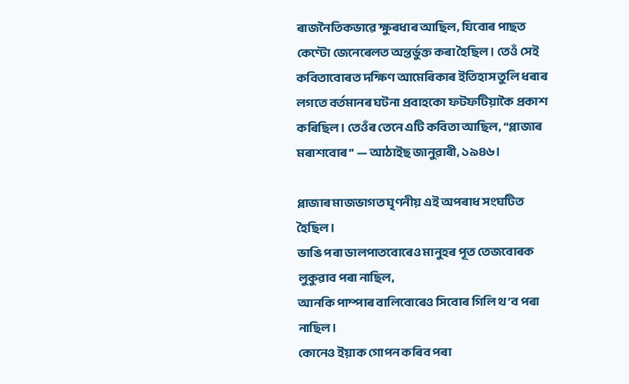ৰাজনৈতিকভাৱে ক্ষুৰধাৰ আছিল, যিবোৰ পাছত কেণ্টো জেনেৰেলত অন্তৰ্ভুক্ত কৰা হৈছিল। তেওঁ সেই কবিতাবোৰত দক্ষিণ আমেৰিকাৰ ইতিহাস তুলি ধৰাৰ লগতে বৰ্তমানৰ ঘটনা প্ৰবাহকো ফটফটিয়াকৈ প্ৰকাশ কৰিছিল। তেওঁৰ তেনে এটি কবিতা আছিল, “প্লাজাৰ মৰাশবোৰ” — আঠাইছ জানুৱাৰী, ১৯৪৬।

প্লাজাৰ মাজভাগত ঘৃণনীয় এই অপৰাধ সংঘটিত হৈছিল।
ভাঙি পৰা ডালপাতবোৰেও মানুহৰ পূত তেজবোৰক লুকুৱাব পৰা নাছিল,
আনকি পাম্পাৰ বালিবোৰেও সিবোৰ গিলি থ’ব পৰা নাছিল।
কোনেও ইয়াক গোপন কৰিব পৰা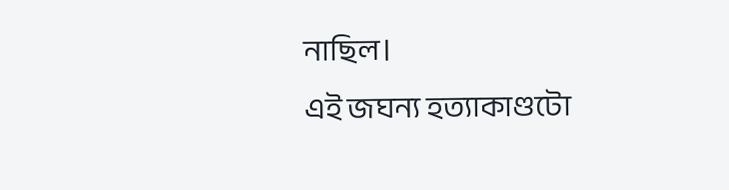নাছিল।
এই জঘন্য হত্যাকাণ্ডটো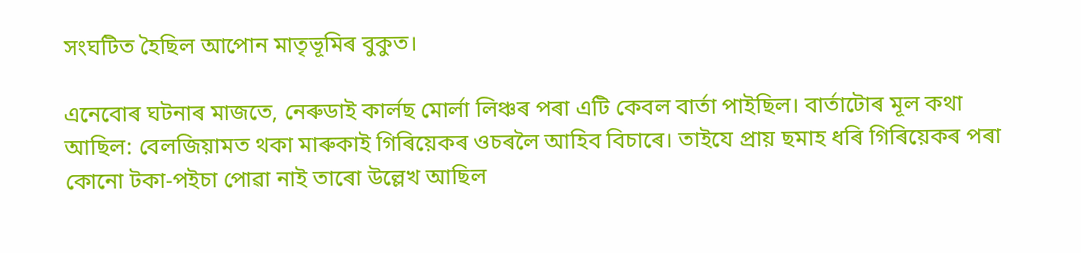সংঘটিত হৈছিল আপোন মাতৃভূমিৰ বুকুত।

এনেবোৰ ঘটনাৰ মাজতে, নেৰুডাই কাৰ্লছ মোৰ্লা লিঞ্চৰ পৰা এটি কেবল বাৰ্তা পাইছিল। বাৰ্তাটোৰ মূল কথা আছিল: বেলজিয়ামত থকা মাৰুকাই গিৰিয়েকৰ ওচৰলৈ আহিব বিচাৰে। তাইযে প্ৰায় ছমাহ ধৰি গিৰিয়েকৰ পৰা কোনো টকা-পইচা পোৱা নাই তাৰো উল্লেখ আছিল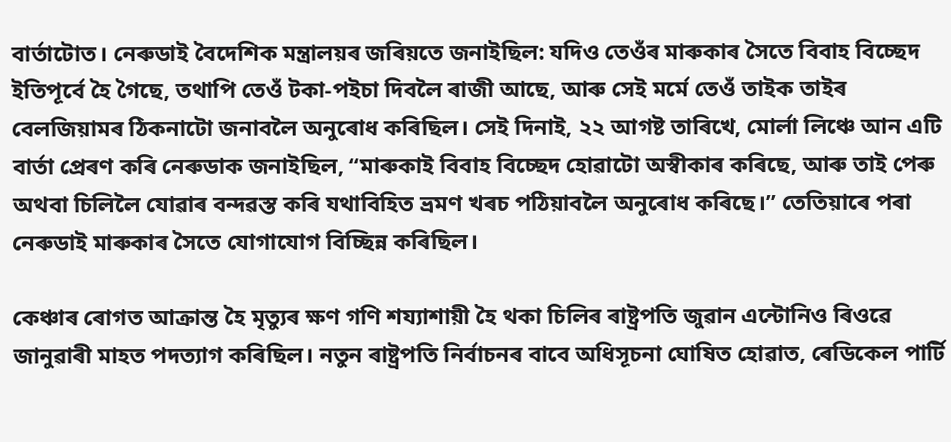বাৰ্তাটোত। নেৰুডাই বৈদেশিক মন্ত্ৰালয়ৰ জৰিয়তে জনাইছিল: যদিও তেওঁৰ মাৰুকাৰ সৈতে বিবাহ বিচ্ছেদ ইতিপূৰ্বে হৈ গৈছে, তথাপি তেওঁ টকা-পইচা দিবলৈ ৰাজী আছে, আৰু সেই মৰ্মে তেওঁ তাইক তাইৰ বেলজিয়ামৰ ঠিকনাটো জনাবলৈ অনুৰোধ কৰিছিল। সেই দিনাই, ২২ আগষ্ট তাৰিখে, মোৰ্লা লিঞ্চে আন এটি বাৰ্তা প্ৰেৰণ কৰি নেৰুডাক জনাইছিল, “মাৰুকাই বিবাহ বিচ্ছেদ হোৱাটো অস্বীকাৰ কৰিছে, আৰু তাই পেৰু অথবা চিলিলৈ যোৱাৰ বন্দৱস্ত কৰি যথাবিহিত ভ্ৰমণ খৰচ পঠিয়াবলৈ অনুৰোধ কৰিছে।” তেতিয়াৰে পৰা নেৰুডাই মাৰুকাৰ সৈতে যোগাযোগ বিচ্ছিন্ন কৰিছিল।

কেঞ্চাৰ ৰোগত আক্ৰান্ত হৈ মৃত্যুৰ ক্ষণ গণি শয্যাশায়ী হৈ থকা চিলিৰ ৰাষ্ট্ৰপতি জুৱান এন্টোনিও ৰিওৱে জানুৱাৰী মাহত পদত্যাগ কৰিছিল। নতুন ৰাষ্ট্ৰপতি নিৰ্বাচনৰ বাবে অধিসূচনা ঘোষিত হোৱাত, ৰেডিকেল পাৰ্টি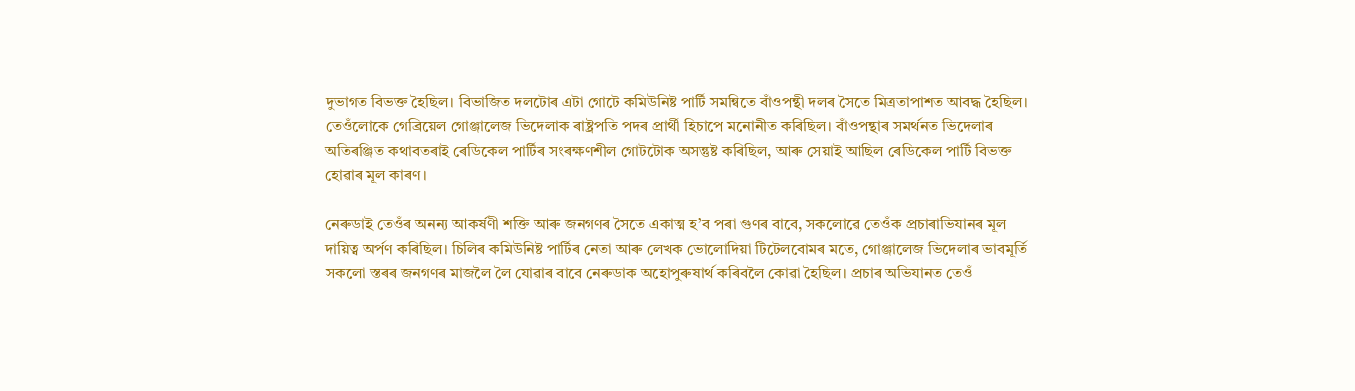দুভাগত বিভক্ত হৈছিল। বিভাজিত দলটোৰ এটা গোটে কমিউনিষ্ট পাৰ্টি সমন্বিতে বাঁওপন্থী দলৰ সৈতে মিত্ৰতাপাশত আবদ্ধ হৈছিল। তেওঁলোকে গেব্ৰিয়েল গোঞ্জালেজ ভিদেলাক ৰাষ্ট্ৰপতি পদৰ প্ৰাৰ্থী হিচাপে মনোনীত কৰিছিল। বাঁওপন্থাৰ সমৰ্থনত ভিদেলাৰ অতিৰঞ্জিত কথাবতৰাই ৰেডিকেল পাৰ্টিৰ সংৰক্ষণশীল গোটটোক অসন্তুষ্ট কৰিছিল, আৰু সেয়াই আছিল ৰেডিকেল পাৰ্টি বিভক্ত হোৱাৰ মূল কাৰণ।

নেৰুডাই তেওঁৰ অনন্য আকৰ্ষণী শক্তি আৰু জনগণৰ সৈতে একাত্ম হ’ব পৰা গুণৰ বাবে, সকলোৱে তেওঁক প্ৰচাৰাভিযানৰ মূল দায়িত্ব অৰ্পণ কৰিছিল। চিলিৰ কমিউনিষ্ট পাৰ্টিৰ নেতা আৰু লেখক ভোলোদিয়া টিটেলবোমৰ মতে, গোঞ্জালেজ ভিদেলাৰ ভাবমূৰ্তি সকলো স্তৰৰ জনগণৰ মাজলৈ লৈ যোৱাৰ বাবে নেৰুডাক অহোপুৰুষাৰ্থ কৰিবলৈ কোৱা হৈছিল। প্ৰচাৰ অভিযানত তেওঁ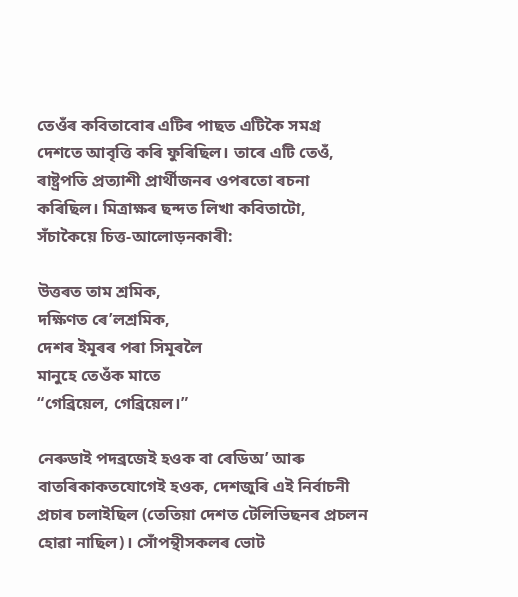তেওঁৰ কবিতাবোৰ এটিৰ পাছত এটিকৈ সমগ্ৰ দেশতে আবৃত্তি কৰি ফুৰিছিল। তাৰে এটি তেওঁ, ৰাষ্ট্ৰপতি প্ৰত্যাশী প্ৰাৰ্থীজনৰ ওপৰতো ৰচনা কৰিছিল। মিত্ৰাক্ষৰ ছন্দত লিখা কবিতাটো, সঁচাকৈয়ে চিত্ত-আলোড়নকাৰী:

উত্তৰত তাম শ্ৰমিক,
দক্ষিণত ৰে’লশ্ৰমিক,
দেশৰ ইমূৰৰ পৰা সিমূৰলৈ
মানুহে তেওঁক মাতে
“গেব্ৰিয়েল, গেব্ৰিয়েল।”

নেৰুডাই পদব্ৰজেই হওক বা ৰেডিঅ’ আৰু বাতৰিকাকতযোগেই হওক, দেশজুৰি এই নিৰ্বাচনী প্ৰচাৰ চলাইছিল (তেতিয়া দেশত টেলিভিছনৰ প্ৰচলন হোৱা নাছিল)। সোঁপন্থীসকলৰ ভোট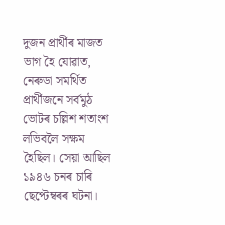দুজন প্ৰাৰ্থীৰ মাজত ভাগ হৈ যোৱাত, নেৰুডা সমৰ্থিত প্ৰাৰ্থীজনে সৰ্বমুঠ ভোটৰ চল্লিশ শতাংশ লভিবলৈ সক্ষম হৈছিল। সেয়া আছিল ১৯৪৬ চনৰ চাৰি ছেপ্টেম্বৰৰ ঘটনা।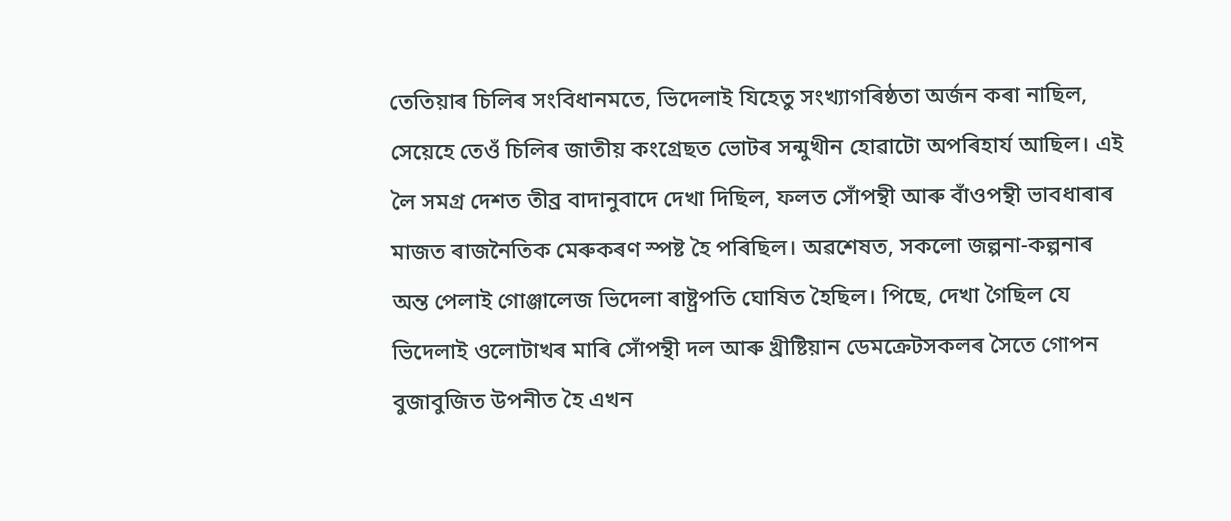তেতিয়াৰ চিলিৰ সংবিধানমতে, ভিদেলাই যিহেতু সংখ্যাগৰিষ্ঠতা অৰ্জন কৰা নাছিল, সেয়েহে তেওঁ চিলিৰ জাতীয় কংগ্ৰেছত ভোটৰ সন্মুখীন হোৱাটো অপৰিহাৰ্য আছিল। এই লৈ সমগ্ৰ দেশত তীব্ৰ বাদানুবাদে দেখা দিছিল, ফলত সোঁপন্থী আৰু বাঁওপন্থী ভাবধাৰাৰ মাজত ৰাজনৈতিক মেৰুকৰণ স্পষ্ট হৈ পৰিছিল। অৱশেষত, সকলো জল্পনা-কল্পনাৰ অন্ত পেলাই গোঞ্জালেজ ভিদেলা ৰাষ্ট্ৰপতি ঘোষিত হৈছিল। পিছে, দেখা গৈছিল যে ভিদেলাই ওলোটাখৰ মাৰি সোঁপন্থী দল আৰু খ্ৰীষ্টিয়ান ডেমক্ৰেটসকলৰ সৈতে গোপন বুজাবুজিত উপনীত হৈ এখন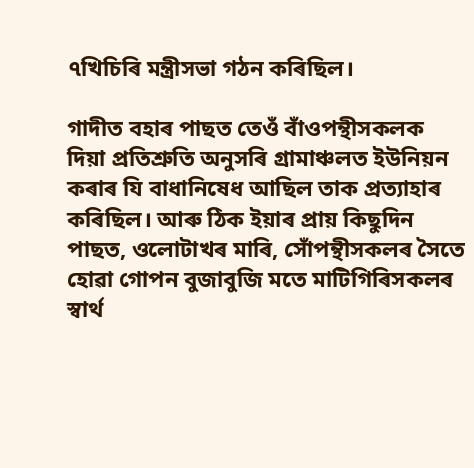৭খিচিৰি মন্ত্ৰীসভা গঠন কৰিছিল।

গাদীত বহাৰ পাছত তেওঁ বাঁওপন্থীসকলক দিয়া প্ৰতিশ্ৰুতি অনুসৰি গ্ৰামাঞ্চলত ইউনিয়ন কৰাৰ যি বাধানিষেধ আছিল তাক প্ৰত্যাহাৰ কৰিছিল। আৰু ঠিক ইয়াৰ প্ৰায় কিছুদিন পাছত, ওলোটাখৰ মাৰি, সোঁপন্থীসকলৰ সৈতে হোৱা গোপন বুজাবুজি মতে মাটিগিৰিসকলৰ স্বাৰ্থ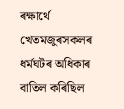ৰক্ষাৰ্থে খেতমজুৰসকলৰ ধৰ্মঘটৰ অধিকাৰ বাতিল কৰিছিল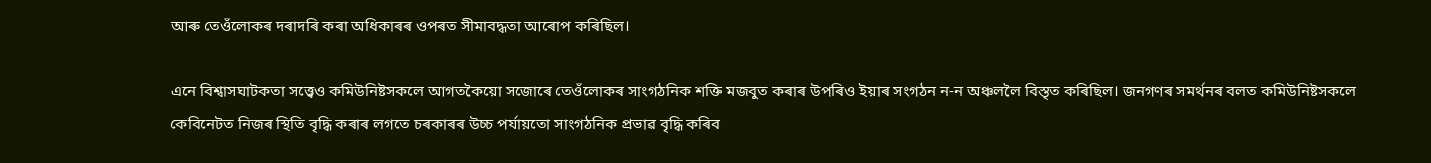আৰু তেওঁলোকৰ দৰাদৰি কৰা অধিকাৰৰ ওপৰত সীমাবদ্ধতা আৰোপ কৰিছিল।

এনে বিশ্বাসঘাটকতা সত্ত্বেও কমিউনিষ্টসকলে আগতকৈয়ো সজোৰে তেওঁলোকৰ সাংগঠনিক শক্তি মজবুত কৰাৰ উপৰিও ইয়াৰ সংগঠন ন-ন অঞ্চললৈ বিস্তৃত কৰিছিল। জনগণৰ সমৰ্থনৰ বলত কমিউনিষ্টসকলে কেবিনেটত নিজৰ স্থিতি বৃদ্ধি কৰাৰ লগতে চৰকাৰৰ উচ্চ পৰ্যায়তো সাংগঠনিক প্ৰভাৱ বৃদ্ধি কৰিব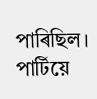পাৰিছিল। পাৰ্টিয়ে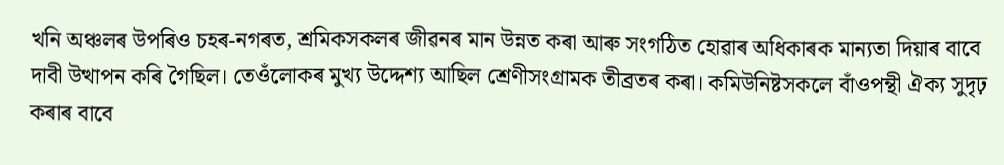খনি অঞ্চলৰ উপৰিও চহৰ-নগৰত, শ্ৰমিকসকলৰ জীৱনৰ মান উন্নত কৰা আৰু সংগঠিত হোৱাৰ অধিকাৰক মান্যতা দিয়াৰ বাবে দাবী উত্থাপন কৰি গৈছিল। তেওঁলোকৰ মুখ্য উদ্দেশ্য আছিল শ্ৰেণীসংগ্ৰামক তীব্ৰতৰ কৰা। কমিউনিষ্টসকলে বাঁওপন্থী ঐক্য সুদৃঢ় কৰাৰ বাবে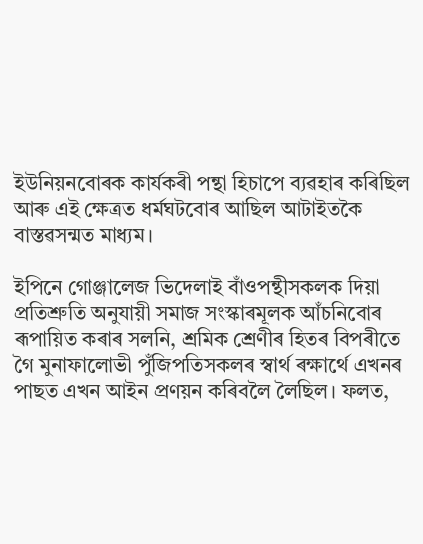ইউনিয়নবোৰক কাৰ্যকৰী পন্থা হিচাপে ব্যৱহাৰ কৰিছিল আৰু এই ক্ষেত্ৰত ধৰ্মঘটবোৰ আছিল আটাইতকৈ বাস্তৱসন্মত মাধ্যম।

ইপিনে গোঞ্জালেজ ভিদেলাই বাঁওপন্থীসকলক দিয়া প্ৰতিশ্ৰুতি অনুযায়ী সমাজ সংস্কাৰমূলক আঁচনিবোৰ ৰূপায়িত কৰাৰ সলনি, শ্ৰমিক শ্ৰেণীৰ হিতৰ বিপৰীতে গৈ মুনাফালোভী পুঁজিপতিসকলৰ স্বাৰ্থ ৰক্ষাৰ্থে এখনৰ পাছত এখন আইন প্ৰণয়ন কৰিবলৈ লৈছিল। ফলত,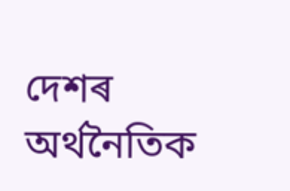দেশৰ অৰ্থনৈতিক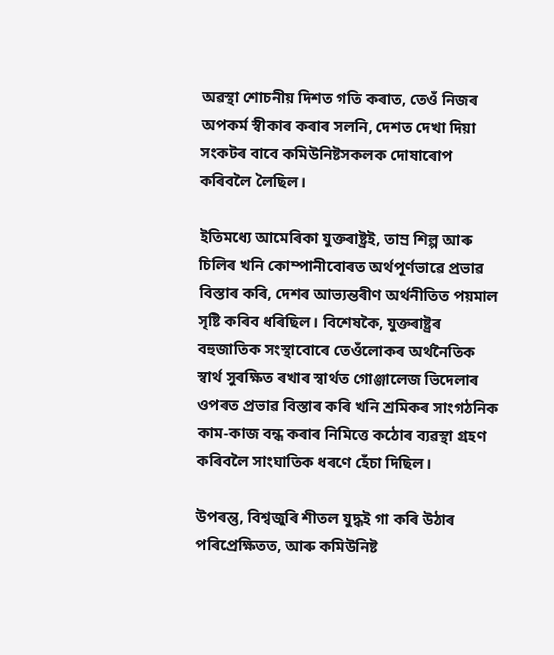অৱস্থা শোচনীয় দিশত গতি কৰাত, তেওঁ নিজৰ অপকৰ্ম স্বীকাৰ কৰাৰ সলনি, দেশত দেখা দিয়া সংকটৰ বাবে কমিউনিষ্টসকলক দোষাৰোপ কৰিবলৈ লৈছিল।

ইতিমধ্যে আমেৰিকা যুক্তৰাষ্ট্ৰই, তাম্ৰ শিল্প আৰু চিলিৰ খনি কোম্পানীবোৰত অৰ্থপূৰ্ণভাৱে প্ৰভাৱ বিস্তাৰ কৰি, দেশৰ আভ্যন্তৰীণ অৰ্থনীতিত পয়মাল সৃষ্টি কৰিব ধৰিছিল। বিশেষকৈ, যুক্তৰাষ্ট্ৰৰ বহুজাতিক সংস্থাবোৰে তেওঁলোকৰ অৰ্থনৈতিক স্বাৰ্থ সুৰক্ষিত ৰখাৰ স্বাৰ্থত গোঞ্জালেজ ভিদেলাৰ ওপৰত প্ৰভাৱ বিস্তাৰ কৰি খনি শ্ৰমিকৰ সাংগঠনিক কাম-কাজ বন্ধ কৰাৰ নিমিত্তে কঠোৰ ব্যৱস্থা গ্ৰহণ কৰিবলৈ সাংঘাতিক ধৰণে হেঁচা দিছিল।

উপৰন্তু, বিশ্বজুৰি শীতল যুদ্ধই গা কৰি উঠাৰ পৰিপ্ৰেক্ষিতত, আৰু কমিউনিষ্ট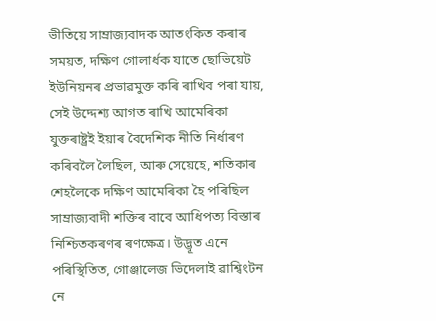ভীতিয়ে সাম্ৰাজ্যবাদক আতংকিত কৰাৰ সময়ত, দক্ষিণ গোলাৰ্ধক যাতে ছোভিয়েট ইউনিয়নৰ প্ৰভাৱমুক্ত কৰি ৰাখিব পৰা যায়, সেই উদ্দেশ্য আগত ৰাখি আমেৰিকা যুক্তৰাষ্ট্ৰই ইয়াৰ বৈদেশিক নীতি নিৰ্ধাৰণ কৰিবলৈ লৈছিল, আৰু সেয়েহে, শতিকাৰ শেহলৈকে দক্ষিণ আমেৰিকা হৈ পৰিছিল সাম্ৰাজ্যবাদী শক্তিৰ বাবে আধিপত্য বিস্তাৰ নিশ্চিতকৰণৰ ৰণক্ষেত্ৰ। উদ্ভূত এনে পৰিস্থিতিত, গোঞ্জালেজ ভিদেলাই ৱাশ্বিংটন নে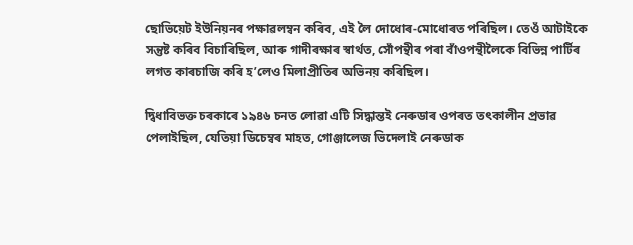ছোভিয়েট ইউনিয়নৰ পক্ষাৱলম্বন কৰিব, এই লৈ দোধোৰ-মোধোৰত পৰিছিল। তেওঁ আটাইকে সন্তুষ্ট কৰিব বিচাৰিছিল, আৰু গাদীৰক্ষাৰ স্বাৰ্থত, সোঁপন্থীৰ পৰা বাঁওপন্থীলৈকে বিভিন্ন পাৰ্টিৰ লগত কাৰচাজি কৰি হ’লেও মিলাপ্ৰীতিৰ অভিনয় কৰিছিল।

দ্বিধাবিভক্ত চৰকাৰে ১৯৪৬ চনত লোৱা এটি সিদ্ধান্তই নেৰুডাৰ ওপৰত তৎকালীন প্ৰভাৱ পেলাইছিল, যেতিয়া ডিচেম্বৰ মাহত, গোঞ্জালেজ ভিদেলাই নেৰুডাক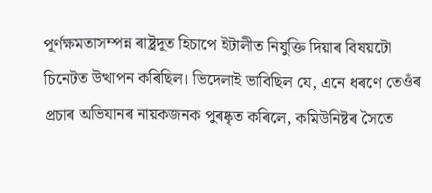পূৰ্ণক্ষমতাসম্পন্ন ৰাষ্ট্ৰদূত হিচাপে ইটালীত নিযুক্তি দিয়াৰ বিষয়টো চিনেটত উত্থাপন কৰিছিল। ভিদেলাই ভাবিছিল যে, এনে ধৰণে তেওঁৰ প্ৰচাৰ অভিযানৰ নায়কজনক পুৰষ্কৃত কৰিলে, কমিউনিষ্টৰ সৈতে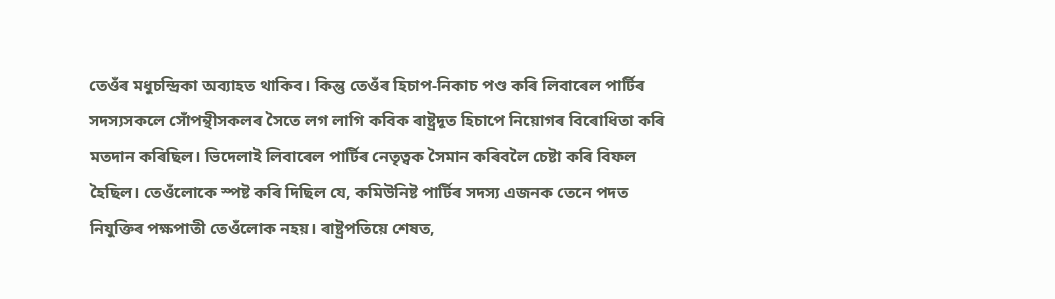তেওঁৰ মধুচন্দ্ৰিকা অব্যাহত থাকিব। কিন্তু তেওঁৰ হিচাপ-নিকাচ পণ্ড কৰি লিবাৰেল পাৰ্টিৰ সদস্যসকলে সোঁপন্থীসকলৰ সৈতে লগ লাগি কবিক ৰাষ্ট্ৰদূত হিচাপে নিয়োগৰ বিৰোধিতা কৰি মতদান কৰিছিল। ভিদেলাই লিবাৰেল পাৰ্টিৰ নেতৃত্বক সৈমান কৰিবলৈ চেষ্টা কৰি বিফল হৈছিল। তেওঁলোকে স্পষ্ট কৰি দিছিল যে, কমিউনিষ্ট পাৰ্টিৰ সদস্য এজনক তেনে পদত নিযুক্তিৰ পক্ষপাতী তেওঁলোক নহয়। ৰাষ্ট্ৰপতিয়ে শেষত,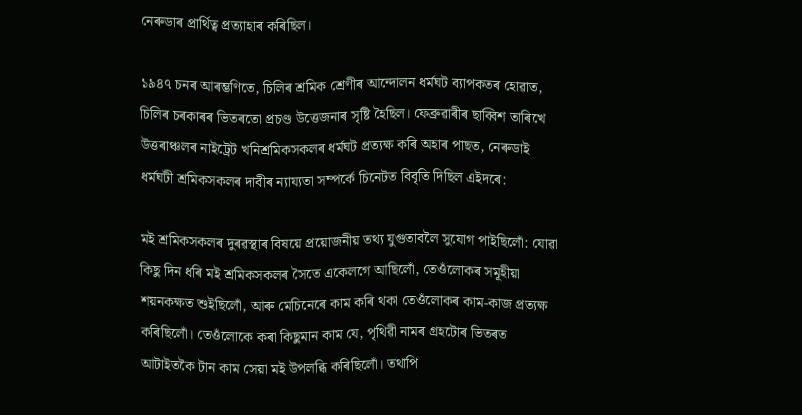নেৰুডাৰ প্ৰাৰ্থিত্ব প্ৰত্যাহাৰ কৰিছিল।

১৯৪৭ চনৰ আৰম্ভণিতে, চিলিৰ শ্ৰমিক শ্ৰেণীৰ আন্দোলন ধৰ্মঘট ব্যাপকতৰ হোৱাত, চিলিৰ চৰকাৰৰ ভিতৰতো প্ৰচণ্ড উত্তেজনাৰ সৃষ্টি হৈছিল। ফেব্ৰুৱাৰীৰ ছাব্বিশ তাৰিখে উত্তৰাঞ্চলৰ নাইট্ৰেট খনিশ্ৰমিকসকলৰ ধৰ্মঘট প্ৰত্যক্ষ কৰি অহাৰ পাছত, নেৰুডাই ধৰ্মঘটী শ্ৰমিকসকলৰ দাবীৰ ন্যায্যতা সম্পৰ্কে চিনেটত বিবৃতি দিছিল এইদৰে:

মই শ্ৰমিকসকলৰ দুৰৱস্থাৰ বিষয়ে প্ৰয়োজনীয় তথ্য যুগুতাবলৈ সুযোগ পাইছিলোঁ: যোৱা কিছু দিন ধৰি মই শ্ৰমিকসকলৰ সৈতে একেলগে আছিলোঁ, তেওঁলোকৰ সমূহীয়া শয়নকক্ষত শুইছিলোঁ, আৰু মেচিনেৰে কাম কৰি থকা তেওঁলোকৰ কাম-কাজ প্ৰত্যক্ষ কৰিছিলোঁ। তেওঁলোকে কৰা কিছুমান কাম যে, পৃথিৱী নামৰ গ্ৰহটোৰ ভিতৰত আটাইতকৈ টান কাম সেয়া মই উপলব্ধি কৰিছিলোঁ। তথাপি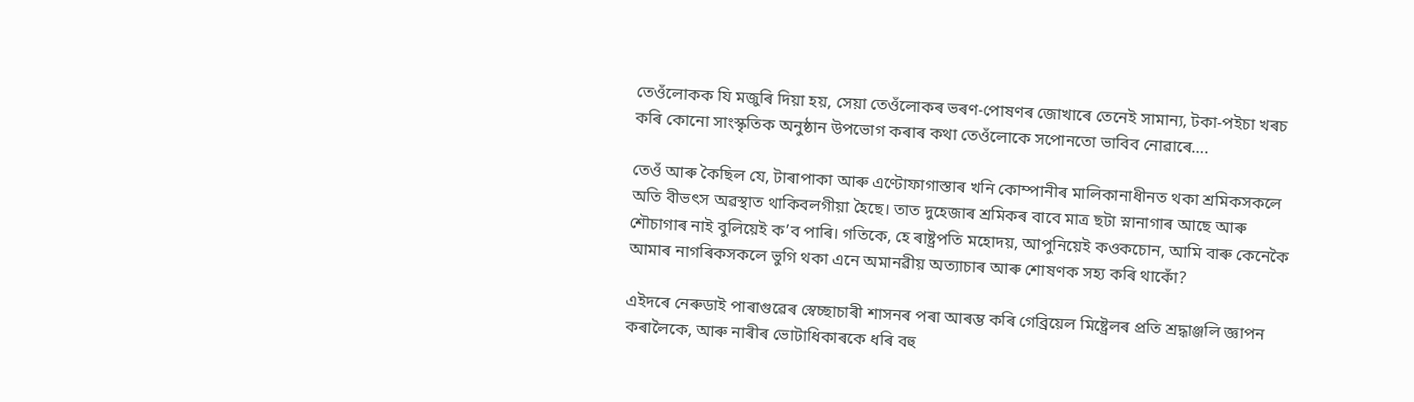তেওঁলোকক যি মজুৰি দিয়া হয়, সেয়া তেওঁলোকৰ ভৰণ-পোষণৰ জোখাৰে তেনেই সামান্য, টকা-পইচা খৰচ কৰি কোনো সাংস্কৃতিক অনুষ্ঠান উপভোগ কৰাৰ কথা তেওঁলোকে সপোনতো ভাবিব নোৱাৰে….

তেওঁ আৰু কৈছিল যে, টাৰাপাকা আৰু এণ্টোফাগাস্তাৰ খনি কোম্পানীৰ মালিকানাধীনত থকা শ্ৰমিকসকলে অতি বীভৎস অৱস্থাত থাকিবলগীয়া হৈছে। তাত দুহেজাৰ শ্ৰমিকৰ বাবে মাত্ৰ ছটা স্নানাগাৰ আছে আৰু শৌচাগাৰ নাই বুলিয়েই ক’ব পাৰি। গতিকে, হে ৰাষ্ট্ৰপতি মহোদয়, আপুনিয়েই কওকচোন, আমি বাৰু কেনেকৈ আমাৰ নাগৰিকসকলে ভুগি থকা এনে অমানৱীয় অত্যাচাৰ আৰু শোষণক সহ্য কৰি থাকোঁ?

এইদৰে নেৰুডাই পাৰাগুৱেৰ স্বেচ্ছাচাৰী শাসনৰ পৰা আৰম্ভ কৰি গেব্ৰিয়েল মিষ্ট্ৰেলৰ প্ৰতি শ্ৰদ্ধাঞ্জলি জ্ঞাপন কৰালৈকে, আৰু নাৰীৰ ভোটাধিকাৰকে ধৰি বহু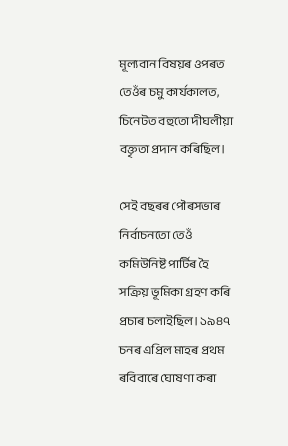মূল্যবান বিষয়ৰ ওপৰত তেওঁৰ চমু কাৰ্যকালত, চিনেটত বহুতো দীঘলীয়া বক্তৃতা প্ৰদান কৰিছিল।

সেই বছৰৰ পৌৰসভাৰ নিৰ্বাচনতো তেওঁ কমিউনিষ্ট পাৰ্টিৰ হৈ সক্ৰিয় ভূমিকা গ্ৰহণ কৰি প্ৰচাৰ চলাইছিল। ১৯৪৭ চনৰ এপ্ৰিল মাহৰ প্ৰথম ৰবিবাৰে ঘোষণা কৰা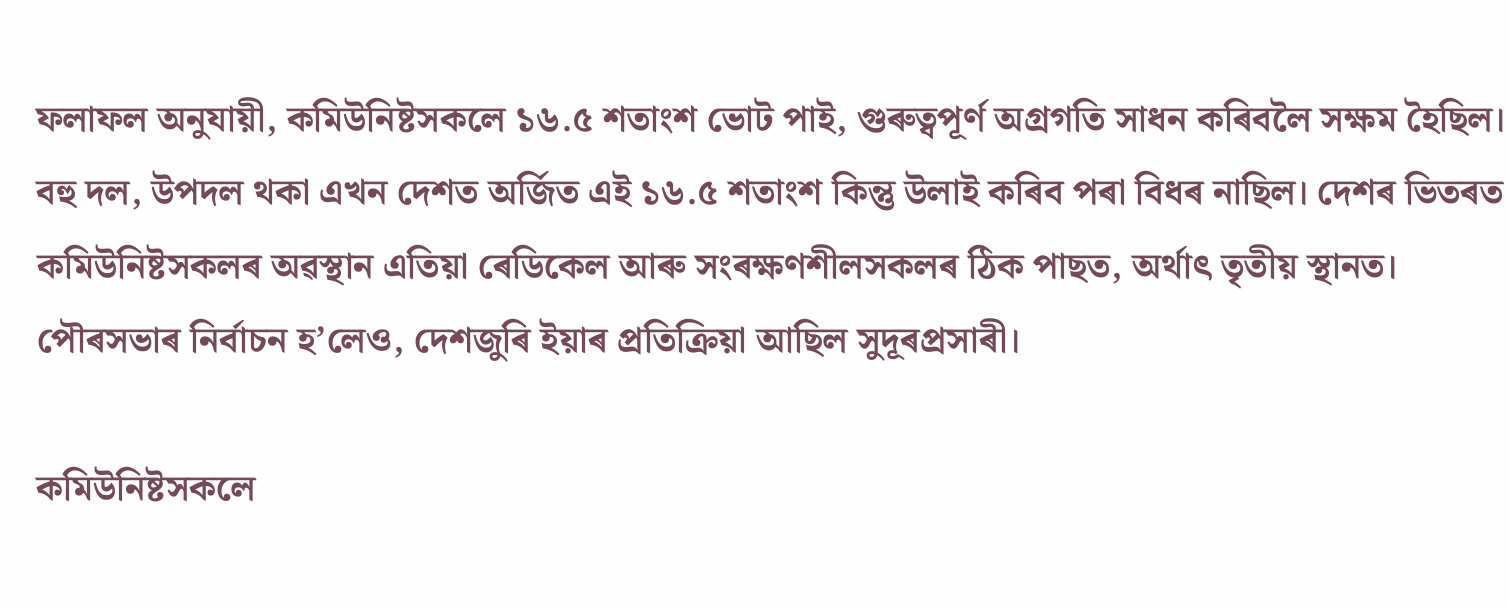ফলাফল অনুযায়ী, কমিউনিষ্টসকলে ১৬.৫ শতাংশ ভোট পাই, গুৰুত্বপূৰ্ণ অগ্ৰগতি সাধন কৰিবলৈ সক্ষম হৈছিল। বহু দল, উপদল থকা এখন দেশত অৰ্জিত এই ১৬.৫ শতাংশ কিন্তু উলাই কৰিব পৰা বিধৰ নাছিল। দেশৰ ভিতৰত কমিউনিষ্টসকলৰ অৱস্থান এতিয়া ৰেডিকেল আৰু সংৰক্ষণশীলসকলৰ ঠিক পাছত, অৰ্থাৎ তৃতীয় স্থানত। পৌৰসভাৰ নিৰ্বাচন হ’লেও, দেশজুৰি ইয়াৰ প্ৰতিক্ৰিয়া আছিল সুদূৰপ্ৰসাৰী।

কমিউনিষ্টসকলে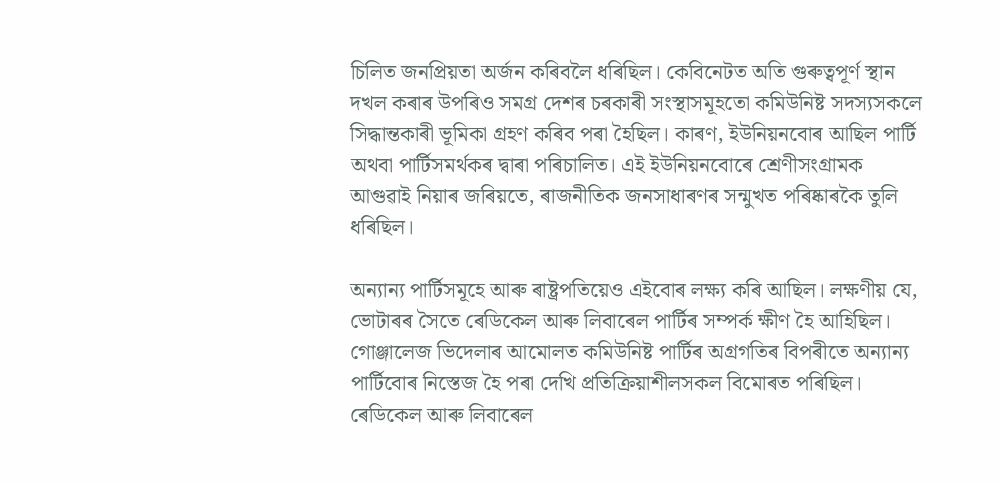চিলিত জনপ্ৰিয়তা অৰ্জন কৰিবলৈ ধৰিছিল। কেবিনেটত অতি গুৰুত্বপূৰ্ণ স্থান দখল কৰাৰ উপৰিও সমগ্ৰ দেশৰ চৰকাৰী সংস্থাসমূহতো কমিউনিষ্ট সদস্যসকলে সিদ্ধান্তকাৰী ভূমিকা গ্ৰহণ কৰিব পৰা হৈছিল। কাৰণ, ইউনিয়নবোৰ আছিল পাৰ্টি অথবা পাৰ্টিসমৰ্থকৰ দ্বাৰা পৰিচালিত। এই ইউনিয়নবোৰে শ্ৰেণীসংগ্ৰামক আগুৱাই নিয়াৰ জৰিয়তে, ৰাজনীতিক জনসাধাৰণৰ সন্মুখত পৰিষ্কাৰকৈ তুলি ধৰিছিল।

অন্যান্য পাৰ্টিসমূহে আৰু ৰাষ্ট্ৰপতিয়েও এইবোৰ লক্ষ্য কৰি আছিল। লক্ষণীয় যে, ভোটাৰৰ সৈতে ৰেডিকেল আৰু লিবাৰেল পাৰ্টিৰ সম্পৰ্ক ক্ষীণ হৈ আহিছিল। গোঞ্জালেজ ভিদেলাৰ আমোলত কমিউনিষ্ট পাৰ্টিৰ অগ্ৰগতিৰ বিপৰীতে অন্যান্য পাৰ্টিবোৰ নিস্তেজ হৈ পৰা দেখি প্ৰতিক্ৰিয়াশীলসকল বিমোৰত পৰিছিল। ৰেডিকেল আৰু লিবাৰেল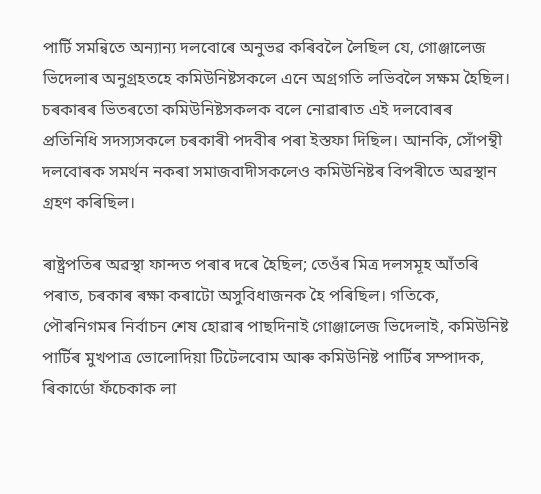পাৰ্টি সমন্বিতে অন্যান্য দলবোৰে অনুভৱ কৰিবলৈ লৈছিল যে, গোঞ্জালেজ ভিদেলাৰ অনুগ্ৰহতহে কমিউনিষ্টসকলে এনে অগ্ৰগতি লভিবলৈ সক্ষম হৈছিল। চৰকাৰৰ ভিতৰতো কমিউনিষ্টসকলক বলে নোৱাৰাত এই দলবোৰৰ প্ৰতিনিধি সদস্যসকলে চৰকাৰী পদবীৰ পৰা ইস্তফা দিছিল। আনকি, সোঁপন্থী দলবোৰক সমৰ্থন নকৰা সমাজবাদীসকলেও কমিউনিষ্টৰ বিপৰীতে অৱস্থান গ্ৰহণ কৰিছিল।

ৰাষ্ট্ৰপতিৰ অৱস্থা ফান্দত পৰাৰ দৰে হৈছিল; তেওঁৰ মিত্ৰ দলসমূহ আঁতৰি পৰাত, চৰকাৰ ৰক্ষা কৰাটো অসুবিধাজনক হৈ পৰিছিল। গতিকে, পৌৰনিগমৰ নিৰ্বাচন শেষ হোৱাৰ পাছদিনাই গোঞ্জালেজ ভিদেলাই, কমিউনিষ্ট পাৰ্টিৰ মুখপাত্ৰ ভোলোদিয়া টিটেলবোম আৰু কমিউনিষ্ট পাৰ্টিৰ সম্পাদক, ৰিকাৰ্ডো ফঁচেকাক লা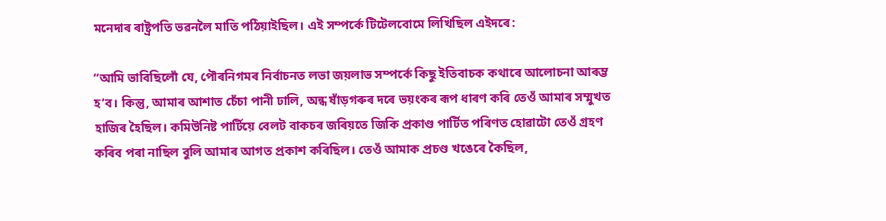মনেদাৰ ৰাষ্ট্ৰপতি ভৱনলৈ মাতি পঠিয়াইছিল। এই সম্পৰ্কে টিটেলবোমে লিখিছিল এইদৰে:

“আমি ভাবিছিলোঁ যে, পৌৰনিগমৰ নিৰ্বাচনত লভা জয়লাভ সম্পৰ্কে কিছু ইতিবাচক কথাৰে আলোচনা আৰম্ভ হ’ব। কিন্তু, আমাৰ আশাত চেঁচা পানী ঢালি, অন্ধ ষাঁড়গৰুৰ দৰে ভয়ংকৰ ৰূপ ধাৰণ কৰি তেওঁ আমাৰ সম্মুখত হাজিৰ হৈছিল। কমিউনিষ্ট পাৰ্টিয়ে বেলট বাকচৰ জৰিয়তে জিকি প্ৰকাণ্ড পাৰ্টিত পৰিণত হোৱাটো তেওঁ গ্ৰহণ কৰিব পৰা নাছিল বুলি আমাৰ আগত প্ৰকাশ কৰিছিল। তেওঁ আমাক প্ৰচণ্ড খঙেৰে কৈছিল,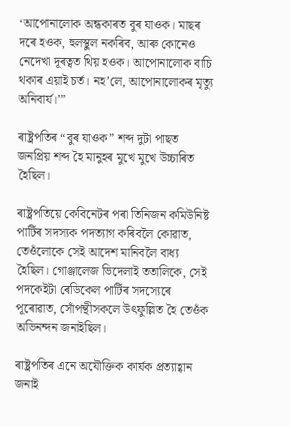‘আপোনালোক অন্ধকাৰত বুৰ যাওক। মাছৰ দৰে হওক, হুলস্থুল নকৰিব, আৰু কোনেও নেদেখা দূৰত্বত থিয় হওক। আপোনালোক বাচি থকাৰ এয়াই চৰ্ত। নহ’লে, আপোনালোকৰ মৃত্যু অনিবাৰ্য।’”

ৰাষ্ট্ৰপতিৰ “বুৰ যাওক” শব্দ দুটা পাছত জনপ্ৰিয় শব্দ হৈ মানুহৰ মুখে মুখে উচ্চাৰিত হৈছিল।

ৰাষ্ট্ৰপতিয়ে কেবিনেটৰ পৰা তিনিজন কমিউনিষ্ট পাৰ্টিৰ সদস্যক পদত্যাগ কৰিবলৈ কোৱাত, তেওঁলোকে সেই আদেশ মানিবলৈ বাধ্য হৈছিল। গোঞ্জালেজ ভিদেলাই ততালিকে, সেই পদকেইটা ৰেডিকেল পাৰ্টিৰ সদস্যেৰে পূৰোৱাত, সোঁপন্থীসকলে উৎফুল্লিত হৈ তেওঁক অভিনন্দন জনাইছিল।

ৰাষ্ট্ৰপতিৰ এনে অযৌক্তিক কাৰ্যক প্ৰত্যাহ্বান জনাই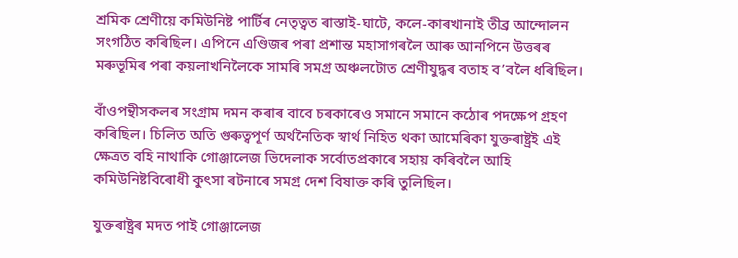শ্ৰমিক শ্ৰেণীয়ে কমিউনিষ্ট পাৰ্টিৰ নেতৃত্বত ৰাস্তাই-ঘাটে, কলে-কাৰখানাই তীব্ৰ আন্দোলন সংগঠিত কৰিছিল। এপিনে এণ্ডিজৰ পৰা প্ৰশান্ত মহাসাগৰলৈ আৰু আনপিনে উত্তৰৰ মৰুভূমিৰ পৰা কয়লাখনিলৈকে সামৰি সমগ্ৰ অঞ্চলটোত শ্ৰেণীযুদ্ধৰ বতাহ ব’বলৈ ধৰিছিল।

বাঁওপন্থীসকলৰ সংগ্ৰাম দমন কৰাৰ বাবে চৰকাৰেও সমানে সমানে কঠোৰ পদক্ষেপ গ্ৰহণ কৰিছিল। চিলিত অতি গুৰুত্বপূৰ্ণ অৰ্থনৈতিক স্বাৰ্থ নিহিত থকা আমেৰিকা যুক্তৰাষ্ট্ৰই এই ক্ষেত্ৰত বহি নাথাকি গোঞ্জালেজ ভিদেলাক সৰ্বোতপ্ৰকাৰে সহায় কৰিবলৈ আহি কমিউনিষ্টবিৰোধী কুৎসা ৰটনাৰে সমগ্ৰ দেশ বিষাক্ত কৰি তুলিছিল।

যুক্তৰাষ্ট্ৰৰ মদত পাই গোঞ্জালেজ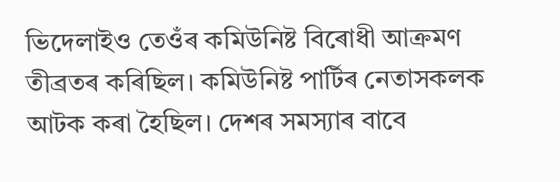ভিদেলাইও তেওঁৰ কমিউনিষ্ট বিৰোধী আক্ৰমণ তীব্ৰতৰ কৰিছিল। কমিউনিষ্ট পাৰ্টিৰ নেতাসকলক আটক কৰা হৈছিল। দেশৰ সমস্যাৰ বাবে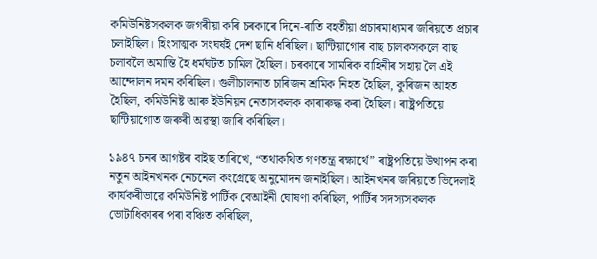কমিউনিষ্টসকলক জগৰীয়া কৰি চৰকাৰে দিনে-ৰাতি বহতীয়া প্ৰচাৰমাধ্যমৰ জৰিয়তে প্ৰচাৰ চলাইছিল। হিংসাত্মক সংঘৰ্ষই দেশ ছানি ধৰিছিল। ছান্টিয়াগোৰ বাছ চালকসকলে বাছ চলাবলৈ অমান্তি হৈ ধৰ্মঘটত চামিল হৈছিল। চৰকাৰে সামৰিক বাহিনীৰ সহায় লৈ এই আন্দোলন দমন কৰিছিল। গুলীচালনাত চাৰিজন শ্ৰমিক নিহত হৈছিল, কুৰিজন আহত হৈছিল, কমিউনিষ্ট আৰু ইউনিয়ন নেতাসকলক কাৰাৰুদ্ধ কৰা হৈছিল। ৰাষ্ট্ৰপতিয়ে ছান্টিয়াগোত জৰুৰী অৱস্থা জাৰি কৰিছিল।

১৯৪৭ চনৰ আগষ্টৰ বাইছ তাৰিখে, “তথাকথিত গণতন্ত্ৰ ৰক্ষাৰ্থে” ৰাষ্ট্ৰপতিয়ে উত্থাপন কৰা নতুন আইনখনক নেচনেল কংগ্ৰেছে অনুমোদন জনাইছিল। আইনখনৰ জৰিয়তে ভিদেলাই কাৰ্যকৰীভাৱে কমিউনিষ্ট পাৰ্টিক বেআইনী ঘোষণা কৰিছিল, পাৰ্টিৰ সদস্যসকলক ভোটাধিকাৰৰ পৰা বঞ্চিত কৰিছিল,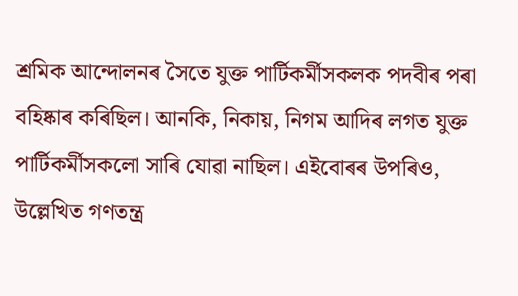শ্ৰমিক আন্দোলনৰ সৈতে যুক্ত পাৰ্টিকৰ্মীসকলক পদবীৰ পৰা বহিষ্কাৰ কৰিছিল। আনকি, নিকায়, নিগম আদিৰ লগত যুক্ত পাৰ্টিকৰ্মীসকলো সাৰি যোৱা নাছিল। এইবোৰৰ উপৰিও, উল্লেখিত গণতন্ত্ৰ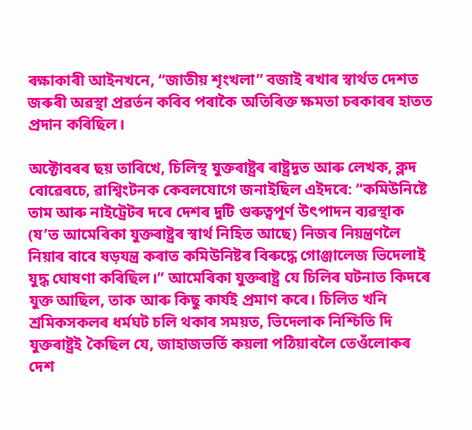ৰক্ষাকাৰী আইনখনে, “জাতীয় শৃংখলা” বজাই ৰখাৰ স্বাৰ্থত দেশত জৰুৰী অৱস্থা প্ৰৱৰ্তন কৰিব পৰাকৈ অতিৰিক্ত ক্ষমতা চৰকাৰৰ হাতত প্ৰদান কৰিছিল।

অক্টোবৰৰ ছয় তাৰিখে, চিলিস্থ যুক্তৰাষ্ট্ৰৰ ৰাষ্ট্ৰদূত আৰু লেখক, ক্লদ বোৱেৰচে, ৱাশ্বিংটনক কেবলযোগে জনাইছিল এইদৰে: “কমিউনিষ্টে তাম আৰু নাইট্ৰেটৰ দৰে দেশৰ দুটি গুৰুত্বপূৰ্ণ উৎপাদন ব্যৱস্থাক (য’ত আমেৰিকা যুক্তৰাষ্ট্ৰৰ স্বাৰ্থ নিহিত আছে) নিজৰ নিয়ন্ত্ৰণলৈ নিয়াৰ বাবে ষড়যন্ত্ৰ কৰাত কমিউনিষ্টৰ বিৰুদ্ধে গোঞ্জালেজ ভিদেলাই যুদ্ধ ঘোষণা কৰিছিল।” আমেৰিকা যুক্তৰাষ্ট্ৰ যে চিলিৰ ঘটনাত কিদৰে যুক্ত আছিল, তাক আৰু কিছু কাৰ্যই প্ৰমাণ কৰে। চিলিত খনি শ্ৰমিকসকলৰ ধৰ্মঘট চলি থকাৰ সময়ত, ভিদেলাক নিশ্চিতি দি যুক্তৰাষ্ট্ৰই কৈছিল যে, জাহাজভৰ্তি কয়লা পঠিয়াবলৈ তেওঁলোকৰ দেশ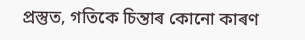প্ৰস্তুত, গতিকে চিন্তাৰ কোনো কাৰণ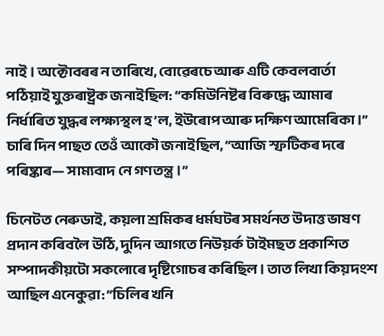নাই। অক্টোবৰৰ ন তাৰিখে, বোৱেৰচে আৰু এটি কেবলবাৰ্তা পঠিয়াই যুক্তৰাষ্ট্ৰক জনাইছিল: “কমিউনিষ্টৰ বিৰুদ্ধে আমাৰ নিৰ্ধাৰিত যুদ্ধৰ লক্ষ্যস্থল হ’ল, ইউৰোপ আৰু দক্ষিণ আমেৰিকা।” চাৰি দিন পাছত তেওঁ আকৌ জনাইছিল, “আজি স্ফটিকৰ দৰে পৰিষ্কাৰ— সাম্যবাদ নে গণতন্ত্ৰ।”

চিনেটত নেৰুডাই, কয়লা শ্ৰমিকৰ ধৰ্মঘটৰ সমৰ্থনত উদাত্ত ভাষণ প্ৰদান কৰিবলৈ উঠি, দুদিন আগতে নিউয়ৰ্ক টাইমছত প্ৰকাশিত সম্পাদকীয়টো সকলোৰে দৃষ্টিগোচৰ কৰিছিল। তাত লিখা কিয়দংশ আছিল এনেকুৱা: “চিলিৰ খনি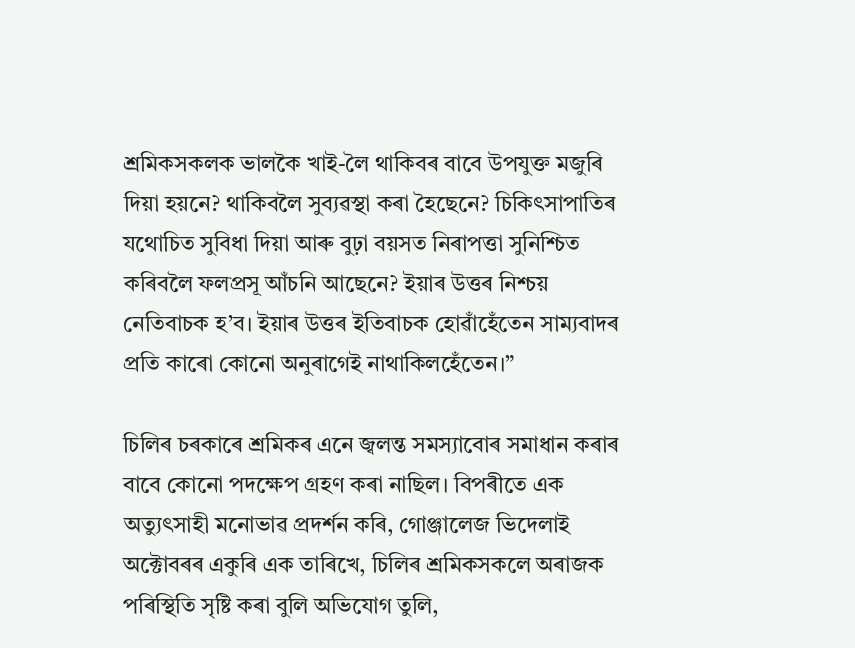শ্ৰমিকসকলক ভালকৈ খাই-লৈ থাকিবৰ বাবে উপযুক্ত মজুৰি দিয়া হয়নে? থাকিবলৈ সুব্যৱস্থা কৰা হৈছেনে? চিকিৎসাপাতিৰ যথোচিত সুবিধা দিয়া আৰু বুঢ়া বয়সত নিৰাপত্তা সুনিশ্চিত কৰিবলৈ ফলপ্ৰসূ আঁচনি আছেনে? ইয়াৰ উত্তৰ নিশ্চয় নেতিবাচক হ’ব। ইয়াৰ উত্তৰ ইতিবাচক হোৱাঁহেঁতেন সাম্যবাদৰ প্ৰতি কাৰো কোনো অনুৰাগেই নাথাকিলহেঁতেন।”

চিলিৰ চৰকাৰে শ্ৰমিকৰ এনে জ্বলন্ত সমস্যাবোৰ সমাধান কৰাৰ বাবে কোনো পদক্ষেপ গ্ৰহণ কৰা নাছিল। বিপৰীতে এক অত্যুৎসাহী মনোভাৱ প্ৰদৰ্শন কৰি, গোঞ্জালেজ ভিদেলাই অক্টোবৰৰ একুৰি এক তাৰিখে, চিলিৰ শ্ৰমিকসকলে অৰাজক পৰিস্থিতি সৃষ্টি কৰা বুলি অভিযোগ তুলি,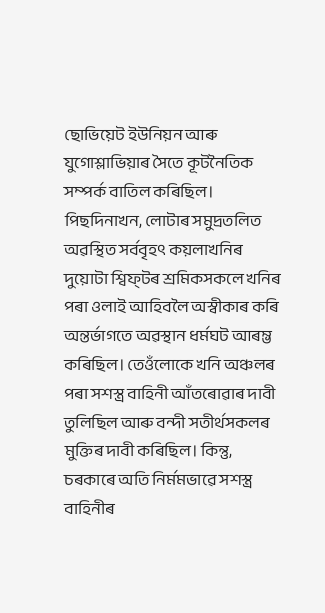ছোভিয়েট ইউনিয়ন আৰু যুগোশ্লাভিয়াৰ সৈতে কূটনৈতিক সম্পৰ্ক বাতিল কৰিছিল। পিছদিনাখন, লোটাৰ সমুদ্ৰতলিত অৱস্থিত সৰ্ববৃহৎ কয়লাখনিৰ দুয়োটা শ্বিফ্‌টৰ শ্ৰমিকসকলে খনিৰ পৰা ওলাই আহিবলৈ অস্বীকাৰ কৰি অন্তৰ্ভাগতে অৱস্থান ধৰ্মঘট আৰম্ভ কৰিছিল। তেওঁলোকে খনি অঞ্চলৰ পৰা সশস্ত্ৰ বাহিনী আঁতৰোৱাৰ দাবী তুলিছিল আৰু বন্দী সতীৰ্থসকলৰ মুক্তিৰ দাবী কৰিছিল। কিন্তু, চৰকাৰে অতি নিৰ্মমভাৱে সশস্ত্ৰ বাহিনীৰ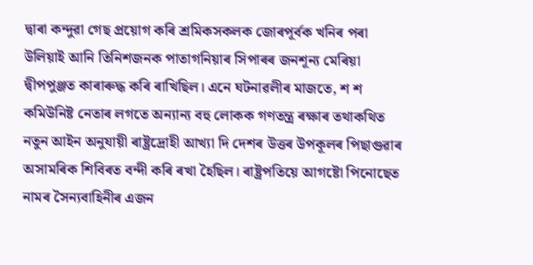দ্বাৰা কন্দুৱা গেছ প্ৰয়োগ কৰি শ্ৰমিকসকলক জোৰপূৰ্বক খনিৰ পৰা উলিয়াই আনি তিনিশজনক পাতাগনিয়াৰ সিপাৰৰ জনশূন্য মেৰিয়া দ্বীপপুঞ্জত কাৰাৰুদ্ধ কৰি ৰাখিছিল। এনে ঘটনাৱলীৰ মাজতে, শ শ কমিউনিষ্ট নেতাৰ লগতে অন্যান্য বহু লোকক গণতন্ত্ৰ ৰক্ষাৰ তথাকথিত নতুন আইন অনুযায়ী ৰাষ্ট্ৰদ্ৰোহী আখ্যা দি দেশৰ উত্তৰ উপকূলৰ পিছাগুৱাৰ অসামৰিক শিবিৰত বন্দী কৰি ৰখা হৈছিল। ৰাষ্ট্ৰপতিয়ে আগষ্টো পিনোছেত নামৰ সৈন্যবাহিনীৰ এজন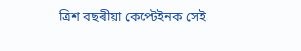ত্ৰিশ বছৰীয়া কেপ্টেইনক সেই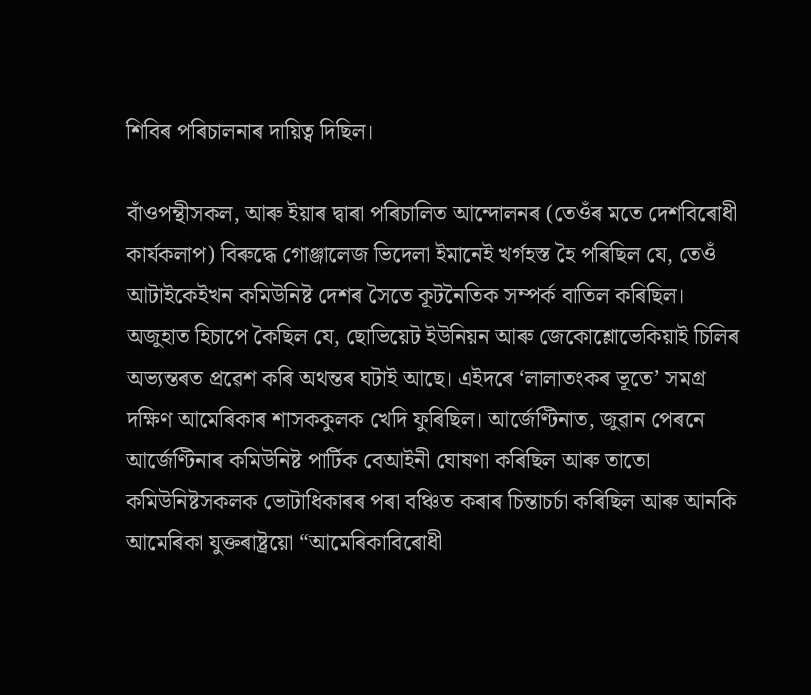শিবিৰ পৰিচালনাৰ দায়িত্ব দিছিল।

বাঁওপন্থীসকল, আৰু ইয়াৰ দ্বাৰা পৰিচালিত আন্দোলনৰ (তেওঁৰ মতে দেশবিৰোধী কাৰ্যকলাপ) বিৰুদ্ধে গোঞ্জালেজ ভিদেলা ইমানেই খৰ্গহস্ত হৈ পৰিছিল যে, তেওঁ আটাইকেইখন কমিউনিষ্ট দেশৰ সৈতে কূটনৈতিক সম্পৰ্ক বাতিল কৰিছিল। অজুহাত হিচাপে কৈছিল যে, ছোভিয়েট ইউনিয়ন আৰু জেকোশ্লোভেকিয়াই চিলিৰ অভ্যন্তৰত প্ৰৱেশ কৰি অথন্তৰ ঘটাই আছে। এইদৰে ‘লালাতংকৰ ভূতে’ সমগ্ৰ দক্ষিণ আমেৰিকাৰ শাসককুলক খেদি ফুৰিছিল। আৰ্জেণ্টিনাত, জুৱান পেৰনে আৰ্জেণ্টিনাৰ কমিউনিষ্ট পাৰ্টিক বেআইনী ঘোষণা কৰিছিল আৰু তাতো কমিউনিষ্টসকলক ভোটাধিকাৰৰ পৰা বঞ্চিত কৰাৰ চিন্তাচৰ্চা কৰিছিল আৰু আনকি আমেৰিকা যুক্তৰাষ্ট্ৰয়ো “আমেৰিকাবিৰোধী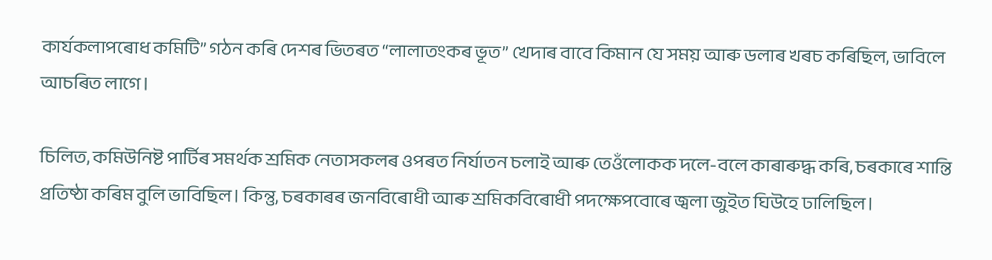কাৰ্যকলাপৰোধ কমিটি” গঠন কৰি দেশৰ ভিতৰত “লালাতংকৰ ভূত” খেদাৰ বাবে কিমান যে সময় আৰু ডলাৰ খৰচ কৰিছিল, ভাবিলে আচৰিত লাগে।

চিলিত, কমিউনিষ্ট পাৰ্টিৰ সমৰ্থক শ্ৰমিক নেতাসকলৰ ওপৰত নিৰ্যাতন চলাই আৰু তেওঁলোকক দলে-বলে কাৰাৰুদ্ধ কৰি, চৰকাৰে শান্তি প্ৰতিষ্ঠা কৰিম বুলি ভাবিছিল। কিন্তু, চৰকাৰৰ জনবিৰোধী আৰু শ্ৰমিকবিৰোধী পদক্ষেপবোৰে জ্বলা জুইত ঘিউহে ঢালিছিল।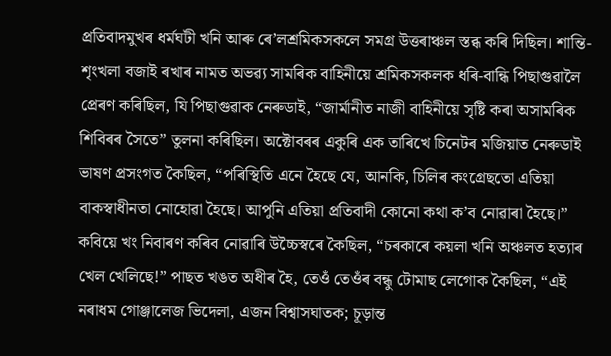প্ৰতিবাদমুখৰ ধৰ্মঘটী খনি আৰু ৰে’লশ্ৰমিকসকলে সমগ্ৰ উত্তৰাঞ্চল স্তব্ধ কৰি দিছিল। শান্তি-শৃংখলা বজাই ৰখাৰ নামত অভৱ্য সামৰিক বাহিনীয়ে শ্ৰমিকসকলক ধৰি-বান্ধি পিছাগুৱালৈ প্ৰেৰণ কৰিছিল, যি পিছাগুৱাক নেৰুডাই, “জাৰ্মানীত নাজী বাহিনীয়ে সৃষ্টি কৰা অসামৰিক শিবিৰৰ সৈতে” তুলনা কৰিছিল। অক্টোবৰৰ একুৰি এক তাৰিখে চিনেটৰ মজিয়াত নেৰুডাই ভাষণ প্ৰসংগত কৈছিল, “পৰিস্থিতি এনে হৈছে যে, আনকি, চিলিৰ কংগ্ৰেছতো এতিয়া বাকস্বাধীনতা নোহোৱা হৈছে। আপুনি এতিয়া প্ৰতিবাদী কোনো কথা ক’ব নোৱাৰা হৈছে।” কবিয়ে খং নিবাৰণ কৰিব নোৱাৰি উচ্চৈস্বৰে কৈছিল, “চৰকাৰে কয়লা খনি অঞ্চলত হত্যাৰ খেল খেলিছে!” পাছত খঙত অধীৰ হৈ, তেওঁ তেওঁৰ বন্ধু টোমাছ লেগোক কৈছিল, “এই নৰাধম গোঞ্জালেজ ভিদেলা, এজন বিশ্বাসঘাতক; চূড়ান্ত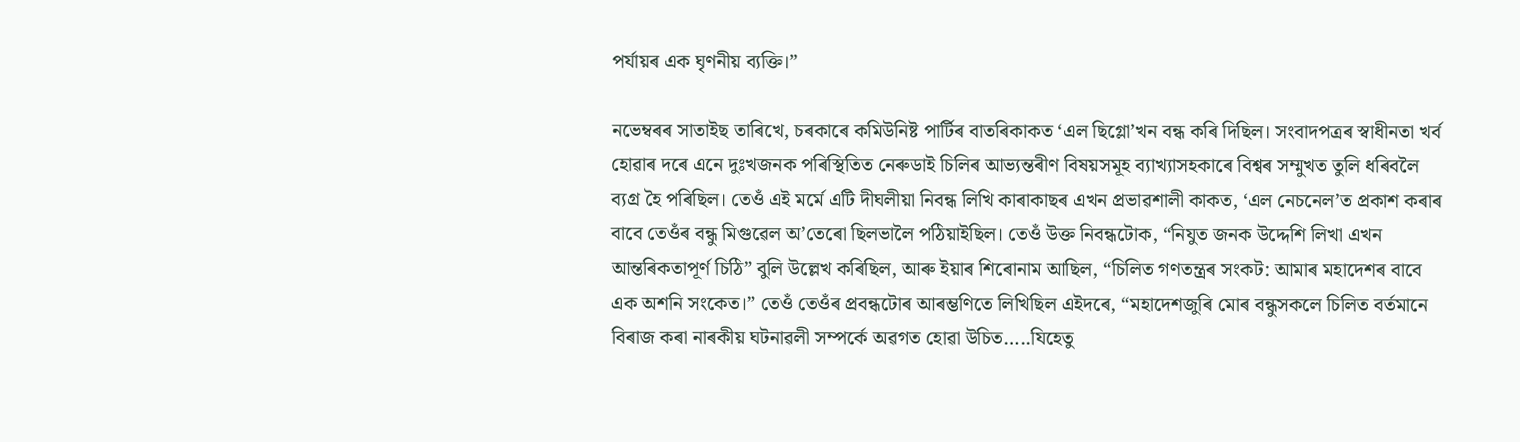পৰ্যায়ৰ এক ঘৃণনীয় ব্যক্তি।”

নভেম্বৰৰ সাতাইছ তাৰিখে, চৰকাৰে কমিউনিষ্ট পাৰ্টিৰ বাতৰিকাকত ‘এল ছিগ্লো’খন বন্ধ কৰি দিছিল। সংবাদপত্ৰৰ স্বাধীনতা খৰ্ব হোৱাৰ দৰে এনে দুঃখজনক পৰিস্থিতিত নেৰুডাই চিলিৰ আভ্যন্তৰীণ বিষয়সমূহ ব্যাখ্যাসহকাৰে বিশ্বৰ সম্মুখত তুলি ধৰিবলৈ ব্যগ্ৰ হৈ পৰিছিল। তেওঁ এই মৰ্মে এটি দীঘলীয়া নিবন্ধ লিখি কাৰাকাছৰ এখন প্ৰভাৱশালী কাকত, ‘এল নেচনেল’ত প্ৰকাশ কৰাৰ বাবে তেওঁৰ বন্ধু মিগুৱেল অ’তেৰো ছিলভালৈ পঠিয়াইছিল। তেওঁ উক্ত নিবন্ধটোক, “নিযুত জনক উদ্দেশি লিখা এখন আন্তৰিকতাপূৰ্ণ চিঠি” বুলি উল্লেখ কৰিছিল, আৰু ইয়াৰ শিৰোনাম আছিল, “চিলিত গণতন্ত্ৰৰ সংকট: আমাৰ মহাদেশৰ বাবে এক অশনি সংকেত।” তেওঁ তেওঁৰ প্ৰবন্ধটোৰ আৰম্ভণিতে লিখিছিল এইদৰে, “মহাদেশজুৰি মোৰ বন্ধুসকলে চিলিত বৰ্তমানে বিৰাজ কৰা নাৰকীয় ঘটনাৱলী সম্পৰ্কে অৱগত হোৱা উচিত…..যিহেতু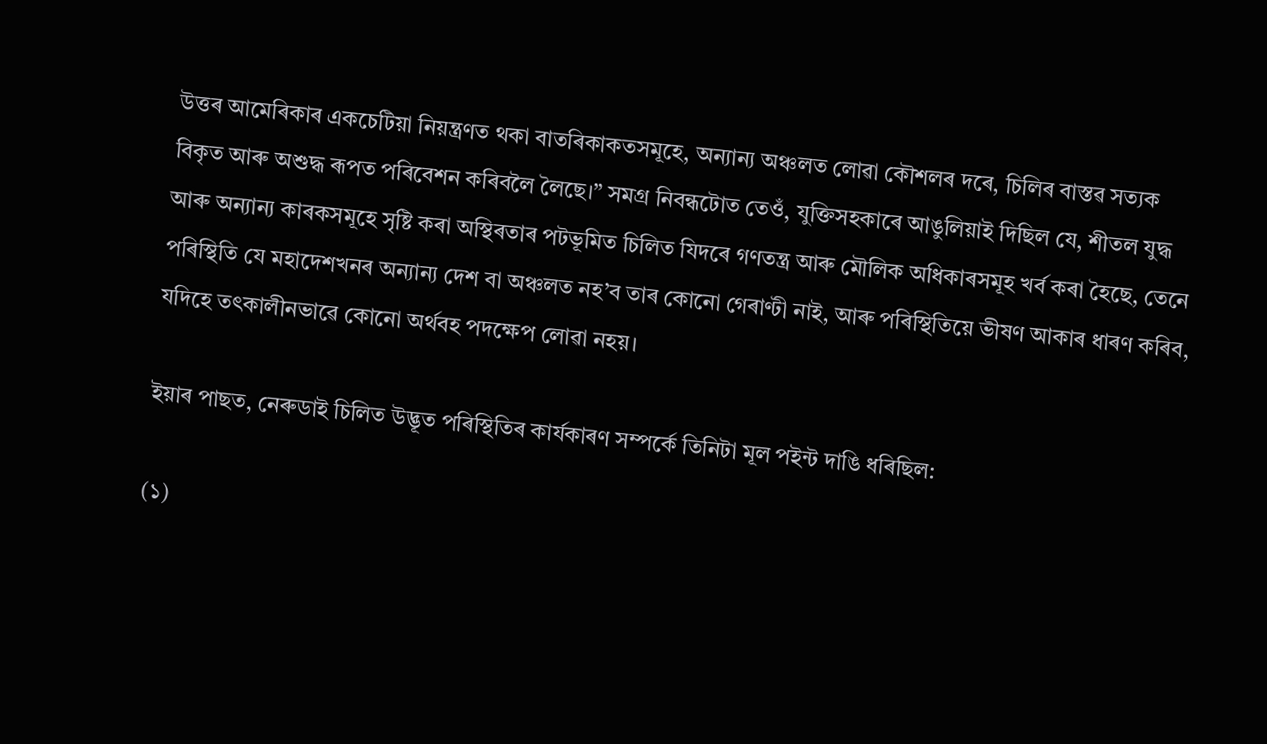উত্তৰ আমেৰিকাৰ একচেটিয়া নিয়ন্ত্ৰণত থকা বাতৰিকাকতসমূহে, অন্যান্য অঞ্চলত লোৱা কৌশলৰ দৰে, চিলিৰ বাস্তৱ সত্যক বিকৃত আৰু অশুদ্ধ ৰূপত পৰিবেশন কৰিবলৈ লৈছে।” সমগ্ৰ নিবন্ধটোত তেওঁ, যুক্তিসহকাৰে আঙুলিয়াই দিছিল যে, শীতল যুদ্ধ আৰু অন্যান্য কাৰকসমূহে সৃষ্টি কৰা অস্থিৰতাৰ পটভূমিত চিলিত যিদৰে গণতন্ত্ৰ আৰু মৌলিক অধিকাৰসমূহ খৰ্ব কৰা হৈছে, তেনে পৰিস্থিতি যে মহাদেশখনৰ অন্যান্য দেশ বা অঞ্চলত নহ’ব তাৰ কোনো গেৰাণ্টী নাই, আৰু পৰিস্থিতিয়ে ভীষণ আকাৰ ধাৰণ কৰিব, যদিহে তৎকালীনভাৱে কোনো অৰ্থবহ পদক্ষেপ লোৱা নহয়।

ইয়াৰ পাছত, নেৰুডাই চিলিত উদ্ভূত পৰিস্থিতিৰ কাৰ্যকাৰণ সম্পৰ্কে তিনিটা মূল পইন্ট দাঙি ধৰিছিল:

(১)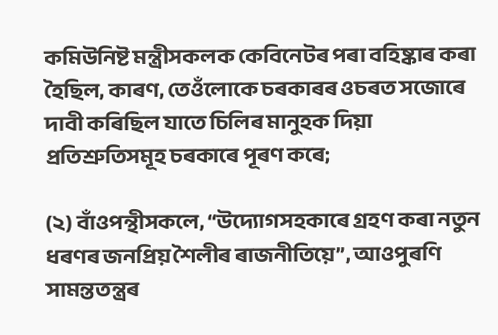কমিউনিষ্ট মন্ত্ৰীসকলক কেবিনেটৰ পৰা বহিষ্কাৰ কৰা হৈছিল, কাৰণ, তেওঁলোকে চৰকাৰৰ ওচৰত সজোৰে দাবী কৰিছিল যাতে চিলিৰ মানুহক দিয়া প্ৰতিশ্ৰুতিসমূহ চৰকাৰে পূৰণ কৰে;

(২) বাঁওপন্থীসকলে, “উদ্যোগসহকাৰে গ্ৰহণ কৰা নতুন ধৰণৰ জনপ্ৰিয় শৈলীৰ ৰাজনীতিয়ে”, আওপুৰণি সামন্ততন্ত্ৰৰ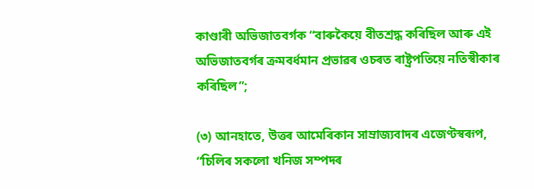কাণ্ডাৰী অভিজাতবৰ্গক “বাৰুকৈয়ে বীতশ্ৰদ্ধ কৰিছিল আৰু এই অভিজাতবৰ্গৰ ক্ৰমবৰ্ধমান প্ৰভাৱৰ ওচৰত ৰাষ্ট্ৰপতিয়ে নতিস্বীকাৰ কৰিছিল”;

(৩) আনহাতে, উত্তৰ আমেৰিকান সাম্ৰাজ্যবাদৰ এজেণ্টস্বৰূপ, “চিলিৰ সকলো খনিজ সম্পদৰ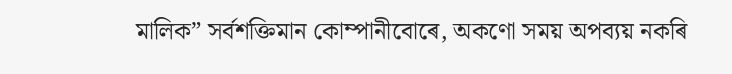মালিক” সৰ্বশক্তিমান কোম্পানীবোৰে, অকণো সময় অপব্যয় নকৰি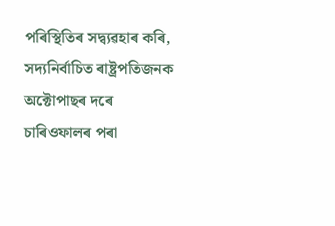পৰিস্থিতিৰ সদ্ব্যৱহাৰ কৰি, সদ্যনিৰ্বাচিত ৰাষ্ট্ৰপতিজনক অক্টোপাছৰ দৰে চাৰিওফালৰ পৰা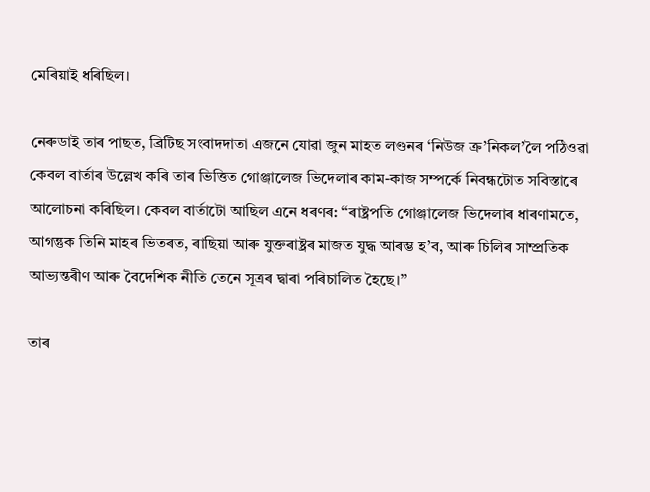মেৰিয়াই ধৰিছিল।

নেৰুডাই তাৰ পাছত, ব্ৰিটিছ সংবাদদাতা এজনে যোৱা জুন মাহত লণ্ডনৰ ‘নিউজ ক্ৰ’নিকল’লৈ পঠিওৱা কেবল বাৰ্তাৰ উল্লেখ কৰি তাৰ ভিত্তিত গোঞ্জালেজ ভিদেলাৰ কাম-কাজ সম্পৰ্কে নিবন্ধটোত সবিস্তাৰে আলোচনা কৰিছিল। কেবল বাৰ্তাটো আছিল এনে ধৰণৰ: “ৰাষ্ট্ৰপতি গোঞ্জালেজ ভিদেলাৰ ধাৰণামতে, আগন্তুক তিনি মাহৰ ভিতৰত, ৰাছিয়া আৰু যুক্তৰাষ্ট্ৰৰ মাজত যুদ্ধ আৰম্ভ হ’ব, আৰু চিলিৰ সাম্প্ৰতিক আভ্যন্তৰীণ আৰু বৈদেশিক নীতি তেনে সূত্ৰৰ দ্বাৰা পৰিচালিত হৈছে।”

তাৰ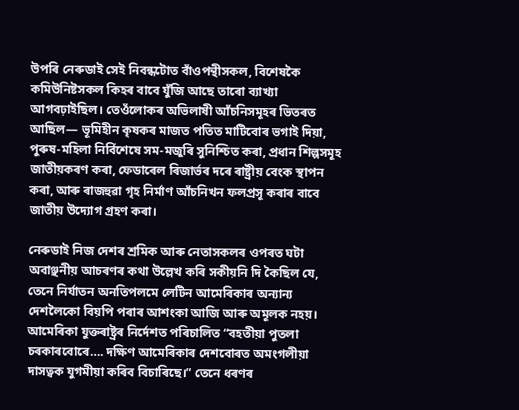উপৰি নেৰুডাই সেই নিবন্ধটোত বাঁওপন্থীসকল, বিশেষকৈ কমিউনিষ্টসকল কিহৰ বাবে যুঁজি আছে তাৰো ব্যাখ্যা আগবঢ়াইছিল। তেওঁলোকৰ অভিলাষী আঁচনিসমূহৰ ভিতৰত আছিল— ভূমিহীন কৃষকৰ মাজত পতিত মাটিবোৰ ভগাই দিয়া, পুৰুষ-মহিলা নিৰ্বিশেষে সম-মজুৰি সুনিশ্চিত কৰা, প্ৰধান শিল্পসমূহ জাতীয়কৰণ কৰা, ফেডাৰেল ৰিজাৰ্ভৰ দৰে ৰাষ্ট্ৰীয় বেংক স্থাপন কৰা, আৰু ৰাজহুৱা গৃহ নিৰ্মাণ আঁচনিখন ফলপ্ৰসূ কৰাৰ বাবে জাতীয় উদ্যোগ গ্ৰহণ কৰা।

নেৰুডাই নিজ দেশৰ শ্ৰমিক আৰু নেতাসকলৰ ওপৰত ঘটা অবাঞ্ছনীয় আচৰণৰ কথা উল্লেখ কৰি সকীয়নি দি কৈছিল যে, তেনে নিৰ্যাতন অনতিপলমে লেটিন আমেৰিকাৰ অন্যান্য দেশলৈকো বিয়পি পৰাৰ আশংকা আজি আৰু অমূলক নহয়। আমেৰিকা যুক্তৰাষ্ট্ৰৰ নিৰ্দেশত পৰিচালিত “বহতীয়া পুতলা চৰকাৰবোৰে…. দক্ষিণ আমেৰিকাৰ দেশবোৰত অমংগলীয়া দাসত্বক যুগমীয়া কৰিব বিচাৰিছে।” তেনে ধৰণৰ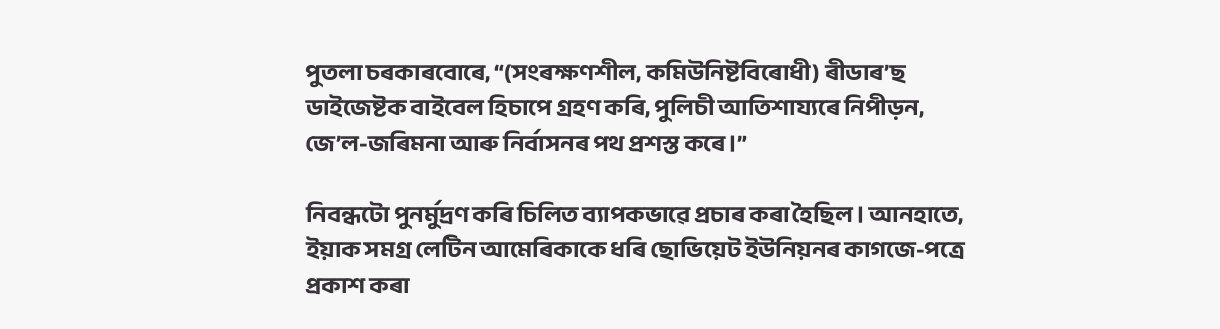পুতলা চৰকাৰবোৰে, “(সংৰক্ষণশীল, কমিউনিষ্টবিৰোধী) ৰীডাৰ’ছ ডাইজেষ্টক বাইবেল হিচাপে গ্ৰহণ কৰি, পুলিচী আতিশায্যৰে নিপীড়ন, জে’ল-জৰিমনা আৰু নিৰ্বাসনৰ পথ প্ৰশস্ত কৰে।”

নিবন্ধটো পুনৰ্মুদ্ৰণ কৰি চিলিত ব্যাপকভাৱে প্ৰচাৰ কৰা হৈছিল। আনহাতে, ইয়াক সমগ্ৰ লেটিন আমেৰিকাকে ধৰি ছোভিয়েট ইউনিয়নৰ কাগজে-পত্ৰে প্ৰকাশ কৰা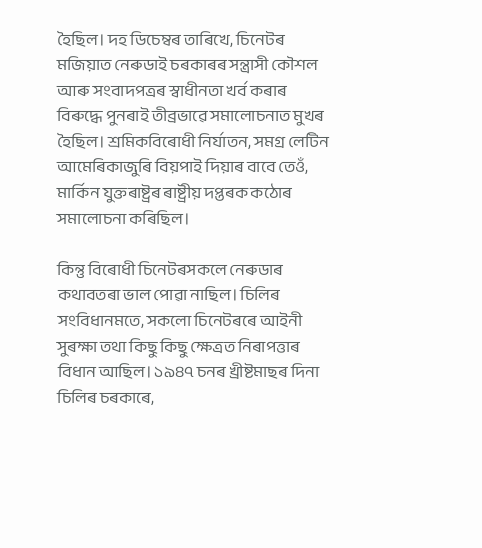হৈছিল। দহ ডিচেম্বৰ তাৰিখে, চিনেটৰ মজিয়াত নেৰুডাই চৰকাৰৰ সন্ত্ৰাসী কৌশল আৰু সংবাদপত্ৰৰ স্বাধীনতা খৰ্ব কৰাৰ বিৰুদ্ধে পুনৰাই তীব্ৰভাৱে সমালোচনাত মুখৰ হৈছিল। শ্ৰমিকবিৰোধী নিৰ্যাতন, সমগ্ৰ লেটিন আমেৰিকাজুৰি বিয়পাই দিয়াৰ বাবে তেওঁ, মাৰ্কিন যুক্তৰাষ্ট্ৰৰ ৰাষ্ট্ৰীয় দপ্তৰক কঠোৰ সমালোচনা কৰিছিল।

কিন্তু বিৰোধী চিনেটৰসকলে নেৰুডাৰ কথাবতৰা ভাল পোৱা নাছিল। চিলিৰ সংবিধানমতে, সকলো চিনেটৰৰে আইনী সুৰক্ষা তথা কিছু কিছু ক্ষেত্ৰত নিৰাপত্তাৰ বিধান আছিল। ১৯৪৭ চনৰ খ্ৰীষ্টমাছৰ দিনা চিলিৰ চৰকাৰে,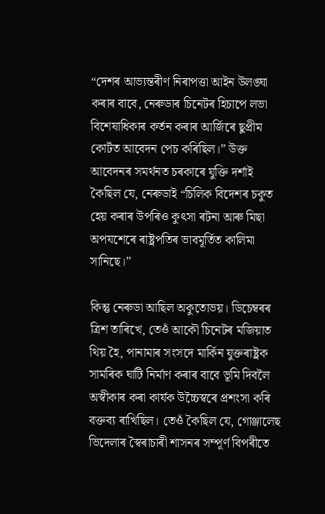“দেশৰ আভ্যন্তৰীণ নিৰাপত্তা আইন উলঙ্ঘা কৰাৰ বাবে, নেৰুডাৰ চিনেটৰ হিচাপে লভা বিশেষাধিকাৰ কৰ্তন কৰাৰ আৰ্জিৰে ছুপ্ৰীম কোৰ্টত আবেদন পেচ কৰিছিল।” উক্ত আবেদনৰ সমৰ্থনত চৰকাৰে যুক্তি দৰ্শাই কৈছিল যে, নেৰুডাই “চিলিক বিদেশৰ চকুত হেয় কৰাৰ উপৰিও কুৎসা ৰটনা আৰু মিছা অপযশেৰে ৰাষ্ট্ৰপতিৰ ভাবমূৰ্তিত কালিমা সানিছে।”

কিন্তু নেৰুডা আছিল অকুতোভয়। ডিচেম্বৰৰ ত্ৰিশ তাৰিখে, তেওঁ আকৌ চিনেটৰ মজিয়াত থিয় হৈ, পানামাৰ সংসদে মাৰ্কিন যুক্তৰাষ্ট্ৰক সামৰিক ঘাটি নিৰ্মাণ কৰাৰ বাবে ভূমি দিবলৈ অস্বীকাৰ কৰা কাৰ্যক উচ্চৈস্বৰে প্ৰশংসা কৰি বক্তব্য ৰাখিছিল। তেওঁ কৈছিল যে, গোঞ্জালেছ ভিদেলাৰ স্বৈৰাচাৰী শাসনৰ সম্পূৰ্ণ বিপৰীতে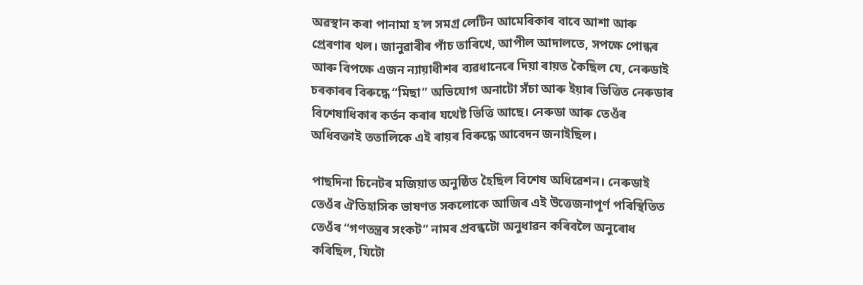অৱস্থান কৰা পানামা হ’ল সমগ্ৰ লেটিন আমেৰিকাৰ বাবে আশা আৰু প্ৰেৰণাৰ থল। জানুৱাৰীৰ পাঁচ তাৰিখে, আপীল আদালতে, সপক্ষে পোন্ধৰ আৰু বিপক্ষে এজন ন্যায়াধীশৰ ব্যৱধানেৰে দিয়া ৰায়ত কৈছিল যে, নেৰুডাই চৰকাৰৰ বিৰুদ্ধে “মিছা” অভিযোগ অনাটো সঁচা আৰু ইয়াৰ ভিত্তিত নেৰুডাৰ বিশেষাধিকাৰ কৰ্তন কৰাৰ যথেষ্ট ভিত্তি আছে। নেৰুডা আৰু তেওঁৰ অধিবক্তাই ততালিকে এই ৰায়ৰ বিৰুদ্ধে আবেদন জনাইছিল।

পাছদিনা চিনেটৰ মজিয়াত অনুষ্ঠিত হৈছিল বিশেষ অধিৱেশন। নেৰুডাই তেওঁৰ ঐতিহাসিক ভাষণত সকলোকে আজিৰ এই উত্তেজনাপূৰ্ণ পৰিস্থিতিত তেওঁৰ “গণতন্ত্ৰৰ সংকট” নামৰ প্ৰবন্ধটো অনুধাৱন কৰিবলৈ অনুৰোধ কৰিছিল, যিটো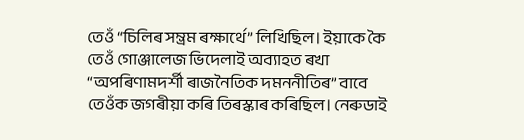তেওঁ “চিলিৰ সম্ভ্ৰম ৰক্ষাৰ্থে” লিখিছিল। ইয়াকে কৈ তেওঁ গোঞ্জালেজ ভিদেলাই অব্যাহত ৰখা “অপৰিণামদৰ্শী ৰাজনৈতিক দমননীতিৰ” বাবে তেওঁক জগৰীয়া কৰি তিৰস্কাৰ কৰিছিল। নেৰুডাই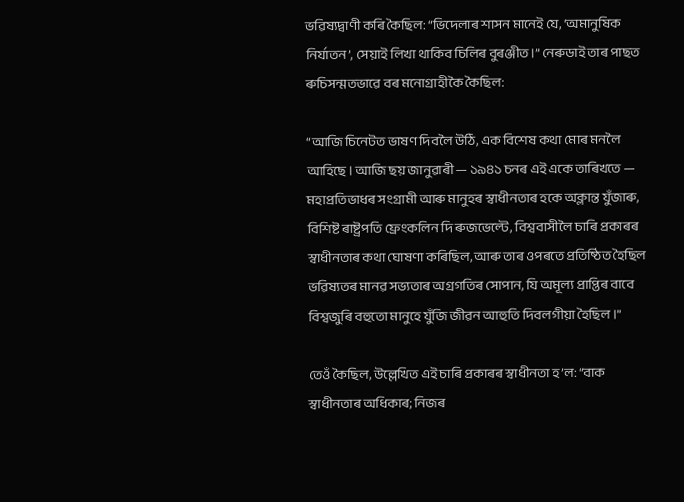ভৱিষ্যদ্বাণী কৰি কৈছিল: “ভিদেলাৰ শাসন মানেই যে, ‘অমানুষিক নিৰ্যাতন’, সেয়াই লিখা থাকিব চিলিৰ বুৰঞ্জীত।” নেৰুডাই তাৰ পাছত ৰুচিসন্মতভাৱে বৰ মনোগ্ৰাহীকৈ কৈছিল:

“আজি চিনেটত ভাষণ দিবলৈ উঠি, এক বিশেষ কথা মোৰ মনলৈ আহিছে। আজি ছয় জানুৱাৰী — ১৯৪১ চনৰ এই একে তাৰিখতে — মহাপ্ৰতিভাধৰ সংগ্ৰামী আৰু মানুহৰ স্বাধীনতাৰ হকে অক্লান্ত যুঁজাৰু, বিশিষ্ট ৰাষ্ট্ৰপতি ফ্ৰেংকলিন দি ৰুজভেল্টে, বিশ্ববাসীলৈ চাৰি প্ৰকাৰৰ স্বাধীনতাৰ কথা ঘোষণা কৰিছিল, আৰু তাৰ ওপৰতে প্ৰতিষ্ঠিত হৈছিল ভৱিষ্যতৰ মানৱ সভ্যতাৰ অগ্ৰগতিৰ সোপান, যি অমূল্য প্ৰাপ্তিৰ বাবে বিশ্বজুৰি বহুতো মানুহে যুঁজি জীৱন আহুতি দিবলগীয়া হৈছিল।”

তেওঁ কৈছিল, উল্লেখিত এই চাৰি প্ৰকাৰৰ স্বাধীনতা হ’ল: “বাক স্বাধীনতাৰ অধিকাৰ; নিজৰ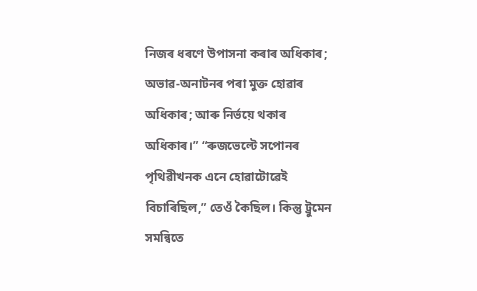নিজৰ ধৰণে উপাসনা কৰাৰ অধিকাৰ; অভাৱ-অনাটনৰ পৰা মুক্ত হোৱাৰ অধিকাৰ; আৰু নিৰ্ভয়ে থকাৰ অধিকাৰ।” “ৰুজভেল্টে সপোনৰ পৃথিৱীখনক এনে হোৱাটোৱেই বিচাৰিছিল,” তেওঁ কৈছিল। কিন্তু ট্ৰুমেন সমন্বিতে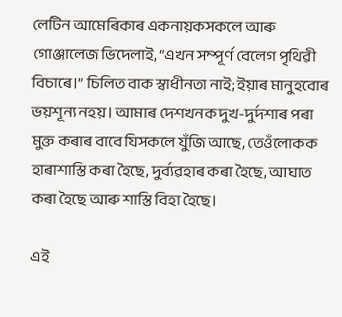লেটিন আমেৰিকাৰ একনায়কসকলে আৰু গোঞ্জালেজ ভিদেলাই, “এখন সম্পূৰ্ণ বেলেগ পৃথিৱী বিচাৰে।” চিলিত বাক স্বাধীনতা নাই; ইয়াৰ মানুহবোৰ ভয়শূন্য নহয়। আমাৰ দেশখনক দুখ-দুৰ্দশাৰ পৰা মুক্ত কৰাৰ বাবে যিসকলে যুঁজি আছে, তেওঁলোকক হাৰাশাস্তি কৰা হৈছে, দুৰ্ব্যৱহাৰ কৰা হৈছে, আঘাত কৰা হৈছে আৰু শাস্তি বিহা হৈছে।

এই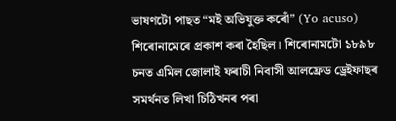ভাষণটো পাছত “মই অভিযুক্ত কৰোঁ” (Yo acuso) শিৰোনামেৰে প্ৰকাশ কৰা হৈছিল। শিৰোনামটো ১৮৯৮ চনত এমিল জোলাই ফৰাচী নিবাসী আলফ্ৰেড ড্ৰেইফাছৰ সমৰ্থনত লিখা চিঠিখনৰ পৰা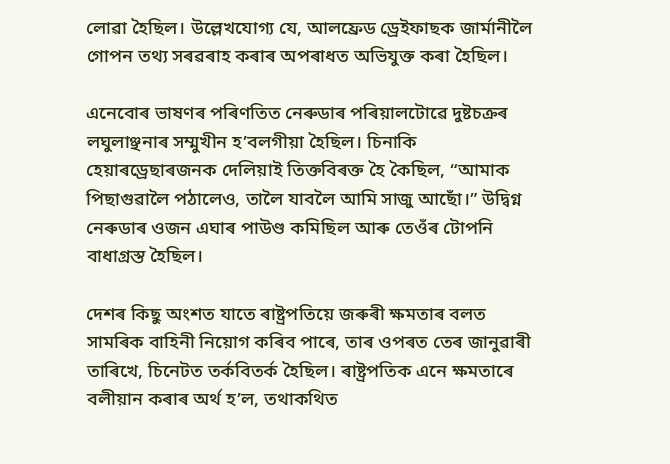লোৱা হৈছিল। উল্লেখযোগ্য যে, আলফ্ৰেড ড্ৰেইফাছক জাৰ্মানীলৈ গোপন তথ্য সৰৱৰাহ কৰাৰ অপৰাধত অভিযুক্ত কৰা হৈছিল।

এনেবোৰ ভাষণৰ পৰিণতিত নেৰুডাৰ পৰিয়ালটোৱে দুষ্টচক্ৰৰ লঘুলাঞ্ছনাৰ সম্মুখীন হ’বলগীয়া হৈছিল। চিনাকি হেয়াৰড্ৰেছাৰজনক দেলিয়াই তিক্তবিৰক্ত হৈ কৈছিল, “আমাক পিছাগুৱালৈ পঠালেও, তালৈ যাবলৈ আমি সাজু আছোঁ।” উদ্বিগ্ন নেৰুডাৰ ওজন এঘাৰ পাউণ্ড কমিছিল আৰু তেওঁৰ টোপনি বাধাগ্ৰস্ত হৈছিল।

দেশৰ কিছু অংশত যাতে ৰাষ্ট্ৰপতিয়ে জৰুৰী ক্ষমতাৰ বলত সামৰিক বাহিনী নিয়োগ কৰিব পাৰে, তাৰ ওপৰত তেৰ জানুৱাৰী তাৰিখে, চিনেটত তৰ্কবিতৰ্ক হৈছিল। ৰাষ্ট্ৰপতিক এনে ক্ষমতাৰে বলীয়ান কৰাৰ অৰ্থ হ’ল, তথাকথিত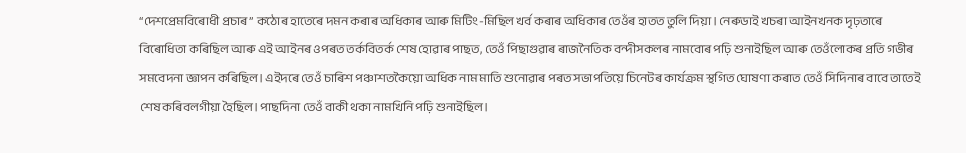“দেশপ্ৰেমবিৰোধী প্ৰচাৰ” কঠোৰ হাতেৰে দমন কৰাৰ অধিকাৰ আৰু মিটিং-মিছিল খৰ্ব কৰাৰ অধিকাৰ তেওঁৰ হাতত তুলি দিয়া। নেৰুডাই খচৰা আইনখনক দৃঢ়তাৰে বিৰোধিতা কৰিছিল আৰু এই আইনৰ ওপৰত তৰ্কবিতৰ্ক শেষ হোৱাৰ পাছত, তেওঁ পিছাগুৱাৰ ৰাজনৈতিক বন্দীসকলৰ নামবোৰ পঢ়ি শুনাইছিল আৰু তেওঁলোকৰ প্ৰতি গভীৰ সমবেদনা জ্ঞাপন কৰিছিল। এইদৰে তেওঁ চাৰিশ পঞ্চাশতকৈয়ো অধিক নাম মাতি শুনোৱাৰ পৰত সভাপতিয়ে চিনেটৰ কাৰ্যক্ৰম স্থগিত ঘোষণা কৰাত তেওঁ সিদিনাৰ বাবে তাতেই শেষ কৰিবলগীয়া হৈছিল। পাছদিনা তেওঁ বাকী থকা নামখিনি পঢ়ি শুনাইছিল।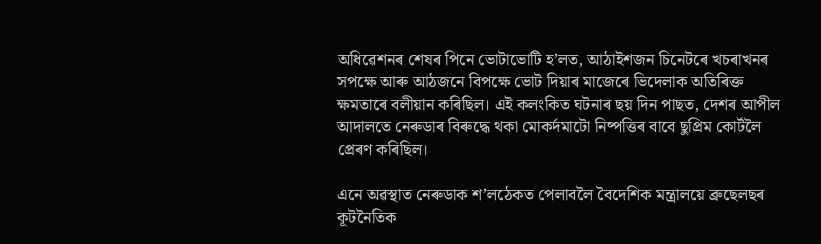অধিৱেশনৰ শেষৰ পিনে ভোটাভোটি হ’লত, আঠাইশজন চিনেটৰে খচৰাখনৰ সপক্ষে আৰু আঠজনে বিপক্ষে ভোট দিয়াৰ মাজেৰে ভিদেলাক অতিৰিক্ত ক্ষমতাৰে বলীয়ান কৰিছিল। এই কলংকিত ঘটনাৰ ছয় দিন পাছত, দেশৰ আপীল আদালতে নেৰুডাৰ বিৰুদ্ধে থকা মোকৰ্দমাটো নিষ্পত্তিৰ বাবে ছুপ্ৰিম কোৰ্টলৈ প্ৰেৰণ কৰিছিল।

এনে অৱস্থাত নেৰুডাক শ’লঠেকত পেলাবলৈ বৈদেশিক মন্ত্ৰালয়ে ব্ৰুছেলছৰ কূটনৈতিক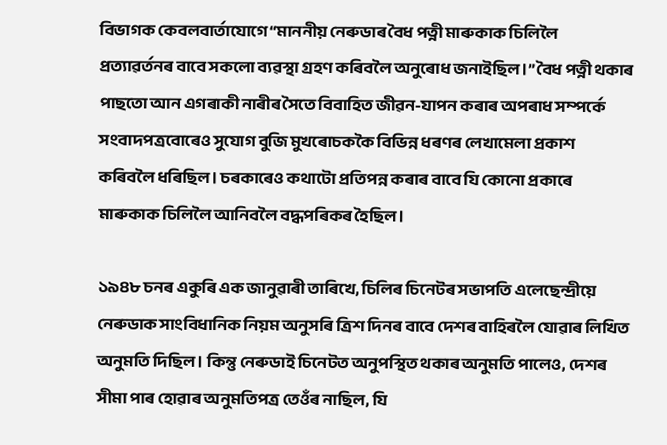বিভাগক কেবলবাৰ্তাযোগে “মাননীয় নেৰুডাৰ বৈধ পত্নী মাৰুকাক চিলিলৈ প্ৰত্যাৱৰ্তনৰ বাবে সকলো ব্যৱস্থা গ্ৰহণ কৰিবলৈ অনুৰোধ জনাইছিল।” বৈধ পত্নী থকাৰ পাছতো আন এগৰাকী নাৰীৰ সৈতে বিবাহিত জীৱন-যাপন কৰাৰ অপৰাধ সম্পৰ্কে সংবাদপত্ৰবোৰেও সুযোগ বুজি মুখৰোচককৈ বিভিন্ন ধৰণৰ লেখামেলা প্ৰকাশ কৰিবলৈ ধৰিছিল। চৰকাৰেও কথাটো প্ৰতিপন্ন কৰাৰ বাবে যি কোনো প্ৰকাৰে মাৰুকাক চিলিলৈ আনিবলৈ বদ্ধপৰিকৰ হৈছিল।

১৯৪৮ চনৰ একুৰি এক জানুৱাৰী তাৰিখে, চিলিৰ চিনেটৰ সভাপতি এলেছেন্দ্ৰীয়ে নেৰুডাক সাংবিধানিক নিয়ম অনুসৰি ত্ৰিশ দিনৰ বাবে দেশৰ বাহিৰলৈ যোৱাৰ লিখিত অনুমতি দিছিল। কিন্তু নেৰুডাই চিনেটত অনুপস্থিত থকাৰ অনুমতি পালেও, দেশৰ সীমা পাৰ হোৱাৰ অনুমতিপত্ৰ তেওঁৰ নাছিল, যি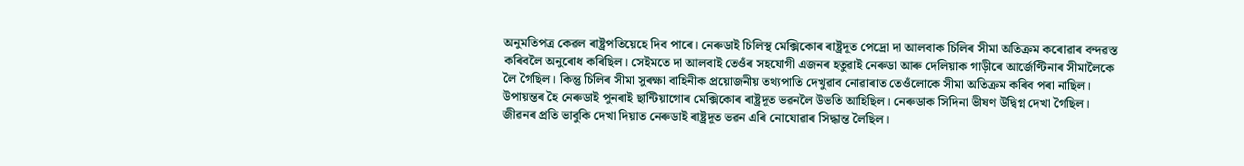অনুমতিপত্ৰ কেৱল ৰাষ্ট্ৰপতিয়েহে দিব পাৰে। নেৰুডাই চিলিস্থ মেক্সিকোৰ ৰাষ্ট্ৰদূত পেদ্ৰো দা আলবাক চিলিৰ সীমা অতিক্ৰম কৰোৱাৰ বন্দৱস্ত কৰিবলৈ অনুৰোধ কৰিছিল। সেইমতে দা আলবাই তেওঁৰ সহযোগী এজনৰ হতুৱাই নেৰুডা আৰু দেলিয়াক গাড়ীৰে আৰ্জেণ্টিনাৰ সীমালৈকে লৈ গৈছিল। কিন্তু চিলিৰ সীমা সুৰক্ষা বাহিনীক প্ৰয়োজনীয় তথ্যপাতি দেখুৱাব নোৱাৰাত তেওঁলোকে সীমা অতিক্ৰম কৰিব পৰা নাছিল। উপায়ন্তৰ হৈ নেৰুডাই পুনৰাই ছান্টিয়াগোৰ মেক্সিকোৰ ৰাষ্ট্ৰদূত ভৱনলৈ উভতি আহিছিল। নেৰুডাক সিদিনা ভীষণ উদ্বিগ্ন দেখা গৈছিল। জীৱনৰ প্ৰতি ভাবুকি দেখা দিয়াত নেৰুডাই ৰাষ্ট্ৰদূত ভৱন এৰি নোযোৱাৰ সিদ্ধান্ত লৈছিল।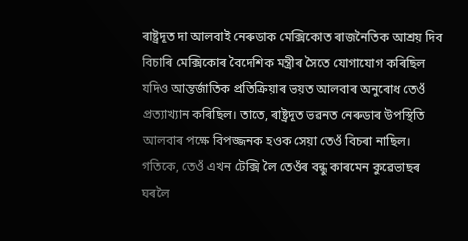ৰাষ্ট্ৰদূত দা আলবাই নেৰুডাক মেক্সিকোত ৰাজনৈতিক আশ্ৰয় দিব বিচাৰি মেক্সিকোৰ বৈদেশিক মন্ত্ৰীৰ সৈতে যোগাযোগ কৰিছিল যদিও আন্তৰ্জাতিক প্ৰতিক্ৰিয়াৰ ভয়ত আলবাৰ অনুৰোধ তেওঁ প্ৰত্যাখ্যান কৰিছিল। তাতে, ৰাষ্ট্ৰদূত ভৱনত নেৰুডাৰ উপস্থিতি আলবাৰ পক্ষে বিপজ্জনক হওক সেয়া তেওঁ বিচৰা নাছিল। গতিকে, তেওঁ এখন টেক্সি লৈ তেওঁৰ বন্ধু কাৰমেন কুৱেভাছৰ ঘৰলৈ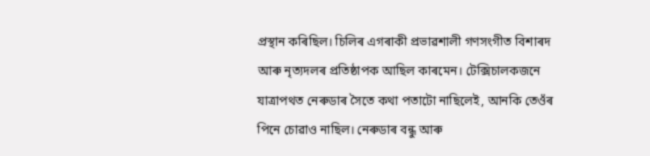প্ৰস্থান কৰিছিল। চিলিৰ এগৰাকী প্ৰভাৱশালী গণসংগীত বিশাৰদ আৰু নৃত্যদলৰ প্ৰতিষ্ঠাপক আছিল কাৰমেন। টেক্সিচালকজনে যাত্ৰাপথত নেৰুডাৰ সৈতে কথা পতাটো নাছিলেই, আনকি তেওঁৰ পিনে চোৱাও নাছিল। নেৰুডাৰ বন্ধু আৰু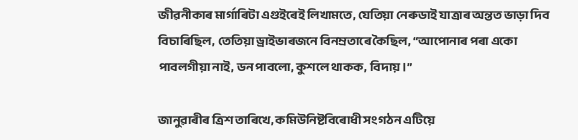জীৱনীকাৰ মাৰ্গাৰিটা এগুইৰেই লিখামতে, যেতিয়া নেৰুডাই যাত্ৰাৰ অন্তত ভাড়া দিব বিচাৰিছিল, তেতিয়া ড্ৰাইভাৰজনে বিনম্ৰতাৰে কৈছিল, “আপোনাৰ পৰা একো পাবলগীয়া নাই, ডন পাবলো, কুশলে থাকক, বিদায়।”

জানুৱাৰীৰ ত্ৰিশ তাৰিখে, কমিউনিষ্টবিৰোধী সংগঠন এটিয়ে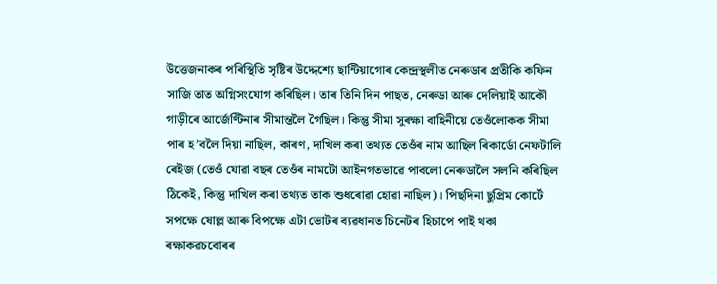উত্তেজনাকৰ পৰিস্থিতি সৃষ্টিৰ উদ্দেশ্যে ছান্টিয়াগোৰ কেন্দ্ৰস্থলীত নেৰুডাৰ প্ৰতীকি কফিন সাজি তাত অগ্নিসংযোগ কৰিছিল। তাৰ তিনি দিন পাছত, নেৰুডা আৰু দেলিয়াই আকৌ গাড়ীৰে আৰ্জেণ্টিনাৰ সীমান্তলৈ গৈছিল। কিন্তু সীমা সুৰক্ষা বাহিনীয়ে তেওঁলোকক সীমা পাৰ হ’বলৈ দিয়া নাছিল, কাৰণ, দাখিল কৰা তথ্যত তেওঁৰ নাম আছিল ৰিকাৰ্ডো নেফটালি ৰেইজ (তেওঁ যোৱা বছৰ তেওঁৰ নামটো আইনগতভাৱে পাবলো নেৰুডালৈ সলনি কৰিছিল ঠিকেই, কিন্তু দাখিল কৰা তথ্যত তাক শুধৰোৱা হোৱা নাছিল)। পিছদিনা ছুপ্ৰিম কোৰ্টে সপক্ষে ষোল্ল আৰু বিপক্ষে এটা ভোটৰ ব্যৱধানত চিনেটৰ হিচাপে পাই থকা ৰক্ষাকৱচবোৰৰ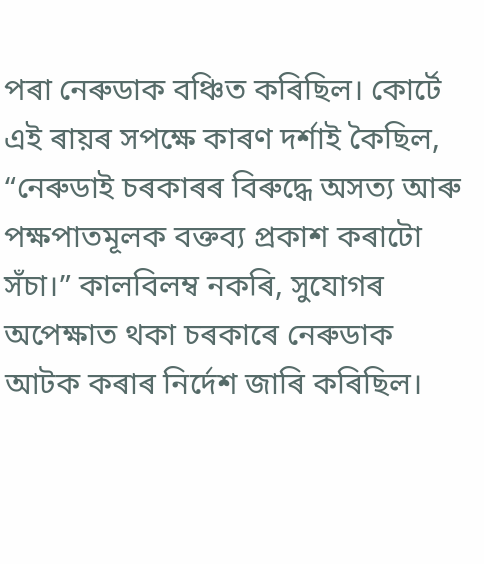পৰা নেৰুডাক বঞ্চিত কৰিছিল। কোৰ্টে এই ৰায়ৰ সপক্ষে কাৰণ দৰ্শাই কৈছিল, “নেৰুডাই চৰকাৰৰ বিৰুদ্ধে অসত্য আৰু পক্ষপাতমূলক বক্তব্য প্ৰকাশ কৰাটো সঁচা।” কালবিলম্ব নকৰি, সুযোগৰ অপেক্ষাত থকা চৰকাৰে নেৰুডাক আটক কৰাৰ নিৰ্দেশ জাৰি কৰিছিল।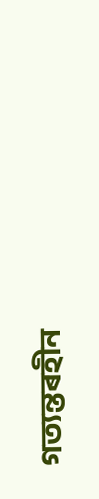গত্যন্তৰহীন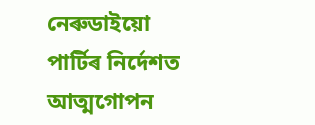নেৰুডাইয়ো পাৰ্টিৰ নিৰ্দেশত আত্মগোপন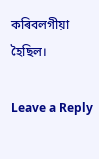কৰিবলগীয়া হৈছিল।

Leave a Reply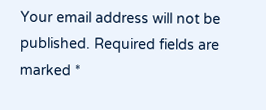Your email address will not be published. Required fields are marked *